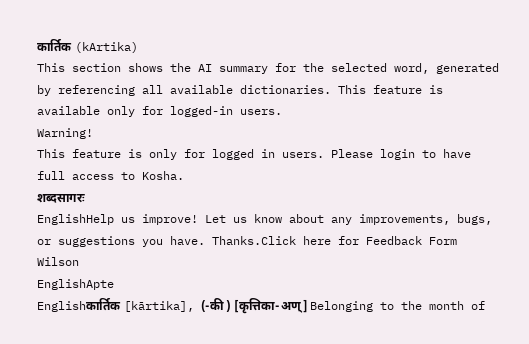कार्तिक (kArtika)
This section shows the AI summary for the selected word, generated by referencing all available dictionaries. This feature is available only for logged-in users.
Warning!
This feature is only for logged in users. Please login to have full access to Kosha.
शब्दसागरः
EnglishHelp us improve! Let us know about any improvements, bugs, or suggestions you have. Thanks.Click here for Feedback Form
Wilson
EnglishApte
Englishकार्तिक [kārtika], (-की ) [कृत्तिका-अण्] Belonging to the month of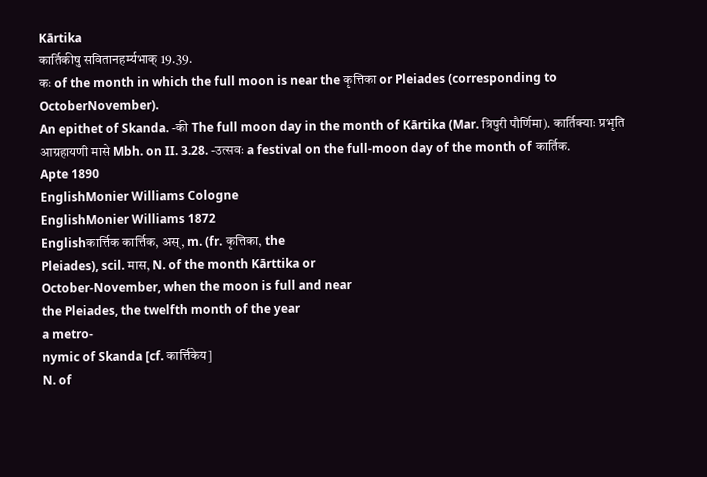Kārtika
कार्तिकीषु सवितानहर्म्यभाक् 19.39.
कः of the month in which the full moon is near the कृत्तिका or Pleiades (corresponding to OctoberNovember).
An epithet of Skanda. -की The full moon day in the month of Kārtika (Mar. त्रिपुरी पौर्णिमा). कार्तिक्याः प्रभृति आग्रहायणी मासे Mbh. on II. 3.28. -उत्सवः a festival on the full-moon day of the month of कार्तिक.
Apte 1890
EnglishMonier Williams Cologne
EnglishMonier Williams 1872
Englishकार्त्तिक कार्त्तिक, अस्, m. (fr. कृत्तिका, the
Pleiades), scil. मास, N. of the month Kārttika or
October-November, when the moon is full and near
the Pleiades, the twelfth month of the year
a metro-
nymic of Skanda [cf. कार्त्तिकेय]
N. of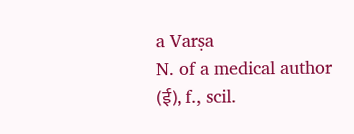a Varṣa
N. of a medical author
(ई), f., scil.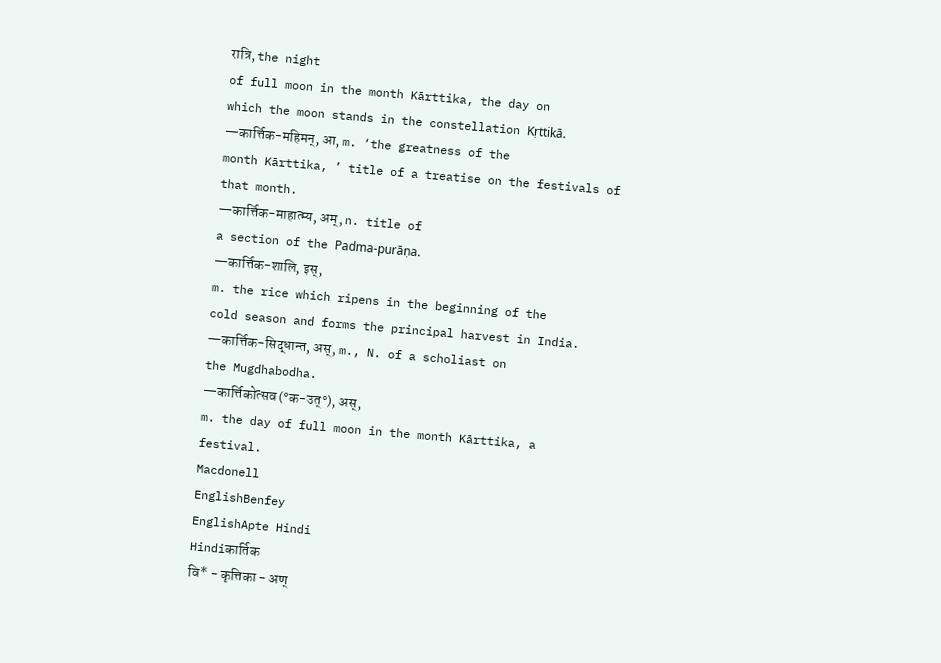रात्रि, the night
of full moon in the month Kārttika, the day on
which the moon stands in the constellation Kṛttikā.
—कार्त्तिक-महिमन्, आ, m. ‘the greatness of the
month Kārttika, ’ title of a treatise on the festivals of
that month.
—कार्त्तिक-माहात्म्य, अम्, n. title of
a section of the Padma-purāṇa.
—कार्त्तिक-शालि, इस्,
m. the rice which ripens in the beginning of the
cold season and forms the principal harvest in India.
—कार्त्तिक-सिद्धान्त, अस्, m., N. of a scholiast on
the Mugdhabodha.
—कार्त्तिकोत्सव (°क-उत्°), अस्,
m. the day of full moon in the month Kārttika, a
festival.
Macdonell
EnglishBenfey
EnglishApte Hindi
Hindiकार्तिक
वि* - कृत्तिका - अण्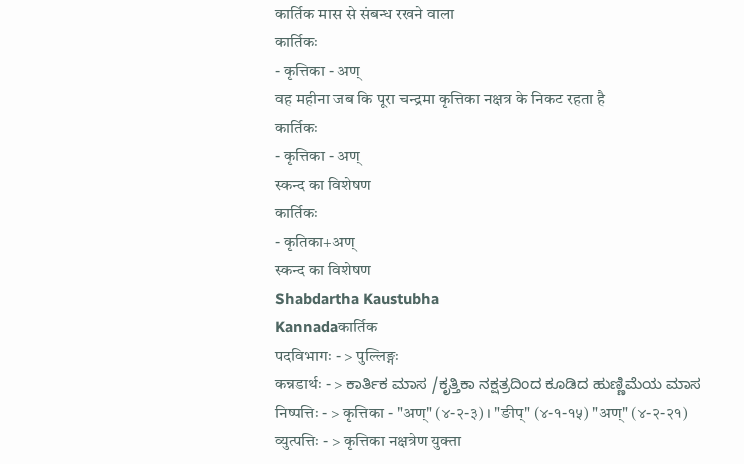कार्तिक मास से संबन्ध रखने वाला
कार्तिकः
- कृत्तिका - अण्
वह महीना जब कि पूरा चन्द्रमा कृत्तिका नक्षत्र के निकट रहता है
कार्तिकः
- कृत्तिका - अण्
स्कन्द का विशेषण
कार्तिकः
- कृतिका+अण्
स्कन्द का विशेषण
Shabdartha Kaustubha
Kannadaकार्तिक
पदविभागः - > पुल्लिङ्गः
कन्नडार्थः - > ಕಾರ್ತಿಕ ಮಾಸ /ಕೃತ್ತಿಕಾ ನಕ್ಷತ್ರದಿಂದ ಕೂಡಿದ ಹುಣ್ಣಿಮೆಯ ಮಾಸ
निष्पत्तिः - > कृत्तिका - "अण्" (४-२-३) । "ङीप्" (४-१-१५) "अण्" (४-२-२१)
व्युत्पत्तिः - > कृत्तिका नक्षत्रेण युक्ता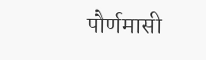पौर्णमासी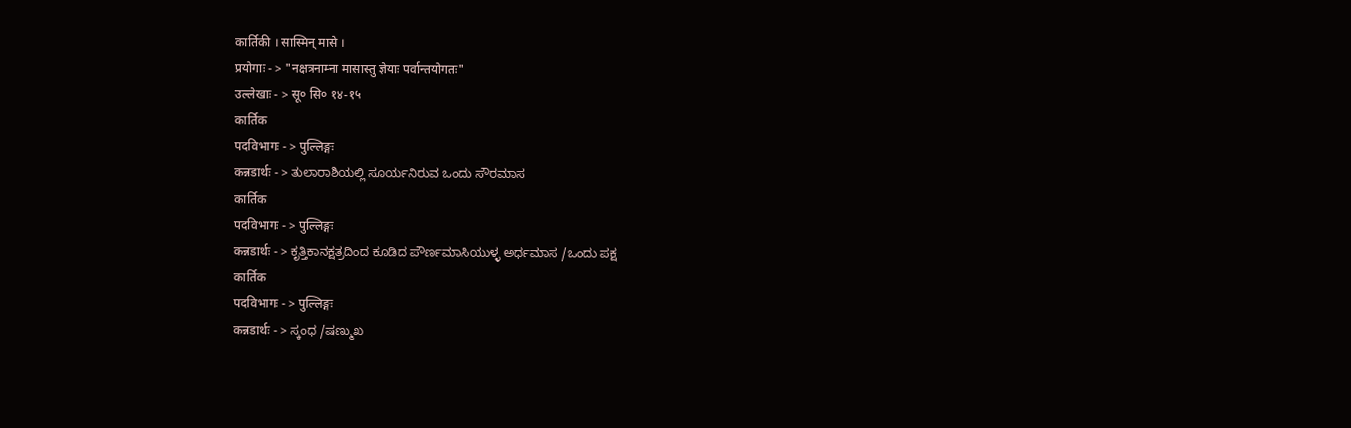कार्तिकी । सास्मिन् मासे ।
प्रयोगाः - > "नक्षत्रनाम्ना मासास्तु ज्ञेयाः पर्वान्तयोगतः"
उल्लेखाः - > सू० सि० १४-१५
कार्तिक
पदविभागः - > पुल्लिङ्गः
कन्नडार्थः - > ತುಲಾರಾಶಿಯಲ್ಲಿ ಸೂರ್ಯನಿರುವ ಒಂದು ಸೌರಮಾಸ
कार्तिक
पदविभागः - > पुल्लिङ्गः
कन्नडार्थः - > ಕೃತ್ತಿಕಾನಕ್ಷತ್ರದಿಂದ ಕೂಡಿದ ಪೌರ್ಣಮಾಸಿಯುಳ್ಳ ಅರ್ಧಮಾಸ /ಒಂದು ಪಕ್ಷ
कार्तिक
पदविभागः - > पुल्लिङ्गः
कन्नडार्थः - > ಸ್ಕಂಧ /ಷಣ್ಮುಖ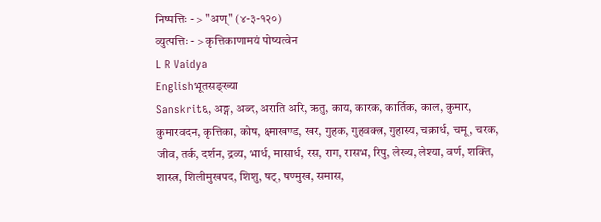निष्पत्तिः - > "अण्" (४-३-१२०)
व्युत्पत्तिः - > कृत्तिकाणामयं पोष्यत्वेन
L R Vaidya
Englishभूतसङ्ख्या
Sanskrit६, अङ्ग, अब्द, अराति अरि, ऋतु, काय, कारक, कार्तिक, काल, कुमार, कुमारवदन, कृत्तिका, कोष, क्ष्माखण्ड, खर, गुहक, गुहवक्त्र, गुहास्य, चक्रार्ध, चमू, चरक, जीव, तर्क, दर्शन, द्रव्य, भार्ध, मासार्ध, रस, राग, रासभ, रिपु, लेख्य, लेश्या, वर्ण, शक्ति, शास्त्र, शिलीमुखपद, शिशु, षट्, षण्मुख, समास,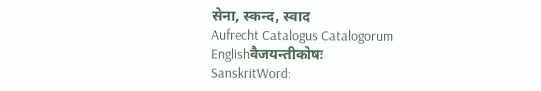सेना, स्कन्द, स्वाद
Aufrecht Catalogus Catalogorum
Englishवैजयन्तीकोषः
SanskritWord: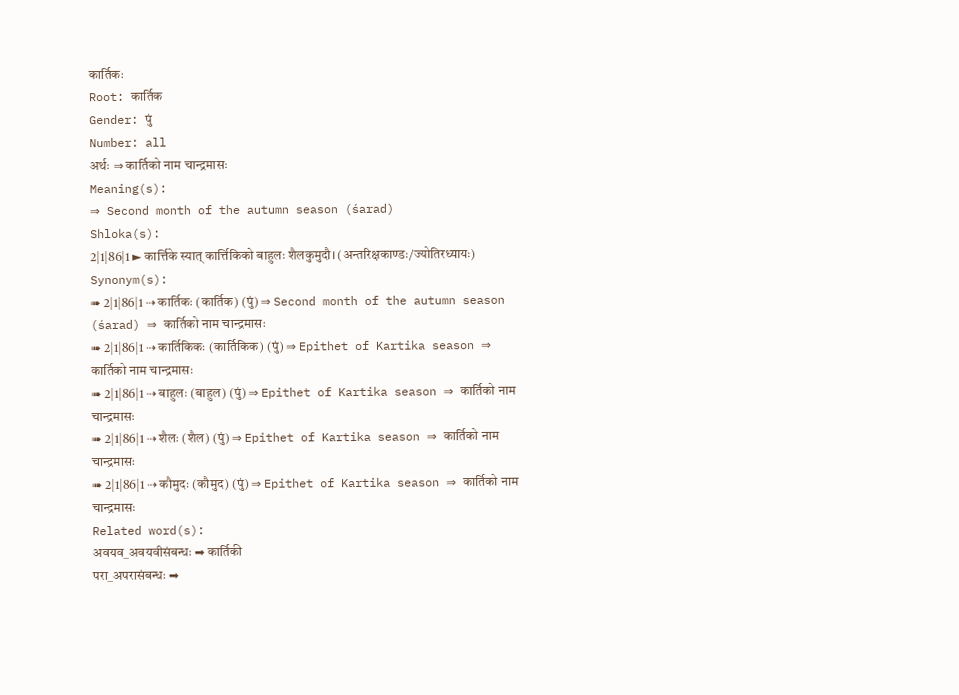कार्तिकः
Root: कार्तिक
Gender: पुं
Number: all
अर्थः ⇒ कार्तिको नाम चान्द्रमासः
Meaning(s):
⇒ Second month of the autumn season (śarad)
Shloka(s):
2|1|86|1 ► कार्त्तिके स्यात् कार्त्तिकिको बाहुलः शैलकुमुदौ। (अन्तरिक्षकाण्डः/ज्योतिरध्यायः)
Synonym(s):
➠ 2|1|86|1 ⇢ कार्तिकः (कार्तिक) (पुं) ⇒ Second month of the autumn season (śarad) ⇒ कार्तिको नाम चान्द्रमासः
➠ 2|1|86|1 ⇢ कार्तिकिकः (कार्तिकिक) (पुं) ⇒ Epithet of Kartika season ⇒ कार्तिको नाम चान्द्रमासः
➠ 2|1|86|1 ⇢ बाहुलः (बाहुल) (पुं) ⇒ Epithet of Kartika season ⇒ कार्तिको नाम चान्द्रमासः
➠ 2|1|86|1 ⇢ शैलः (शैल) (पुं) ⇒ Epithet of Kartika season ⇒ कार्तिको नाम चान्द्रमासः
➠ 2|1|86|1 ⇢ कौमुदः (कौमुद) (पुं) ⇒ Epithet of Kartika season ⇒ कार्तिको नाम चान्द्रमासः
Related word(s):
अवयव_अवयवीसंबन्धः ➡ कार्तिकी
परा_अपरासंबन्धः ➡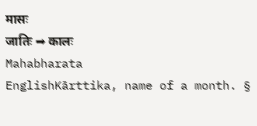मासः
जातिः ➡ कालः
Mahabharata
EnglishKārttika, name of a month. §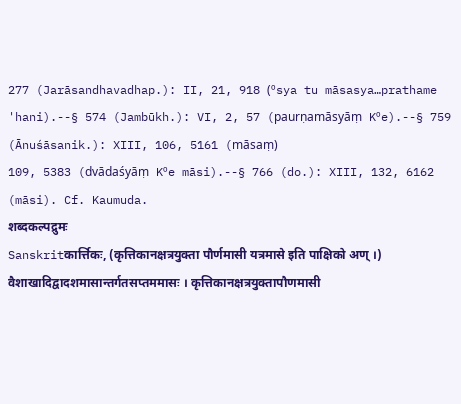277 (Jarāsandhavadhap.): II, 21, 918 (ºsya tu māsasya…prathame 'hani).--§ 574 (Jambūkh.): VI, 2, 57 (paurṇamāsyāṃ Kºe).--§ 759 (Ānuśāsanik.): XIII, 106, 5161 (māsaṃ)
109, 5383 (dvādaśyāṃ Kºe māsi).--§ 766 (do.): XIII, 132, 6162 (māsi). Cf. Kaumuda.
शब्दकल्पद्रुमः
Sanskritकार्त्तिकः, (कृत्तिकानक्षत्रयुक्ता पौर्णमासी यत्रमासे इति पाक्षिको अण् ।) वैशाखादिद्वादशमासान्तर्गतसप्तममासः । कृत्तिकानक्षत्रयुक्तापौणमासी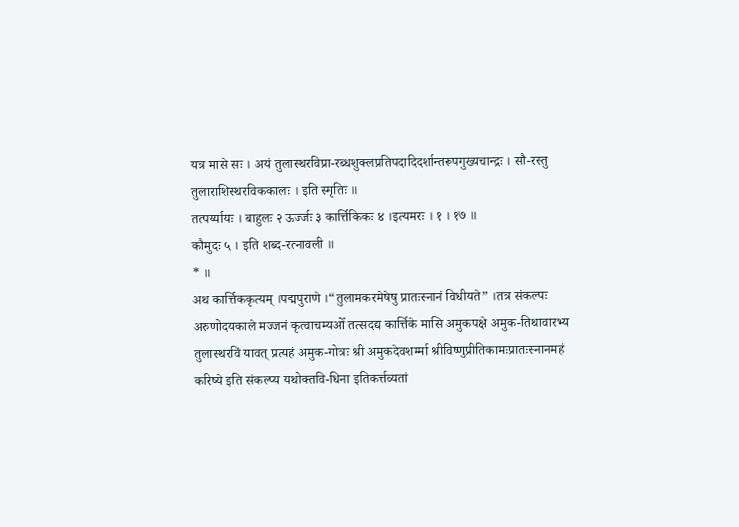यत्र मासे सः । अयं तुलास्थरविप्रा-रब्धशुक्लप्रतिपदादिदर्शान्तरूपगुख्यचान्द्रः । सौ-रस्तु तुलाराशिस्थरविककालः । इति स्मृतिः ॥
तत्पर्य्यायः । बाहुलः २ ऊर्ज्जः ३ कार्त्तिकिकः ४ ।इत्यमरः । १ । १७ ॥
कौमुदः ५ । इति शब्द-रत्नावली ॥
* ॥
अथ कार्त्तिककृत्यम् ।पद्मपुराणे ।“तुलामकरमेषेषु प्रातःस्नानं विधीयते” ।तत्र संकल्पः अरुणोदयकाले मज्जनं कृत्वाचम्यओँ तत्सदद्य कार्त्तिके मासि अमुकपक्षे अमुक-तिथावारभ्य तुलास्थरविं यावत् प्रत्यहं अमुक-गोत्रः श्री अमुकदेवशर्म्मा श्रीविष्णुप्रीतिकामःप्रातःस्नानमहं करिष्ये इति संकल्प्य यथोक्तवि-धिना इतिकर्त्तव्यतां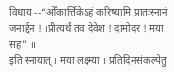विधाय --“ओँकार्त्तिकेऽहं करिष्यामि प्रातःस्नानं जनार्द्दन ! ।प्रीत्यर्थं तव देवेश ! दामोदर ! मया सह” ॥
इति स्नायात् । मया लक्ष्म्या । प्रतिदिनसंकल्पेतु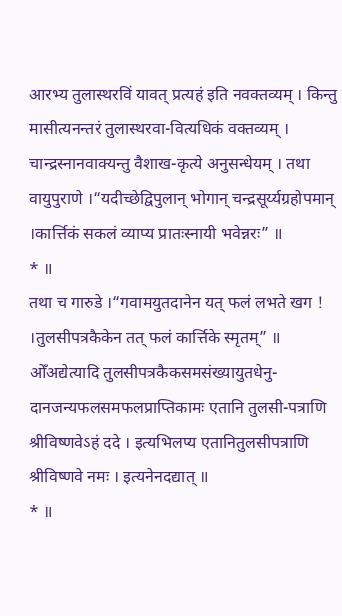आरभ्य तुलास्थरविं यावत् प्रत्यहं इति नवक्तव्यम् । किन्तु मासीत्यनन्तरं तुलास्थरवा-वित्यधिकं वक्तव्यम् । चान्द्रस्नानवाक्यन्तु वैशाख-कृत्ये अनुसन्धेयम् । तथा वायुपुराणे ।“यदीच्छेद्विपुलान् भोगान् चन्द्रसूर्य्यग्रहोपमान् ।कार्त्तिकं सकलं व्याप्य प्रातःस्नायी भवेन्नरः” ॥
* ॥
तथा च गारुडे ।“गवामयुतदानेन यत् फलं लभते खग ! ।तुलसीपत्रकैकेन तत् फलं कार्त्तिके स्मृतम्” ॥
ओँअद्येत्यादि तुलसीपत्रकैकसमसंख्यायुतधेनु-दानजन्यफलसमफलप्राप्तिकामः एतानि तुलसी-पत्राणि श्रीविष्णवेऽहं ददे । इत्यभिलप्य एतानितुलसीपत्राणि श्रीविष्णवे नमः । इत्यनेनदद्यात् ॥
* ॥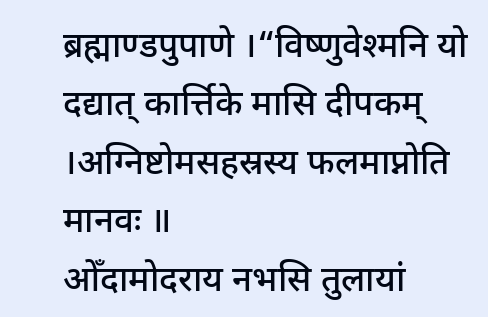ब्रह्माण्डपुपाणे ।“विष्णुवेश्मनि यो दद्यात् कार्त्तिके मासि दीपकम् ।अग्निष्टोमसहस्रस्य फलमाप्नोति मानवः ॥
ओँदामोदराय नभसि तुलायां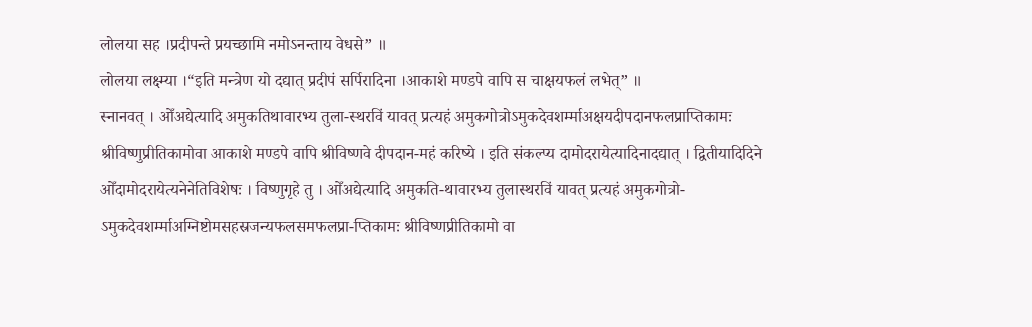लोलया सह ।प्रदीपन्ते प्रयच्छामि नमोऽनन्ताय वेधसे” ॥
लोलया लक्ष्म्या ।“इति मन्त्रेण यो दद्यात् प्रदीपं सर्पिरादिना ।आकाशे मण्डपे वापि स चाक्षयफलं लभेत्” ॥
स्नानवत् । ओँअद्येत्यादि अमुकतिथावारभ्य तुला-स्थरविं यावत् प्रत्यहं अमुकगोत्रोऽमुकदेवशर्म्माअक्षयदीपदानफलप्राप्तिकामः श्रीविष्णुप्रीतिकामोवा आकाशे मण्डपे वापि श्रीविष्णवे दीपदान-महं करिष्ये । इति संकल्प्य दामोदरायेत्यादिनादद्यात् । द्वितीयादिदिने ओँदामोदरायेत्यनेनेतिविशेषः । विष्णुगृहे तु । ओँअद्येत्यादि अमुकति-थावारभ्य तुलास्थरविं यावत् प्रत्यहं अमुकगोत्रो-ऽमुकदेवशर्म्माअग्निष्टोमसहस्रजन्यफलसमफलप्रा-प्तिकामः श्रीविष्णप्रीतिकामो वा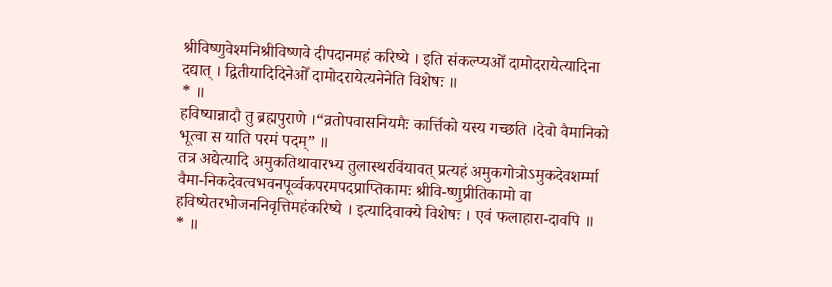श्रीविष्णुवेश्मनिश्रीविष्णवे दीपदानमहं करिष्ये । इति संकल्प्यओँ दामोदरायेत्यादिना दद्यात् । द्वितीयादिदिनेओँ दामोदरायेत्यनेनेति विशेषः ॥
* ॥
हविष्यान्नादौ तु ब्रह्मपुराणे ।“व्रतोपवासनियमैः कार्त्तिको यस्य गच्छति ।देवो वैमानिको भूत्वा स याति परमं पदम्” ॥
तत्र अद्येत्यादि अमुकतिथावारभ्य तुलास्थरविंयावत् प्रत्यहं अमुकगोत्रोऽमुकदेवशर्म्मा वैमा-निकदेवत्वभवनपूर्व्वकपरमपदप्राप्तिकामः श्रीवि-ष्णुप्रीतिकामो वा हविष्येतरभोजननिवृत्तिमहंकरिष्ये । इत्यादिवाक्ये विशेषः । एवं फलाहारा-दावपि ॥
* ॥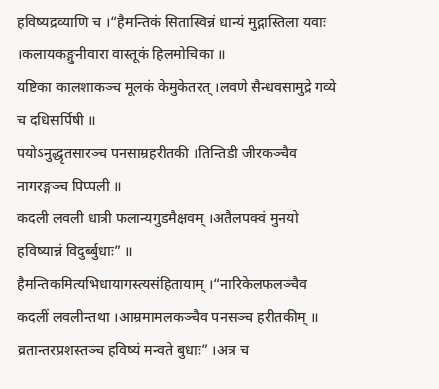हविष्यद्रव्याणि च ।“हैमन्तिकं सितास्विन्नं धान्यं मुद्गास्तिला यवाः ।कलायकङ्गुनीवारा वास्तूकं हिलमोचिका ॥
यष्टिका कालशाकञ्च मूलकं केमुकेतरत् ।लवणे सैन्धवसामुद्रे गव्ये च दधिसर्पिषी ॥
पयोऽनुद्धृतसारञ्च पनसाम्रहरीतकी ।तिन्तिडी जीरकञ्चैव नागरङ्गञ्च पिप्पली ॥
कदली लवली धात्री फलान्यगुडमैक्षवम् ।अतैलपक्वं मुनयो हविष्यान्नं विदुर्ब्बुधाः” ॥
हैमन्तिकमित्यभिधायागस्त्यसंहितायाम् ।“नारिकेलफलञ्चैव कदलीं लवलीन्तथा ।आम्रमामलकञ्चैव पनसञ्च हरीतकीम् ॥
व्रतान्तरप्रशस्तञ्च हविष्यं मन्वते बुधाः” ।अत्र च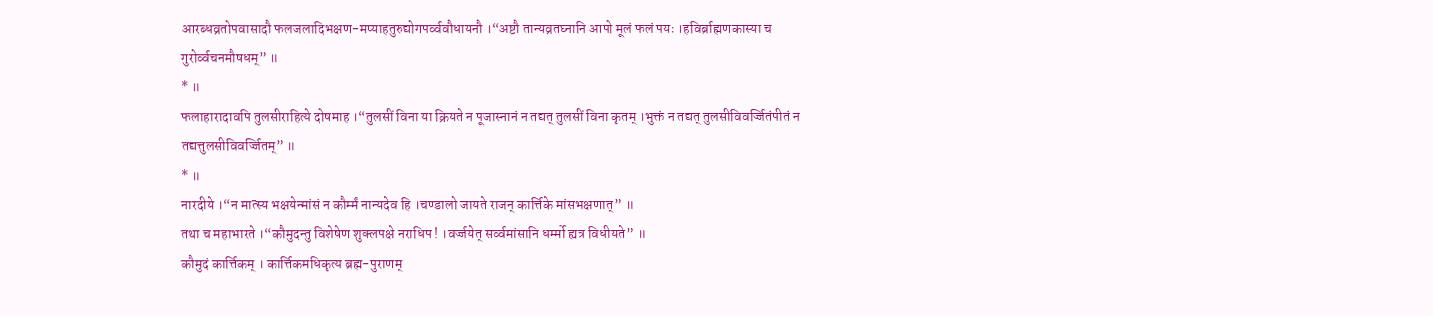आरब्धव्रतोपवासादौ फलजलादिभक्षण-मप्याहतुरुद्योगपर्व्ववौधायनौ ।“अष्टौ तान्यव्रतघ्नानि आपो मूलं फलं पयः ।हविर्ब्राह्मणकास्या च गुरोर्व्वचनमौषधम्” ॥
* ॥
फलाहारादावपि तुलसीराहित्ये दोषमाह ।“तुलसीं विना या क्रियते न पूजास्नानं न तद्यत् तुलसीं विना कृतम् ।भुक्तं न तद्यत् तुलसीविवर्ज्जितंपीतं न तद्यत्तुलसीविवर्ज्जितम्” ॥
* ॥
नारदीये ।“न मात्स्य भक्षयेन्मांसं न कौर्म्मं नान्यदेव हि ।चण्डालो जायते राजन् कार्त्तिके मांसभक्षणात्” ॥
तथा च महाभारते ।“कौमुदन्तु विशेषेण शुक्लपक्षे नराधिप ! ।वर्ज्जयेत् सर्व्वमांसानि धर्म्मो ह्यत्र विधीयते” ॥
कौमुदं कार्त्तिकम् । कार्त्तिकमधिकृत्य ब्रह्म-पुराणम्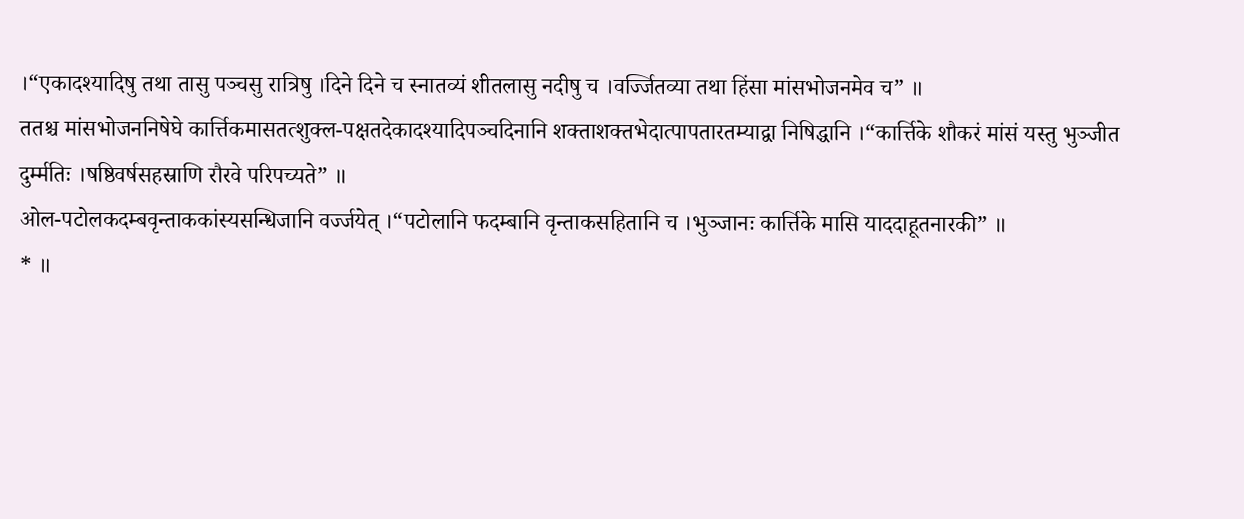।“एकादश्यादिषु तथा तासु पञ्चसु रात्रिषु ।दिने दिने च स्नातव्यं शीतलासु नदीषु च ।वर्ज्जितव्या तथा हिंसा मांसभोजनमेव च” ॥
ततश्च मांसभोजननिषेघे कार्त्तिकमासतत्शुक्ल-पक्षतदेकादश्यादिपञ्चदिनानि शक्ताशक्तभेदात्पापतारतम्याद्वा निषिद्धानि ।“कार्त्तिके शौकरं मांसं यस्तु भुञ्जीत दुर्म्मतिः ।षष्ठिवर्षसहस्राणि रौरवे परिपच्यते” ॥
ओल-पटोलकदम्बवृन्ताककांस्यसन्धिजानि वर्ज्जयेत् ।“पटोलानि फदम्बानि वृन्ताकसहितानि च ।भुञ्जानः कार्त्तिके मासि याददाहूतनारकी” ॥
* ॥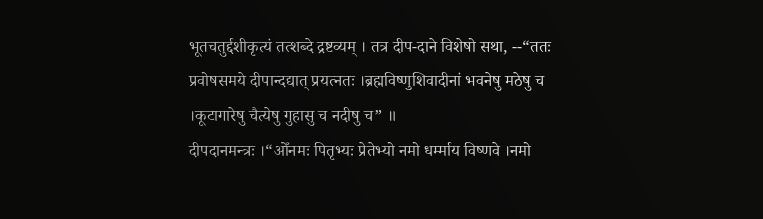भूतचतुर्द्दशीकृत्यं तत्शब्दे द्रष्टव्यम् । तत्र दीप-दाने विशेषो सथा, --“ततः प्रवोषसमये दीपान्दद्यात् प्रयत्नतः ।ब्रह्मविष्णुशिवादीनां भवनेषु मठेषु च ।कूटागारेषु चैत्येषु गुहासु च नदीषु च” ॥
दीपदानमन्त्रः ।“ओँनमः पितृभ्यः प्रेतेभ्यो नमो धर्म्माय विष्णवे ।नमो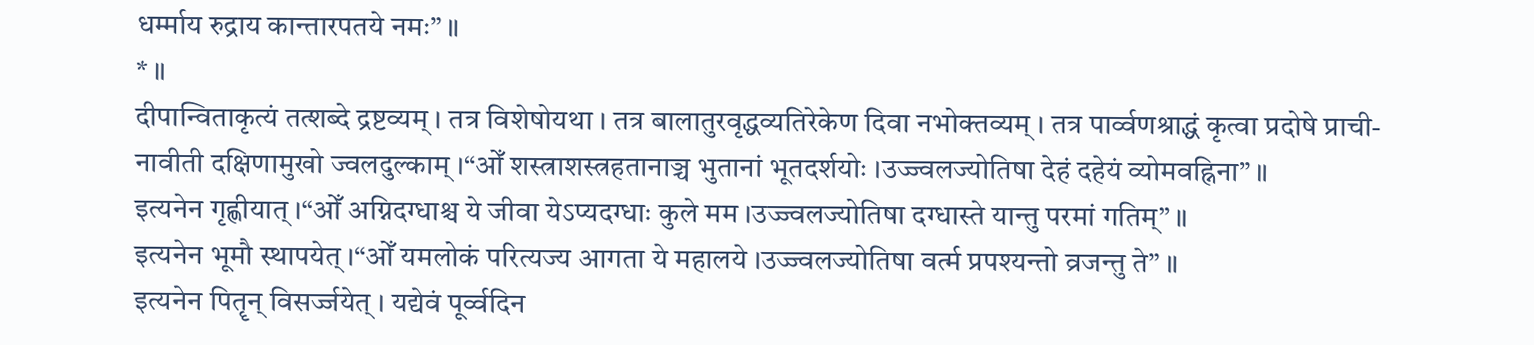धर्म्माय रुद्राय कान्तारपतये नमः” ॥
* ॥
दीपान्विताकृत्यं तत्शब्दे द्रष्टव्यम् । तत्र विशेषोयथा । तत्र बालातुरवृद्धव्यतिरेकेण दिवा नभोक्तव्यम् । तत्र पार्व्वणश्राद्धं कृत्वा प्रदोषे प्राची-नावीती दक्षिणामुखो ज्वलदुल्काम् ।“ओँ शस्त्राशस्त्रहतानाञ्च भुतानां भूतदर्शयोः ।उज्ज्वलज्योतिषा देहं दहेयं व्योमवह्निना” ॥
इत्यनेन गृह्णीयात् ।“ओँ अग्निदग्धाश्च ये जीवा येऽप्यदग्धाः कुले मम ।उज्ज्वलज्योतिषा दग्धास्ते यान्तु परमां गतिम्” ॥
इत्यनेन भूमौ स्थापयेत् ।“ओँ यमलोकं परित्यज्य आगता ये महालये ।उज्ज्वलज्योतिषा वर्त्म प्रपश्यन्तो व्रजन्तु ते” ॥
इत्यनेन पितॄन् विसर्ज्जयेत् । यद्येवं पूर्व्वदिन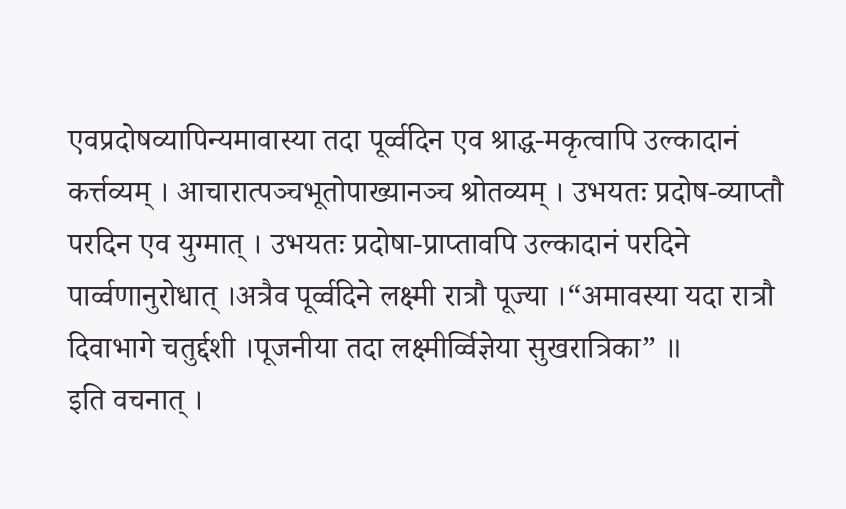एवप्रदोषव्यापिन्यमावास्या तदा पूर्व्वदिन एव श्राद्ध-मकृत्वापि उल्कादानं कर्त्तव्यम् । आचारात्पञ्चभूतोपाख्यानञ्च श्रोतव्यम् । उभयतः प्रदोष-व्याप्तौ परदिन एव युग्मात् । उभयतः प्रदोषा-प्राप्तावपि उल्कादानं परदिने पार्व्वणानुरोधात् ।अत्रैव पूर्व्वदिने लक्ष्मी रात्रौ पूज्या ।“अमावस्या यदा रात्रौ दिवाभागे चतुर्द्दशी ।पूजनीया तदा लक्ष्मीर्व्विज्ञेया सुखरात्रिका” ॥
इति वचनात् ।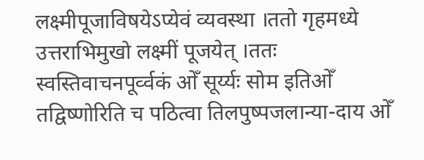लक्ष्मीपूजाविषयेऽप्येवं व्यवस्था ।ततो गृहमध्ये उत्तराभिमुखो लक्ष्मीं पूजयेत् ।ततः स्वस्तिवाचनपूर्व्वकं ओँ सूर्य्यः सोम इतिओँ तद्विष्णोरिति च पठित्वा तिलपुष्पजलान्या-दाय ओँ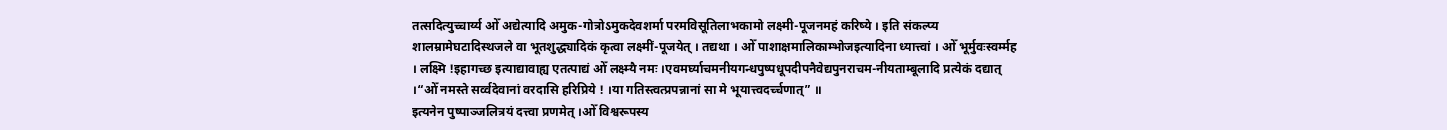तत्सदित्युच्चार्य्य ओँ अद्येत्यादि अमुक-गोत्रोऽमुकदेवशर्मा परमविसूतिलाभकामो लक्ष्मी-पूजनमहं करिष्ये । इति संकल्प्य शालम्रामेघटादिस्थजले वा भूतशुद्ध्यादिकं कृत्वा लक्ष्मीं-पूजयेत् । तद्यथा । ओँ पाशाक्षमालिकाम्भोजइत्यादिना ध्यात्त्वां । ओँ भूर्मुवःस्वर्म्मह । लक्ष्मि !इहागच्छ इत्याद्यावाह्य एतत्पाद्यं ओँ लक्ष्म्यै नमः ।एवमर्घ्याचमनीयगन्धपुष्पधूपदीपनैवेद्यपुनराचम-नीयताम्बूलादि प्रत्येकं दद्यात् ।“ओँ नमस्ते सर्व्वदेवानां वरदासि हरिप्रिये ! ।या गतिस्त्वत्प्रपन्नानां सा मे भूयात्त्वदर्च्चणात्” ॥
इत्यनेन पुष्पाञ्जलित्रयं दत्त्वा प्रणमेत् ।ओँ विश्वरूपस्य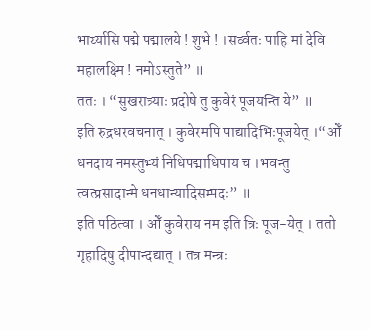भार्य्यासि पद्मे पद्मालये ! शुभे ! ।सर्व्वतः पाहि मां देवि महालक्ष्मि ! नमोऽस्तुते” ॥
ततः । “सुखरात्र्याः प्रदोषे तु कुवेरं पूजयन्ति ये” ॥
इति रुद्रधरवचनात् । कुवेरमपि पाद्यादिभिःपूजयेत् ।“ओँ धनदाय नमस्तुभ्यं निधिपद्माधिपाय च ।भवन्तु त्वत्प्रसादान्मे धनधान्यादिसम्पदः” ॥
इति पठित्वा । ओँ कुवेराय नम इति त्रिः पूज-येत् । ततो गृहादिषु दीपान्दद्यात् । तत्र मन्त्रः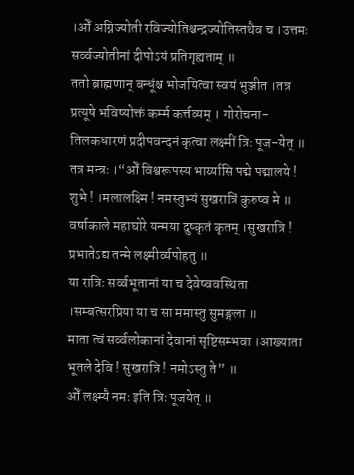।ओँ अग्निज्योती रविज्योतिश्चन्द्रज्योतिस्तथैव च ।उत्तमः सर्व्वज्योतीनां दीपोऽयं प्रतिगृह्यताम् ॥
ततो ब्राह्मणान् बन्धूंश्च भोजयित्वा स्वयं भुञ्जीत ।तत्र प्रत्यूषे भविष्योक्तं कर्म्म कर्त्तव्यम् । गोरोचना-तिलकधारणं प्रदीपवन्दनं कृत्वा लक्ष्मीं त्रिः पूज-येत् ॥
तत्र मन्त्रः ।“ओँ विश्वरूपस्य भार्य्यासि पद्मे पद्मालये ! शुभे ! ।मलालक्ष्मि ! नमस्तुभ्यं सुखरात्रिं कुरुष्व मे ॥
वर्षाकाले महाघोरे यन्मया दुष्कृतं कृतम् ।सुखरात्रि ! प्रभातेऽद्य तन्मे लक्ष्मीर्व्यपोहतु ॥
या रात्रिः सर्व्वभूतानां या च देवेष्ववस्थिता ।सम्बत्सरप्रिया या च सा ममास्तु सुमङ्गला ॥
माता त्वं सर्व्वलोकानां देवानां सृष्टिसम्भवा ।आख्याता भूतले देवि ! सुखरात्रि ! नमोऽस्तु ते” ॥
ओँ लक्ष्म्यै नमः इति त्रिः पूजयेत् ॥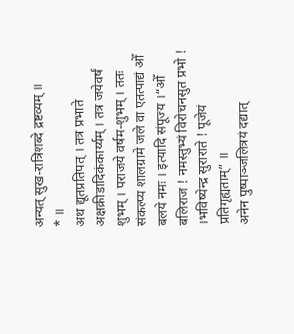अन्यत् सुख-रात्रिशब्दे द्रष्टव्यम् ॥
* ॥
अथ द्यूतप्रतिपत् । तत्र प्रभाते अक्षक्रीडादिकंकार्य्यम् । तत्र जयेवर्षं शुभम् । पराजये वर्षम-शुभम् । ततः संकल्प्य शालग्रामे जले वा एतत्पाद्यं ओँ बलये नमः । इत्यादि संपूज्य ।“ओँ बलिराज ! नमस्तुभ्यं विरोचनसुत प्रभो ! ।भविष्येन्द्र सुराराते ! पूजेयं प्रतिगृह्यताम्” ॥
अनेन पुष्पाञ्जलित्रयं दद्यात्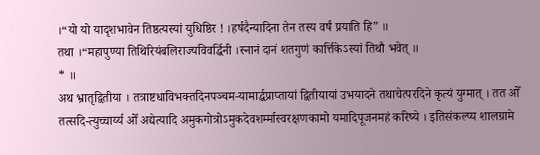।“यो यो यादृशभावेन तिष्ठत्यस्यां युधिष्ठिर ! ।हर्षदैन्यादिना तेन तस्य वर्षं प्रयाति हि” ॥
तथा ।“महापुण्या तिथिरियंबलिराज्यविवर्द्धिनी ।स्नानं दानं शतगुणं कार्त्तिकेऽस्यां तिथौ भवेत् ॥
* ॥
अथ भ्रातृद्वितीया । तत्राष्टधाविभक्तदिनपञ्चम-यामार्द्धप्राप्तायां द्वितीयायां उभयादने तथाचेत्परदिने कृत्यं युग्मात् । तत ओँ तत्सदि-त्युच्चार्य्य ओँ अद्येत्यादि अमुकगोत्रोऽमुकदेवशर्म्मास्वरक्षणकामो यमादिपूजनमहं करिष्ये । इतिसंकल्प्य शालग्रामे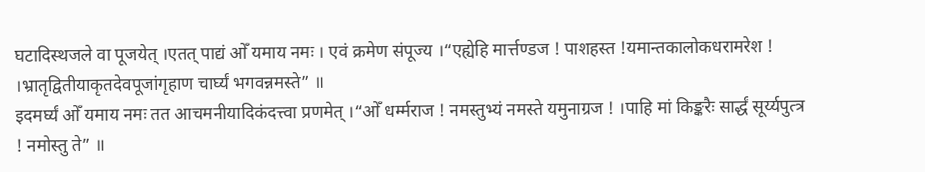घटादिस्थजले वा पूजयेत् ।एतत् पाद्यं ओँ यमाय नमः । एवं क्रमेण संपूज्य ।“एह्येहि मार्त्तण्डज ! पाशहस्त !यमान्तकालोकधरामरेश ! ।भ्रातृद्वितीयाकृतदेवपूजांगृहाण चार्घ्यं भगवन्नमस्ते” ॥
इदमर्घ्यं ओँ यमाय नमः तत आचमनीयादिकंदत्त्वा प्रणमेत् ।“ओँ धर्म्मराज ! नमस्तुभ्यं नमस्ते यमुनाग्रज ! ।पाहि मां किङ्करैः सार्द्धं सूर्य्यपुत्त्र ! नमोस्तु ते” ॥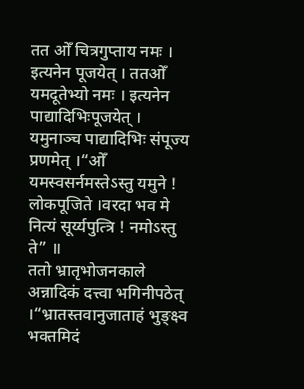तत ओँ चित्रगुप्ताय नमः । इत्यनेन पूजयेत् । ततओँ यमदूतेभ्यो नमः । इत्यनेन पाद्यादिभिःपूजयेत् । यमुनाञ्च पाद्यादिभिः संपूज्य प्रणमेत् ।“ओँ यमस्वसर्नमस्तेऽस्तु यमुने ! लोकपूजिते ।वरदा भव मे नित्यं सूर्य्यपुत्त्रि ! नमोऽस्तु ते” ॥
ततो भ्रातृभोजनकाले अन्नादिकं दत्त्वा भगिनीपठेत् ।“भ्रातस्तवानुजाताहं भुङ्क्ष्व भक्तमिदं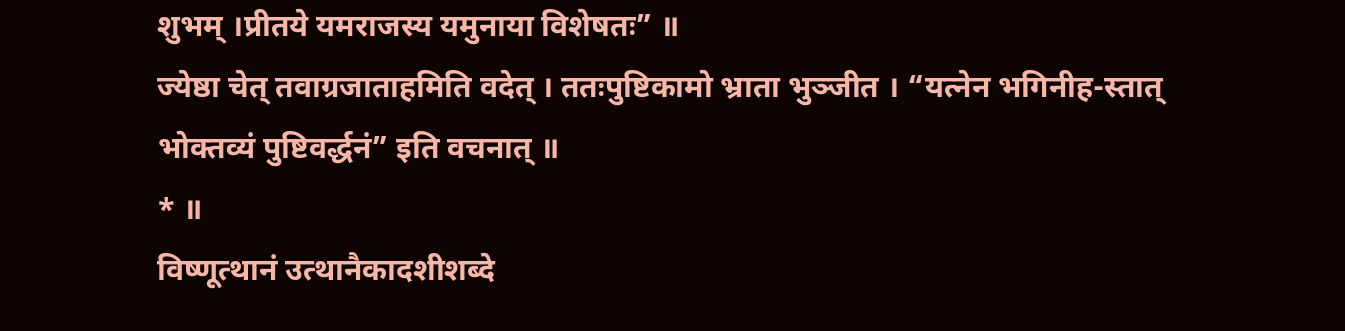शुभम् ।प्रीतये यमराजस्य यमुनाया विशेषतः” ॥
ज्येष्ठा चेत् तवाग्रजाताहमिति वदेत् । ततःपुष्टिकामो भ्राता भुञ्जीत । “यत्नेन भगिनीह-स्तात् भोक्तव्यं पुष्टिवर्द्धनं” इति वचनात् ॥
* ॥
विष्णूत्थानं उत्थानैकादशीशब्दे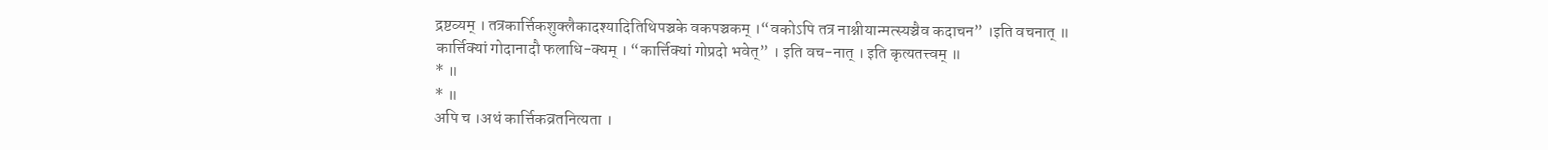द्रष्टव्यम् । तत्रकार्त्तिकशुक्लैकादश्यादितिथिपञ्चके वकपञ्चकम् ।“वकोऽपि तत्र नाश्नीयान्मत्स्यञ्चैव कदाचन” ।इति वचनात् ॥
कार्त्तिक्यां गोदानादौ फलाधि-क्यम् । “कार्त्तिक्यां गोप्रदो भवेत्” । इति वच-नात् । इति कृत्यतत्त्वम् ॥
* ॥
* ॥
अपि च ।अथं कार्त्तिकव्रतनित्यता ।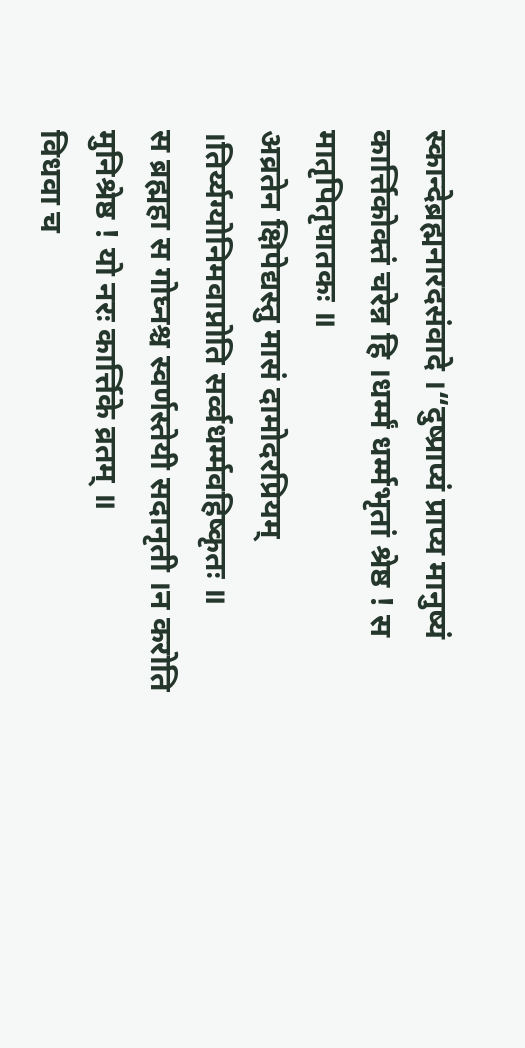स्कान्देब्रह्मनारदसंवादे ।“दुष्प्राप्यं प्राप्य मानुष्यं कार्त्तिकोक्तं चरेन्न हि ।धर्म्मं धर्म्मभृतां श्रेष्ठ ! स मातृपितृघातकः ॥
अव्रतेन क्षिपेद्यस्तु मासं दामोदरप्रियम् ।तिर्य्यग्योनिमवाप्नोति सर्व्वधर्म्मवहिष्कृतः ॥
स ब्रह्महा स गोघ्नश्च स्वर्णस्तेयी सदानृती ।न करोति मुनिश्रेष्ठ ! यो नरः कार्त्तिके व्रतम् ॥
विधवा च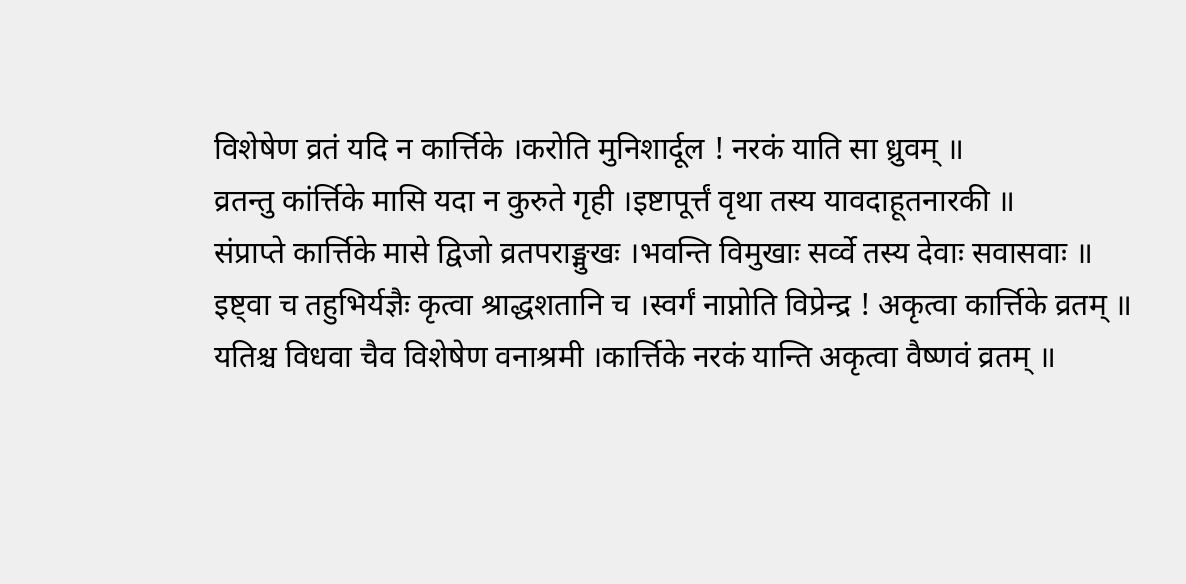विशेषेण व्रतं यदि न कार्त्तिके ।करोति मुनिशार्दूल ! नरकं याति सा ध्रुवम् ॥
व्रतन्तु कांर्त्तिके मासि यदा न कुरुते गृही ।इष्टापूर्त्तं वृथा तस्य यावदाहूतनारकी ॥
संप्राप्ते कार्त्तिके मासे द्विजो व्रतपराङ्मुखः ।भवन्ति विमुखाः सर्व्वे तस्य देवाः सवासवाः ॥
इष्ट्वा च तहुभिर्यज्ञैः कृत्वा श्राद्धशतानि च ।स्वर्गं नाप्नोति विप्रेन्द्र ! अकृत्वा कार्त्तिके व्रतम् ॥
यतिश्च विधवा चैव विशेषेण वनाश्रमी ।कार्त्तिके नरकं यान्ति अकृत्वा वैष्णवं व्रतम् ॥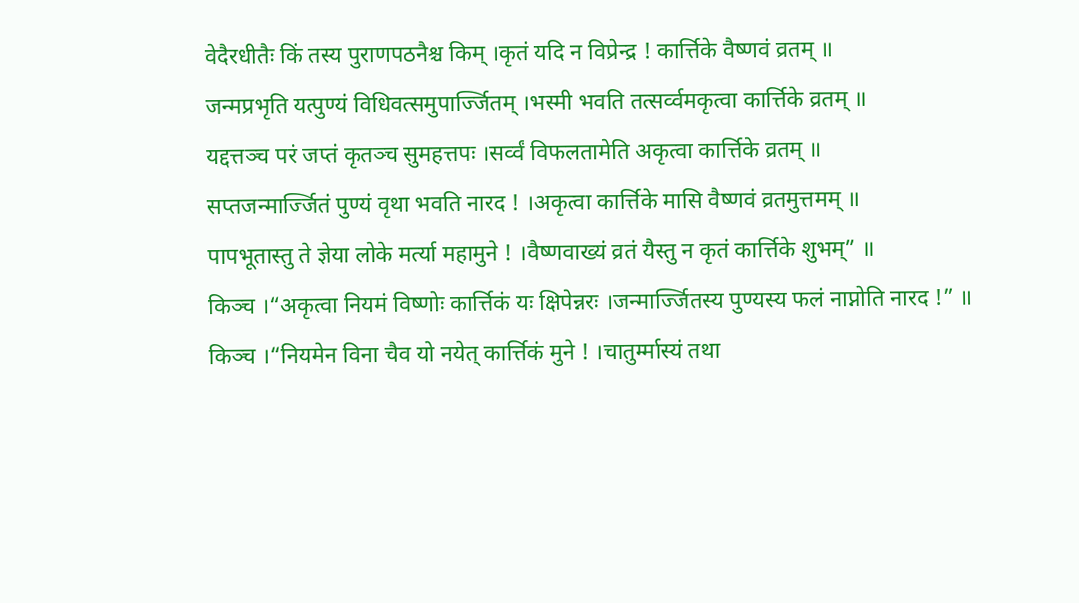वेदैरधीतैः किं तस्य पुराणपठनैश्च किम् ।कृतं यदि न विप्रेन्द्र ! कार्त्तिके वैष्णवं व्रतम् ॥
जन्मप्रभृति यत्पुण्यं विधिवत्समुपार्ज्जितम् ।भस्मी भवति तत्सर्व्वमकृत्वा कार्त्तिके व्रतम् ॥
यद्दत्तञ्च परं जप्तं कृतञ्च सुमहत्तपः ।सर्व्वं विफलतामेति अकृत्वा कार्त्तिके व्रतम् ॥
सप्तजन्मार्ज्जितं पुण्यं वृथा भवति नारद ! ।अकृत्वा कार्त्तिके मासि वैष्णवं व्रतमुत्तमम् ॥
पापभूतास्तु ते ज्ञेया लोके मर्त्या महामुने ! ।वैष्णवाख्यं व्रतं यैस्तु न कृतं कार्त्तिके शुभम्” ॥
किञ्च ।“अकृत्वा नियमं विष्णोः कार्त्तिकं यः क्षिपेन्नरः ।जन्मार्ज्जितस्य पुण्यस्य फलं नाप्नोति नारद !” ॥
किञ्च ।“नियमेन विना चैव यो नयेत् कार्त्तिकं मुने ! ।चातुर्म्मास्यं तथा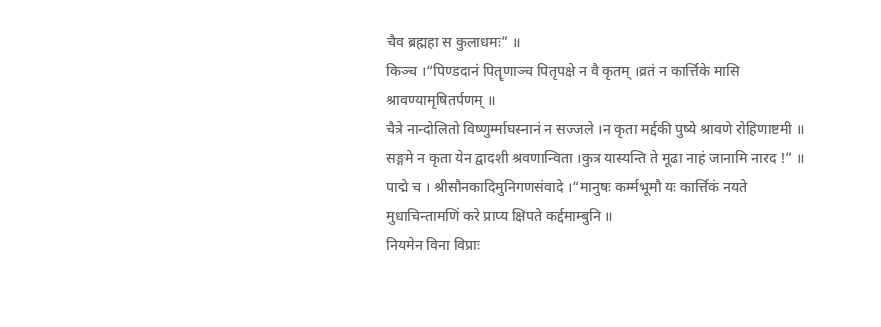चैव ब्रह्महा स कुलाधमः” ॥
किञ्च ।“पिण्डदानं पितॄणाञ्च पितृपक्षे न वै कृतम् ।व्रतं न कार्त्तिके मासि श्रावण्यामृषितर्पणम् ॥
चैत्रे नान्दोलितो विष्णुर्म्माघस्नानं न सज्जले ।न कृता मर्द्दकी पुष्ये श्रावणे रोहिणाष्टमी ॥
सङ्गमे न कृता येन द्वादशी श्रवणान्विता ।कुत्र यास्यन्ति ते मूढा नाहं जानामि नारद !” ॥
पाद्मे च । श्रीसौनकादिमुनिगणसंवादे ।“मानुषः कर्म्मभूमौ यः कार्त्तिकं नयते मुधाचिन्तामणिं करे प्राप्य क्षिपते कर्द्दमाम्बुनि ॥
नियमेन विना विप्राः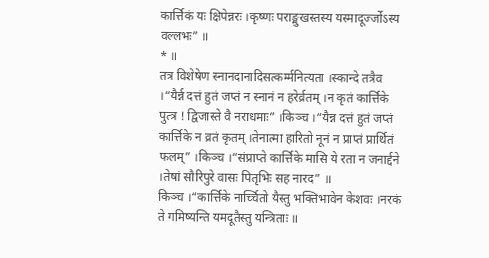कार्त्तिकं यः क्षिपेन्नरः ।कृष्णः पराङ्मुखस्तस्य यस्मादूर्ज्जोऽस्य वल्लभः” ॥
* ॥
तत्र विशेषेण स्नानदानादिसत्कर्म्मनित्यता ।स्कान्दे तत्रैव ।“यैर्न्न दत्तं हुतं जप्तं न स्नानं न हरेर्व्रतम् ।न कृतं कार्त्तिके पुत्त्र ! द्विजास्ते वै नराधमाः” ।किञ्च ।“यैन्न दत्तं हुतं जप्तं कार्त्तिके न व्रतं कृतम् ।तेनात्मा हारितो नूनं न प्राप्तं प्रार्थितं फलम्” ।किञ्च ।“संप्राप्ते कार्त्तिके मासि ये रता न जनार्द्दने ।तेषां सौरिपुरे वासः पितृभिः सह नारद” ॥
किञ्च ।“कार्त्तिके नार्च्चितो यैस्तु भक्तिभावेन केशवः ।नरकं ते गमिष्यन्ति यमदूतैस्तु यन्त्रिताः ॥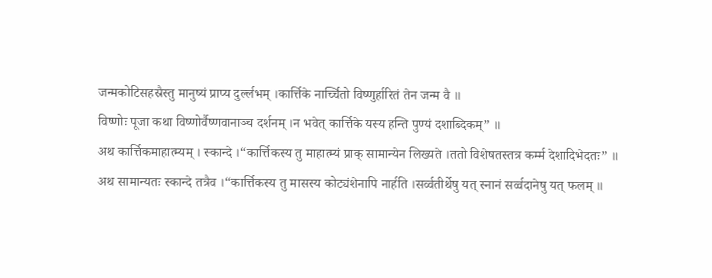जन्मकोटिसहस्रैस्तु मानुष्यं प्राप्य दुर्ल्लभम् ।कार्त्तिके नार्च्चितो विष्णुर्हारितं तेन जन्म वै ॥
विष्णोः पूजा कथा विष्णोर्वैष्णवानाञ्च दर्शनम् ।न भवेत् कार्त्तिके यस्य हन्ति पुण्यं दशाब्दिकम्” ॥
अथ कार्त्तिकमाहात्म्यम् । स्कान्दे ।“कार्त्तिकस्य तु माहात्म्यं प्राक् सामान्येन लिख्यते ।ततो विशेषतस्तत्र कर्म्म देशादिभेदतः” ॥
अथ सामान्यतः स्कान्दे तत्रैव ।“कार्त्तिकस्य तु मासस्य कोट्यंशेनापि नार्हति ।सर्व्वतीर्थेषु यत् स्नानं सर्व्वदानेषु यत् फलम् ॥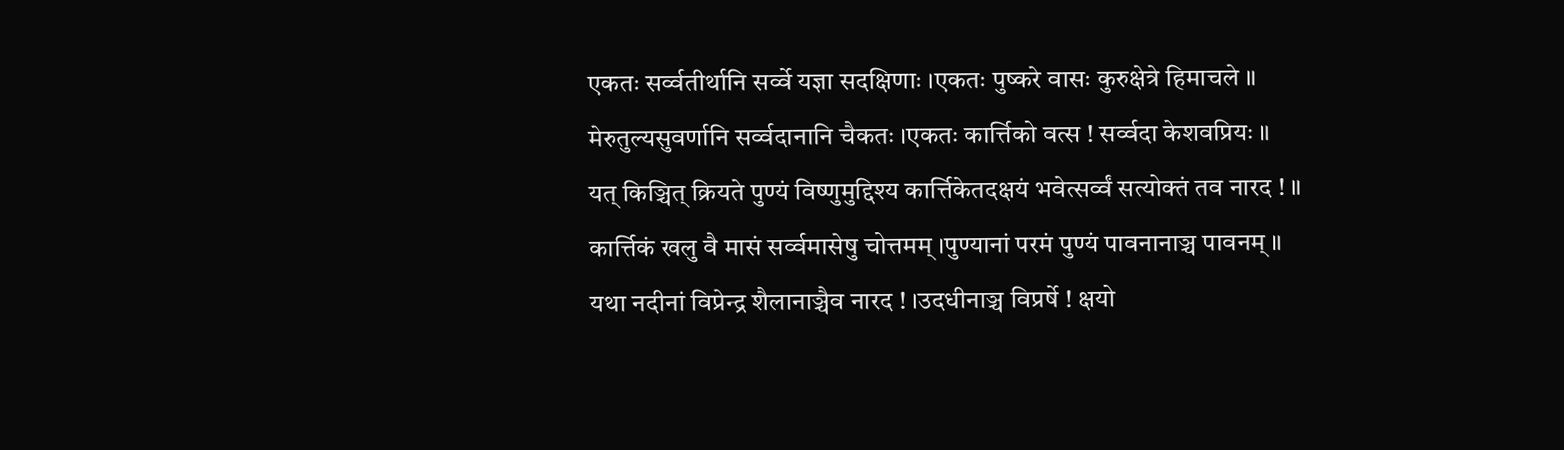एकतः सर्व्वतीर्थानि सर्व्वे यज्ञा सदक्षिणाः ।एकतः पुष्करे वासः कुरुक्षेत्रे हिमाचले ॥
मेरुतुल्यसुवर्णानि सर्व्वदानानि चैकतः ।एकतः कार्त्तिको वत्स ! सर्व्वदा केशवप्रियः ॥
यत् किञ्चित् क्रियते पुण्यं विष्णुमुद्दिश्य कार्त्तिकेतदक्षयं भवेत्सर्व्वं सत्योक्तं तव नारद ! ॥
कार्त्तिकं खलु वै मासं सर्व्वमासेषु चोत्तमम् ।पुण्यानां परमं पुण्यं पावनानाञ्च पावनम् ॥
यथा नदीनां विप्रेन्द्र शैलानाञ्चैव नारद ! ।उदधीनाञ्च विप्रर्षे ! क्षयो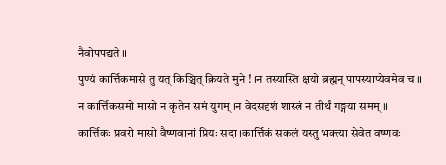नैवोपपद्यते ॥
पुण्यं कार्त्तिकमासे तु यत् किञ्चित् क्रियते मुने ! ।न तस्यास्ति क्षयो ब्रह्मन् पापस्याप्येवमेव च ॥
न कार्त्तिकसमो मासो न कृतेन समं युगम् ।न वेदसदृशं शास्त्रं न तीर्थं गङ्गया समम् ॥
कार्त्तिकः प्रवरो मासो वैष्णवानां प्रियः सदा ।कार्त्तिकं सकलं यस्तु भक्त्या सेवेत वष्णवः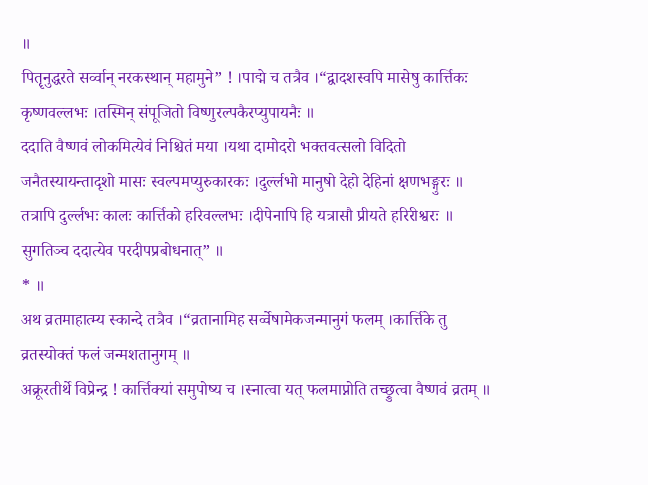॥
पितॄनुद्धरते सर्व्वान् नरकस्थान् महामुने” ! ।पाद्मे च तत्रैव ।“द्वादशस्वपि मासेषु कार्त्तिकः कृष्णवल्लभः ।तस्मिन् संपूजितो विष्णुरल्पकैरप्युपायनैः ॥
ददाति वैष्णवं लोकमित्येवं निश्चितं मया ।यथा दामोदरो भक्तवत्सलो विदितो जनैतस्यायन्तादृशो मासः स्वल्पमप्युरुकारकः ।दुर्ल्लभो मानुषो देहो देहिनां क्षणभङ्गुरः ॥
तत्रापि दुर्ल्लभः कालः कार्त्तिको हरिवल्लभः ।दीपेनापि हि यत्रासौ प्रीयते हरिरीश्वरः ॥
सुगतिञ्च ददात्येव परदीपप्रबोधनात्” ॥
* ॥
अथ व्रतमाहात्म्य स्कान्दे तत्रैव ।“व्रतानामिह सर्व्वेषामेकजन्मानुगं फलम् ।कार्त्तिके तु व्रतस्योक्तं फलं जन्मशतानुगम् ॥
अक्रूरतीर्थे विप्रेन्द्र ! कार्त्तिक्यां समुपोष्य च ।स्नात्वा यत् फलमाप्नोति तच्छ्रुत्वा वैष्णवं व्रतम् ॥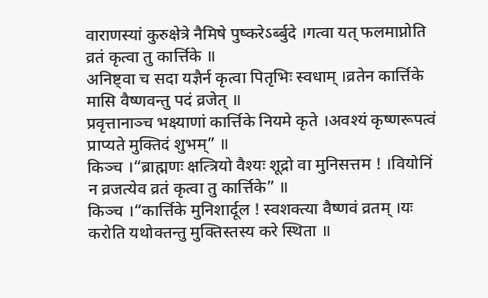वाराणस्यां कुरुक्षेत्रे नैमिषे पुष्करेऽर्ब्बुदे ।गत्वा यत् फलमाप्नोति व्रतं कृत्वा तु कार्त्तिके ॥
अनिष्ट्वा च सदा यज्ञैर्न कृत्वा पितृभिः स्वधाम् ।व्रतेन कार्त्तिके मासि वैष्णवन्तु पदं व्रजेत् ॥
प्रवृत्तानाञ्च भक्ष्याणां कार्त्तिके नियमे कृते ।अवश्यं कृष्णरूपत्वं प्राप्यते मुक्तिदं शुभम्” ॥
किञ्च ।“ब्राह्मणः क्षत्त्रियो वैश्यः शूद्रो वा मुनिसत्तम ! ।वियोनिं न व्रजत्येव व्रतं कृत्वा तु कार्त्तिके” ॥
किञ्च ।“कार्त्तिके मुनिशार्दूल ! स्वशक्त्या वैष्णवं व्रतम् ।यः करोति यथोक्तन्तु मुक्तिस्तस्य करे स्थिता ॥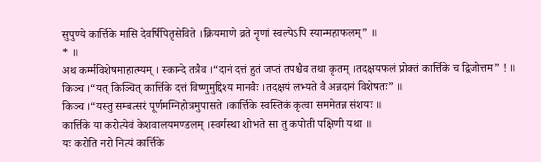सुपुण्ये कार्त्तिके मासि देवर्षिपितृसेविते ।क्रियमाणे व्रते नॄणां स्वल्पेऽपि स्यान्महाफलम्” ॥
* ॥
अथ कर्म्मविशेषमाहात्म्यम् । स्कान्दे तत्रैव ।“दानं दत्तं हुतं जप्तं तपश्चैव तथा कृतम् ।तदक्षयफलं प्रोक्तं कार्त्तिके च द्विजोत्तम” ! ॥
किञ्च ।“यत् किञ्चित् कार्त्तिके दत्तं विष्णुमुद्दिश्य मानवैः ।तदक्षयं लभ्यते वै अन्नदानं विशेषतः” ॥
किञ्च ।“यस्तु सम्बत्सरं पूर्णमग्निहोत्रमुपासते ।कार्त्तिके स्वस्तिकं कृत्वा सममेतन्न संशयः ॥
कार्त्तिके या करोत्येवं केशवालयमण्डलम् ।स्वर्गस्था शोभते सा तु कपोती पक्षिणी यथा ॥
यः करोति नरो नित्यं कार्त्तिके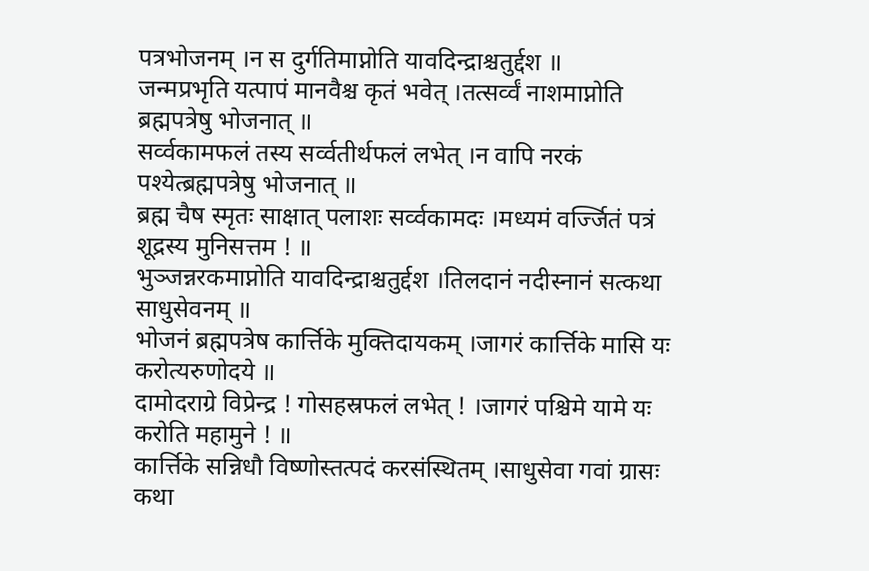पत्रभोजनम् ।न स दुर्गतिमाप्नोति यावदिन्द्राश्चतुर्द्दश ॥
जन्मप्रभृति यत्पापं मानवैश्च कृतं भवेत् ।तत्सर्व्वं नाशमाप्नोति ब्रह्मपत्रेषु भोजनात् ॥
सर्व्वकामफलं तस्य सर्व्वतीर्थफलं लभेत् ।न वापि नरकं पश्येत्ब्रह्मपत्रेषु भोजनात् ॥
ब्रह्म चैष स्मृतः साक्षात् पलाशः सर्व्वकामदः ।मध्यमं वर्ज्जितं पत्रं शूद्रस्य मुनिसत्तम ! ॥
भुञ्जन्नरकमाप्नोति यावदिन्द्राश्चतुर्द्दश ।तिलदानं नदीस्नानं सत्कथा साधुसेवनम् ॥
भोजनं ब्रह्मपत्रेष कार्त्तिके मुक्तिदायकम् ।जागरं कार्त्तिके मासि यः करोत्यरुणोदये ॥
दामोदराग्रे विप्रेन्द्र ! गोसहस्रफलं लभेत् ! ।जागरं पश्चिमे यामे यः करोति महामुने ! ॥
कार्त्तिके सन्निधौ विष्णोस्तत्पदं करसंस्थितम् ।साधुसेवा गवां ग्रासः कथा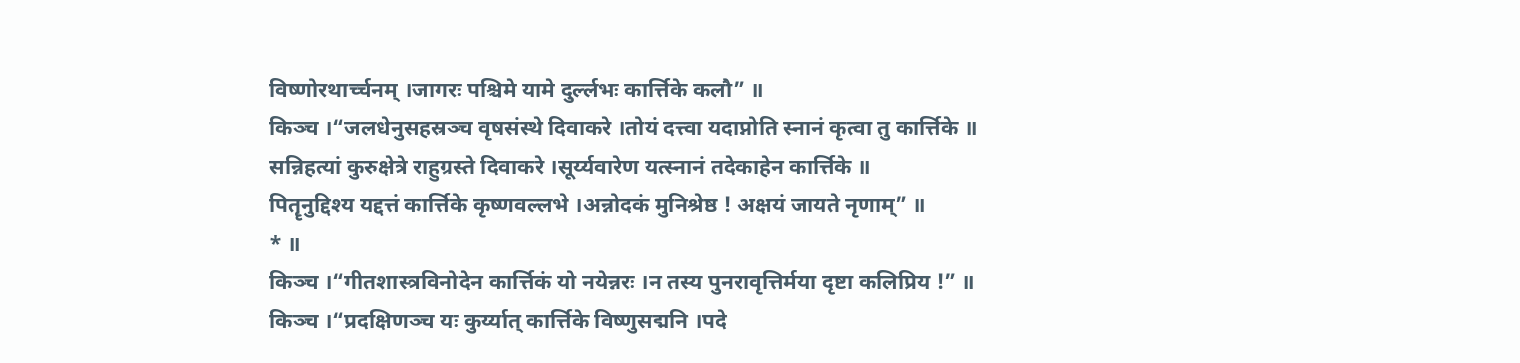विष्णोरथार्च्चनम् ।जागरः पश्चिमे यामे दुर्ल्लभः कार्त्तिके कलौ” ॥
किञ्च ।“जलधेनुसहस्रञ्च वृषसंस्थे दिवाकरे ।तोयं दत्त्वा यदाप्नोति स्नानं कृत्वा तु कार्त्तिके ॥
सन्निहत्यां कुरुक्षेत्रे राहुग्रस्ते दिवाकरे ।सूर्य्यवारेण यत्स्नानं तदेकाहेन कार्त्तिके ॥
पितॄनुद्दिश्य यद्दत्तं कार्त्तिके कृष्णवल्लभे ।अन्नोदकं मुनिश्रेष्ठ ! अक्षयं जायते नृणाम्” ॥
* ॥
किञ्च ।“गीतशास्त्रविनोदेन कार्त्तिकं यो नयेन्नरः ।न तस्य पुनरावृत्तिर्मया दृष्टा कलिप्रिय !” ॥
किञ्च ।“प्रदक्षिणञ्च यः कुर्य्यात् कार्त्तिके विष्णुसद्मनि ।पदे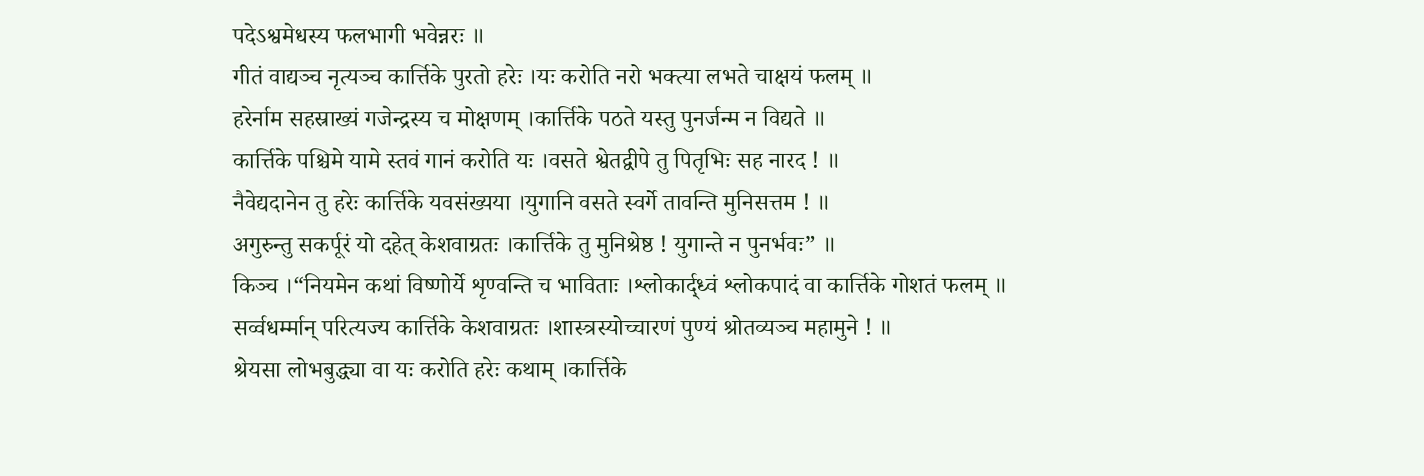पदेऽश्वमेधस्य फलभागी भवेन्नरः ॥
गीतं वाद्यञ्च नृत्यञ्च कार्त्तिके पुरतो हरेः ।यः करोति नरो भक्त्या लभते चाक्षयं फलम् ॥
हरेर्नाम सहस्राख्यं गजेन्द्रस्य च मोक्षणम् ।कार्त्तिके पठते यस्तु पुनर्जन्म न विद्यते ॥
कार्त्तिके पश्चिमे यामे स्तवं गानं करोति यः ।वसते श्वेतद्वीपे तु पितृभिः सह नारद ! ॥
नैवेद्यदानेन तु हरेः कार्त्तिके यवसंख्यया ।युगानि वसते स्वर्गे तावन्ति मुनिसत्तम ! ॥
अगुरुन्तु सकर्पूरं यो दहेत् केशवाग्रतः ।कार्त्तिके तु मुनिश्रेष्ठ ! युगान्ते न पुनर्भवः” ॥
किञ्च ।“नियमेन कथां विष्णोर्ये शृण्वन्ति च भाविताः ।श्लोकार्द्ध्वं श्लोकपादं वा कार्त्तिके गोशतं फलम् ॥
सर्व्वधर्म्मान् परित्यज्य कार्त्तिके केशवाग्रतः ।शास्त्रस्योच्चारणं पुण्यं श्रोतव्यञ्च महामुने ! ॥
श्रेयसा लोभबुद्ध्या वा यः करोति हरेः कथाम् ।कार्त्तिके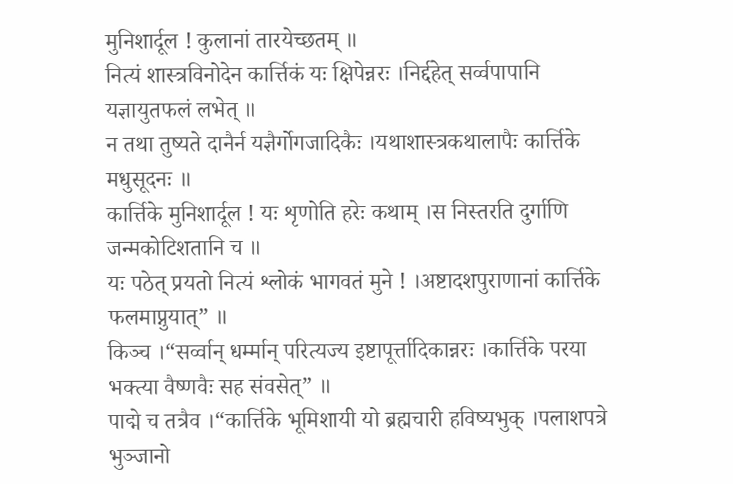मुनिशार्दूल ! कुलानां तारयेच्छतम् ॥
नित्यं शास्त्रविनोदेन कार्त्तिकं यः क्षिपेन्नरः ।निर्द्दहेत् सर्व्वपापानि यज्ञायुतफलं लभेत् ॥
न तथा तुष्यते दानैर्न यज्ञैर्गोगजादिकैः ।यथाशास्त्रकथालापैः कार्त्तिके मधुसूदनः ॥
कार्त्तिके मुनिशार्दूल ! यः शृणोति हरेः कथाम् ।स निस्तरति दुर्गाणि जन्मकोटिशतानि च ॥
यः पठेत् प्रयतो नित्यं श्लोकं भागवतं मुने ! ।अष्टादशपुराणानां कार्त्तिके फलमाप्नुयात्” ॥
किञ्च ।“सर्व्वान् धर्म्मान् परित्यज्य इष्टापूर्त्तादिकान्नरः ।कार्त्तिके परया भक्त्या वैष्णवैः सह संवसेत्” ॥
पाद्मे च तत्रैव ।“कार्त्तिके भूमिशायी यो ब्रह्मचारी हविष्यभुक् ।पलाशपत्रे भुञ्जानो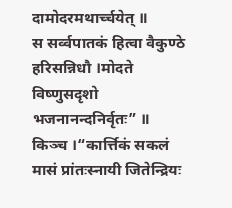दामोदरमथार्च्चयेत् ॥
स सर्व्वपातकं हित्वा वैकुण्ठे हरिसन्निधौ ।मोदते विष्णुसदृशो भजनानन्दनिर्वृतः” ॥
किञ्च ।“कार्त्तिकं सकलं मासं प्रांतःस्नायी जितेन्द्रियः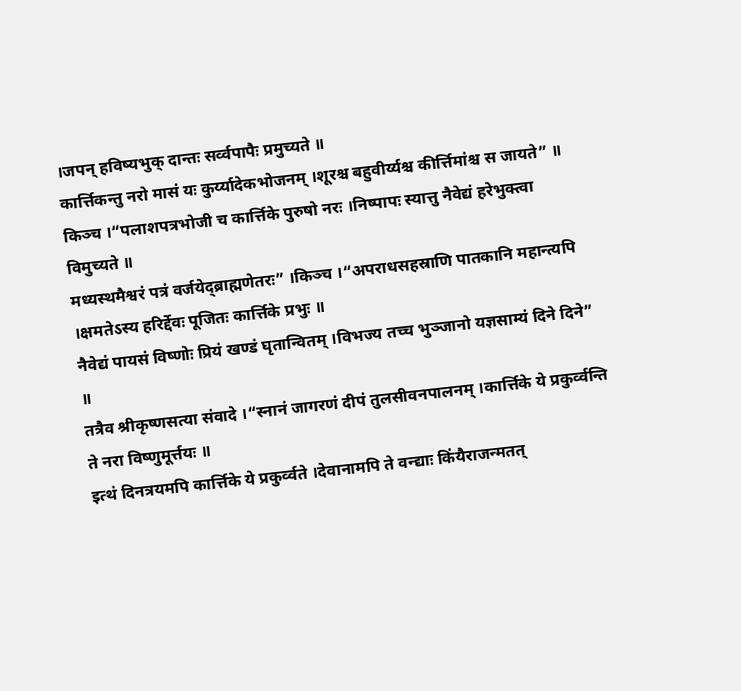।जपन् हविष्यभुक् दान्तः सर्व्वपापैः प्रमुच्यते ॥
कार्त्तिकन्तु नरो मासं यः कुर्य्यादेकभोजनम् ।शूरश्च बहुवीर्य्यश्च कीर्त्तिमांश्च स जायते” ॥
किञ्च ।“पलाशपत्रभोजी च कार्त्तिके पुरुषो नरः ।निष्पापः स्यात्तु नैवेद्यं हरेभुक्त्वा विमुच्यते ॥
मध्यस्थमैश्वरं पत्रं वर्जयेद्ब्राह्मणेतरः” ।किञ्च ।“अपराधसहस्राणि पातकानि महान्त्यपि ।क्षमतेऽस्य हरिर्द्देवः पूजितः कार्त्तिके प्रभुः ॥
नैवेद्यं पायसं विष्णोः प्रियं खण्डं घृतान्वितम् ।विभज्य तच्च भुञ्जानो यज्ञसाम्यं दिने दिने” ॥
तत्रैव श्रीकृष्णसत्या संवादे ।“स्नानं जागरणं दीपं तुलसीवनपालनम् ।कार्त्तिके ये प्रकुर्व्वन्ति ते नरा विष्णुमूर्त्तयः ॥
इत्थं दिनत्रयमपि कार्त्तिके ये प्रकुर्व्वते ।देवानामपि ते वन्द्याः किंयैराजन्मतत्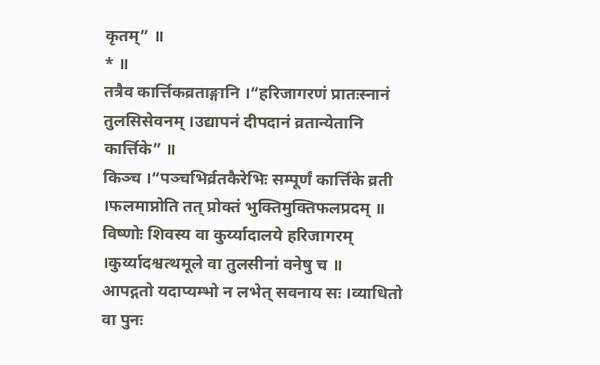कृतम्” ॥
* ॥
तत्रैव कार्त्तिकव्रताङ्गानि ।“हरिजागरणं प्रातःस्नानं तुलसिसेवनम् ।उद्यापनं दीपदानं व्रतान्येतानि कार्त्तिके” ॥
किञ्च ।“पञ्चभिर्व्रतकैरेभिः सम्पूर्णं कार्त्तिके व्रती ।फलमाप्नोति तत् प्रोक्तं भुक्तिमुक्तिफलप्रदम् ॥
विष्णोः शिवस्य वा कुर्य्यादालये हरिजागरम् ।कुर्य्यादश्वत्थमूले वा तुलसीनां वनेषु च ॥
आपद्गतो यदाप्यम्भो न लभेत् सवनाय सः ।व्याधितो वा पुनः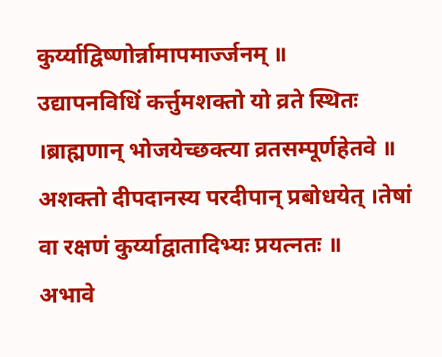कुर्य्याद्विष्णोर्न्नामापमार्ज्जनम् ॥
उद्यापनविधिं कर्त्तुमशक्तो यो व्रते स्थितः ।ब्राह्मणान् भोजयेच्छक्त्या व्रतसम्पूर्णहेतवे ॥
अशक्तो दीपदानस्य परदीपान् प्रबोधयेत् ।तेषां वा रक्षणं कुर्य्याद्वातादिभ्यः प्रयत्नतः ॥
अभावे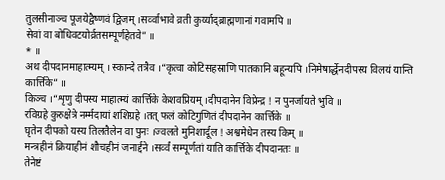तुलसीनाञ्च पूजयेद्वैष्णवं द्विजम् ।सर्व्वाभावे व्रती कुर्य्याद्ब्राह्मणानां गवामपि ॥
सेवां वा बोधिवटयोर्व्रतसम्पूर्णहेतवे” ॥
* ॥
अथ दीपदानमाहात्म्यम् । स्कान्दे तत्रैव ।“कृत्वा कोटिसहस्राणि पातकानि बहून्यपि ।निमेषार्द्धेनदीपस्य विलयं यान्ति कार्त्तिके” ॥
किञ्च ।“शृणु दीपस्य माहात्म्यं कार्त्तिके केशवप्रियम् ।दीपदानेन विप्रेन्द्र ! न पुनर्जायते भुवि ॥
रविग्रहे कुरुक्षेत्रे नर्म्मदायां शशिग्रहे ।तत् फलं कोटिगुणितं दीपदानेन कार्त्तिके ॥
घृतेन दीपको यस्य तिलतैलेन वा पुनः ।ज्वलते मुनिशार्दूल ! अश्वमेधेन तस्य किम् ॥
मन्त्रहीनं क्रियाहीनं शौचहीनं जनार्द्दने ।सर्व्वं सम्पूर्णतां याति कार्त्तिके दीपदानतः ॥
तेनेष्टं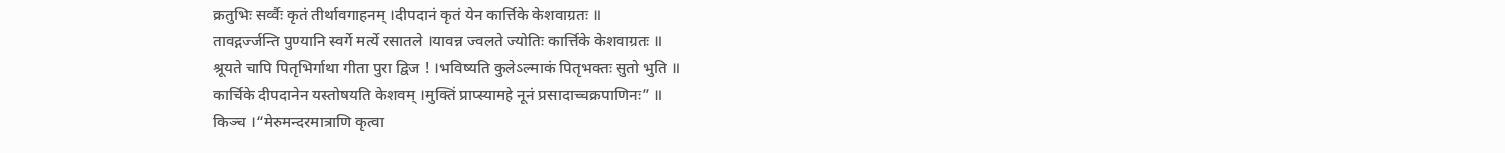क्रतुभिः सर्व्वैः कृतं तीर्थावगाहनम् ।दीपदानं कृतं येन कार्त्तिके केशवाग्रतः ॥
तावद्गर्ज्जन्ति पुण्यानि स्वर्गे मर्त्ये रसातले ।यावन्न ज्वलते ज्योतिः कार्त्तिके केशवाग्रतः ॥
श्रूयते चापि पितृभिर्गाथा गीता पुरा द्विज ! ।भविष्यति कुलेऽल्माकं पितृभक्तः सुतो भुति ॥
कार्चिके दीपदानेन यस्तोषयति केशवम् ।मुक्तिं प्राप्स्यामहे नूनं प्रसादाच्चक्रपाणिनः” ॥
किञ्च ।“मेरुमन्दरमात्राणि कृत्वा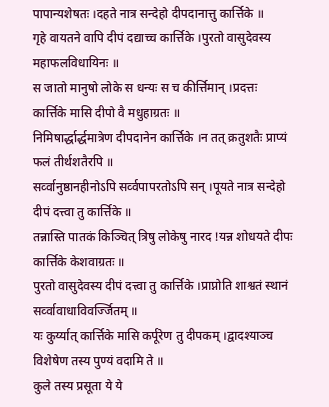पापान्यशेषतः ।दहते नात्र सन्देहो दीपदानात्तु कार्त्तिके ॥
गृहे वायतने वापि दीपं दद्याच्च कार्त्तिके ।पुरतो वासुदेवस्य महाफलविधायिनः ॥
स जातो मानुषो लोके स धन्यः स च कीर्त्तिमान् ।प्रदत्तः कार्त्तिके मासि दीपो वै मधुहाग्रतः ॥
निमिषार्द्धार्द्धमात्रेण दीपदानेन कार्त्तिके ।न तत् क्रतुशतैः प्राप्यं फलं तीर्थशतैरपि ॥
सर्व्वानुष्ठानहीनोऽपि सर्व्वपापरतोऽपि सन् ।पूयते नात्र सन्देहो दीपं दत्त्वा तु कार्त्तिके ॥
तन्नास्ति पातकं किञ्चित् त्रिषु लोकेषु नारद !यन्न शोधयते दीपः कार्त्तिके केशवाग्रतः ॥
पुरतो वासुदेवस्य दीपं दत्त्वा तु कार्त्तिके ।प्राप्नोति शाश्वतं स्थानं सर्व्वावाधाविवर्ज्जितम् ॥
यः कुर्य्यात् कार्त्तिके मासि कर्पूरेण तु दीपकम् ।द्वादश्याञ्च विशेषेण तस्य पुण्यं वदामि ते ॥
कुले तस्य प्रसूता ये ये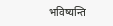भविष्यन्ति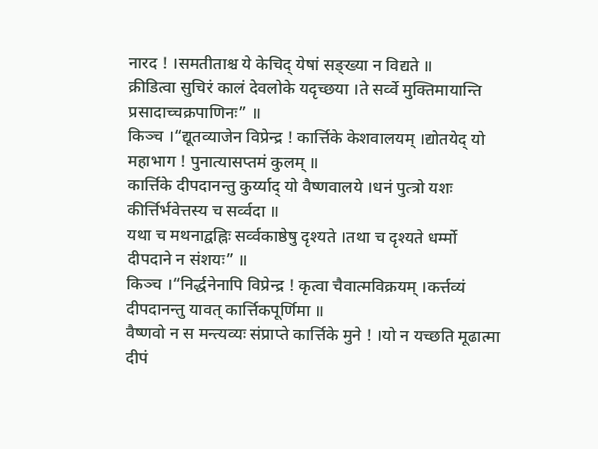नारद ! ।समतीताश्च ये केचिद् येषां सङ्ख्या न विद्यते ॥
क्रीडित्वा सुचिरं कालं देवलोके यदृच्छया ।ते सर्व्वे मुक्तिमायान्ति प्रसादाच्चक्रपाणिनः” ॥
किञ्च ।“द्यूतव्याजेन विप्रेन्द्र ! कार्त्तिके केशवालयम् ।द्योतयेद् यो महाभाग ! पुनात्यासप्तमं कुलम् ॥
कार्त्तिके दीपदानन्तु कुर्य्याद् यो वैष्णवालये ।धनं पुत्त्रो यशः कीर्त्तिर्भवेत्तस्य च सर्व्वदा ॥
यथा च मथनाद्वह्निः सर्व्वकाष्ठेषु दृश्यते ।तथा च दृश्यते धर्म्मो दीपदाने न संशयः” ॥
किञ्च ।“निर्द्धनेनापि विप्रेन्द्र ! कृत्वा चैवात्मविक्रयम् ।कर्त्तव्यं दीपदानन्तु यावत् कार्त्तिकपूर्णिमा ॥
वैष्णवो न स मन्त्यव्यः संप्राप्ते कार्त्तिके मुने ! ।यो न यच्छति मूढात्मा दीपं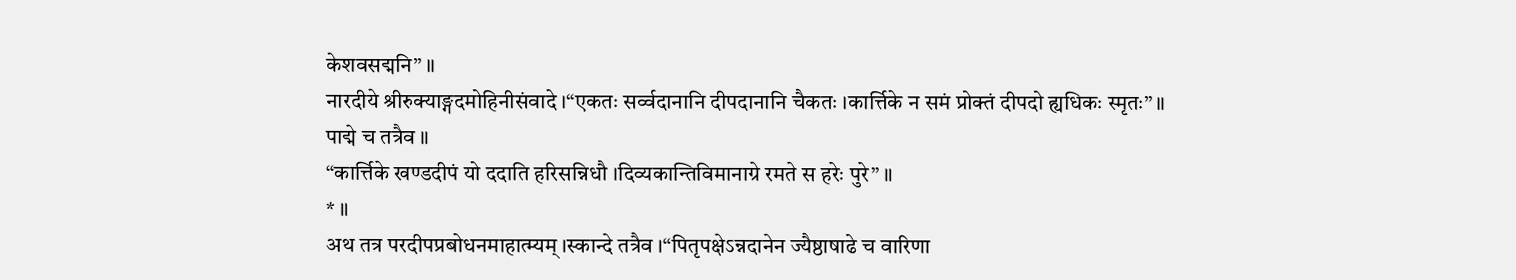केशवसद्मनि” ॥
नारदीये श्रीरुक्याङ्गदमोहिनीसंवादे ।“एकतः सर्व्वदानानि दीपदानानि चैकतः ।कार्त्तिके न समं प्रोक्तं दीपदो ह्यधिकः स्मृतः” ॥
पाद्मे च तत्रैव ॥
“कार्त्तिके खण्डदीपं यो ददाति हरिसन्निधौ ।दिव्यकान्तिविमानाग्रे रमते स हरेः पुरे” ॥
* ॥
अथ तत्र परदीपप्रबोधनमाहात्म्यम् ।स्कान्दे तत्रैव ।“पितृपक्षेऽन्नदानेन ज्यैष्ठाषाढे च वारिणा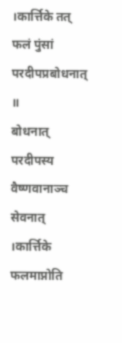।कार्त्तिके तत् फलं पुंसां परदीपप्रबोधनात् ॥
बोधनात् परदीपस्य वैष्णवानाञ्च सेवनात् ।कार्त्तिके फलमाप्नोति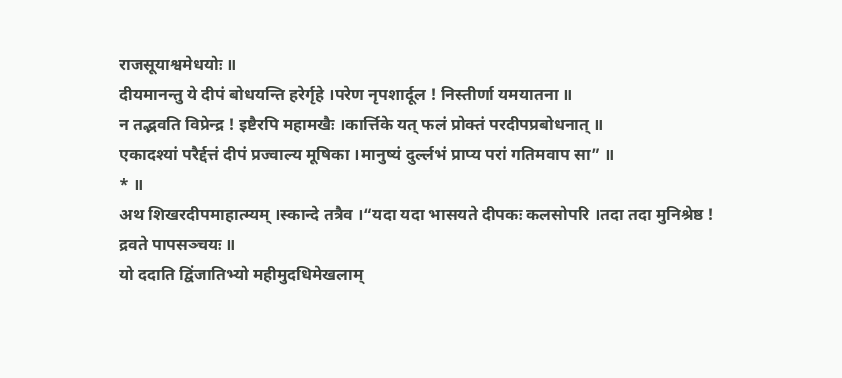राजसूयाश्वमेधयोः ॥
दीयमानन्तु ये दीपं बोधयन्ति हरेर्गृहे ।परेण नृपशार्दूल ! निस्तीर्णा यमयातना ॥
न तद्भवति विप्रेन्द्र ! इष्टैरपि महामखैः ।कार्त्तिके यत् फलं प्रोक्तं परदीपप्रबोधनात् ॥
एकादश्यां परैर्द्दत्तं दीपं प्रज्वाल्य मूषिका ।मानुष्यं दुर्ल्लभं प्राप्य परां गतिमवाप सा” ॥
* ॥
अथ शिखरदीपमाहात्म्यम् ।स्कान्दे तत्रैव ।“यदा यदा भासयते दीपकः कलसोपरि ।तदा तदा मुनिश्रेष्ठ ! द्रवते पापसञ्चयः ॥
यो ददाति द्विंजातिभ्यो महीमुदधिमेखलाम्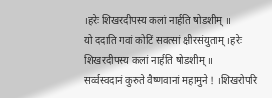।हरेः शिखरदीपस्य कलां नार्हति षोडशीम् ॥
यो ददाति गवां कोटिं सवत्सां क्षीरसंयुताम् ।हरेः शिखरदीपस्य कलां नार्हति षोडशीम् ॥
सर्व्वस्वदानं कुरुते वैष्णवानां महामुने ! ।शिखरोपरि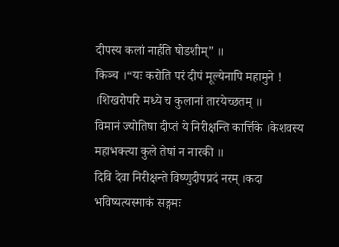दीपस्य कलां नार्हति षोडशीम्” ॥
किञ्च ।“यः करोति परं दीपं मूल्येनापि महामुने ! ।शिखरोपरि मध्ये च कुलानां तारयेच्छतम् ॥
विमानं ज्योतिषा दीप्तं ये निरीक्षन्ति कार्त्तिके ।केशवस्य महाभक्त्या कुले तेषां न नारकी ॥
दिवि देवा निरीक्षन्ते विष्णुदीपप्रदं नरम् ।कदा भविष्यत्यस्माकं सङ्गमः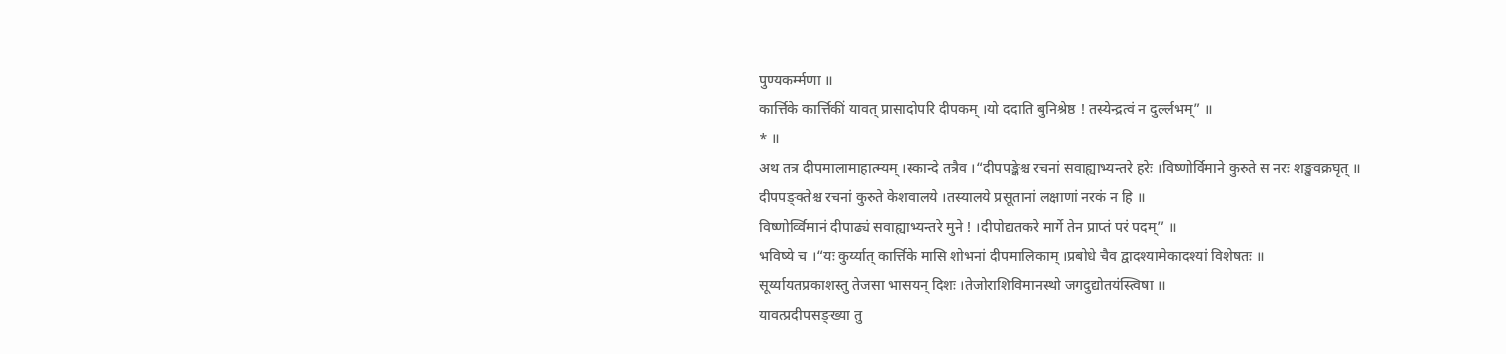पुण्यकर्म्मणा ॥
कार्त्तिके कार्त्तिकीं यावत् प्रासादोपरि दीपकम् ।यो ददाति बुनिश्रेष्ठ ! तस्येन्द्रत्वं न दुर्ल्लभम्” ॥
* ॥
अथ तत्र दीपमालामाहात्म्यम् ।स्कान्दे तत्रैव ।“दीपपङ्केश्च रचनां सवाह्याभ्यन्तरे हरेः ।विष्णोर्विमाने कुरुते स नरः शङ्खवक्रघृत् ॥
दीपपङ्क्तेश्च रचनां कुरुते केशवालये ।तस्यालये प्रसूतानां लक्षाणां नरकं न हि ॥
विष्णोर्व्विमानं दीपाढ्यं सवाह्याभ्यन्तरे मुने ! ।दीपोद्यतकरे मार्गे तेन प्राप्तं परं पदम्” ॥
भविष्ये च ।“यः कुर्य्यात् कार्त्तिके मासि शोभनां दीपमालिकाम् ।प्रबोधे चैव द्वादश्यामेकादश्यां विशेषतः ॥
सूर्य्यायतप्रकाशस्तु तेजसा भासयन् दिशः ।तेजोराशिविमानस्थो जगदुद्योतयंस्त्विषा ॥
यावत्प्रदीपसङ्ख्या तु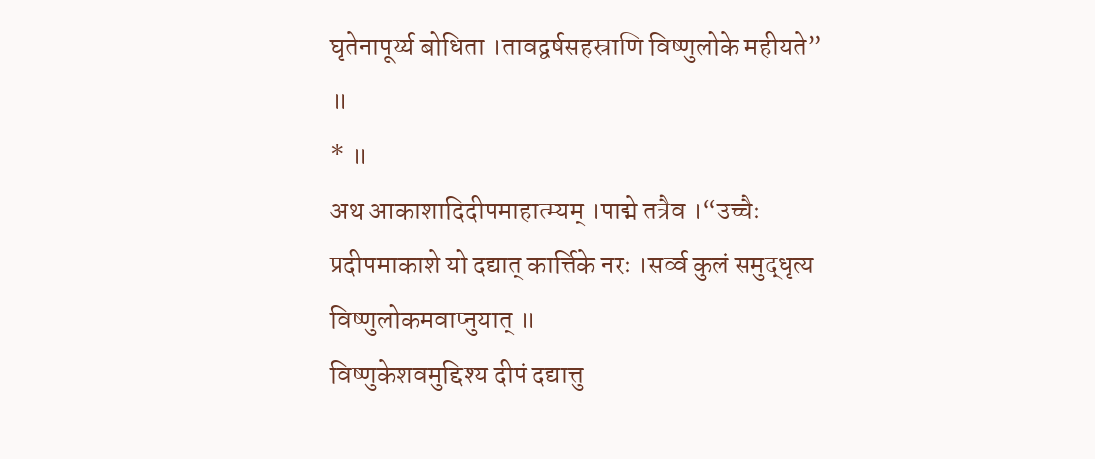घृतेनापूर्य्य बोधिता ।तावद्वर्षसहस्राणि विष्णुलोके महीयते” ॥
* ॥
अथ आकाशादिदीपमाहात्म्यम् ।पाद्मे तत्रैव ।“उच्चैः प्रदीपमाकाशे यो दद्यात् कार्त्तिके नरः ।सर्व्व कुलं समुद्धृत्य विष्णुलोकमवाप्नुयात् ॥
विष्णुकेशवमुद्दिश्य दीपं दद्यात्तु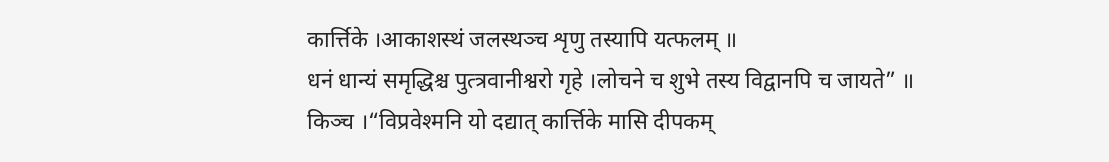कार्त्तिके ।आकाशस्थं जलस्थञ्च शृणु तस्यापि यत्फलम् ॥
धनं धान्यं समृद्धिश्च पुत्त्रवानीश्वरो गृहे ।लोचने च शुभे तस्य विद्वानपि च जायते” ॥
किञ्च ।“विप्रवेश्मनि यो दद्यात् कार्त्तिके मासि दीपकम्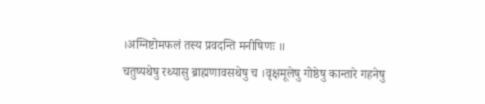।अग्निष्टोमफलं तस्य प्रवदन्ति मनीषिणः ॥
चतुष्पथेषु रथ्यासु ब्राह्मणावसथेषु च ।वृक्षमूलेषु गोष्ठेषु कान्तारे गहनेषु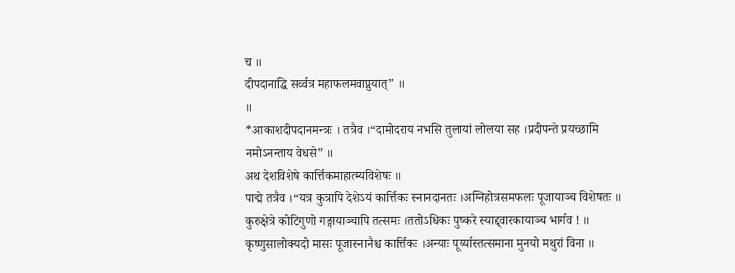च ॥
दीपदानाद्धि सर्व्वत्र महाफलमवाप्नुयात्” ॥
॥
*आकाशदीपदानमन्त्रः । तत्रैव ।“दामोदराय नभसि तुलायां लोलया सह ।प्रदीपन्ते प्रयच्छामि नमोऽनन्ताय वेधसे” ॥
अथ देशविशेषे कार्त्तिकमाहात्म्यविशेषः ॥
पाद्मे तत्रैव ।“यत्र कुत्रापि देशेऽयं कार्त्तिकः स्नानदानतः ।अग्निहोत्रसमफलः पूजायाञ्च विशेषतः ॥
कुरुक्षेत्रे कोटिगुणो गङ्गायाञ्चापि तत्समः ।ततोऽधिकः पुष्करे स्याद्द्वारकायाञ्च भार्गव ! ॥
कृष्णुसालोक्यदो मासः पूजास्नानैश्च कार्त्तिकः ।अन्याः पूर्य्यास्तत्समाना मुनयो मथुरां विना ॥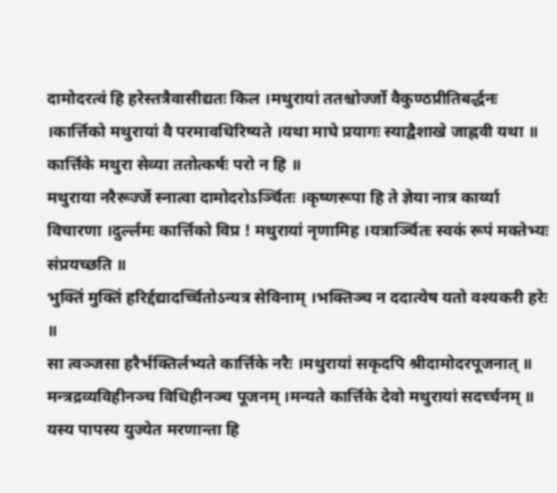दामोदरत्वं हि हरेस्तत्रैवासीद्यतः किल ।मथुरायां ततश्चोर्ज्जो वैकुण्ठप्रीतिबर्द्धनः ।कार्त्तिको मथुरायां वै परमावधिरिष्यते ।यथा माघे प्रयागः स्याद्वैशाखे जाह्नवी यथा ॥
कार्त्तिके मथुरा सेव्या ततोत्कर्षः परो न हि ॥
मथुराया नरैरूर्ज्जे स्नात्वा दामोदरोऽर्ञ्चितः ।कृष्णरूपा हि ते ज्ञेया नात्र कार्य्या विचारणा ।दुर्ल्लमः कार्त्तिको विप्र ! मथुरायां नृणामिह ।यत्रार्ञ्चितः स्वकं रूपं मक्तेभ्यः संप्रयच्छति ॥
भुक्तिं मुक्तिं हरिर्द्दद्यादर्च्चितोऽन्यत्र सेविनाम् ।भक्तिञ्च न ददात्येष यतो वश्यकरी हरेः ॥
सा त्वञ्जसा हरैर्भक्तिर्लभ्यते कार्त्तिके नरैः ।मथुरायां सकृदपि श्रीदामोदरपूजनात् ॥
मन्त्रद्रव्यविहीनञ्च विधिहीनञ्च पूजनम् ।मन्यते कार्त्तिके देवो मथुरायां सदर्च्चनम् ॥
यस्य पापस्य युज्येत मरणान्ता हि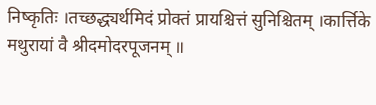निष्कृतिः ।तच्छद्ध्यर्थमिदं प्रोक्तं प्रायश्चित्तं सुनिश्चितम् ।कार्त्तिके मथुरायां वै श्रीदमोदरपूजनम् ॥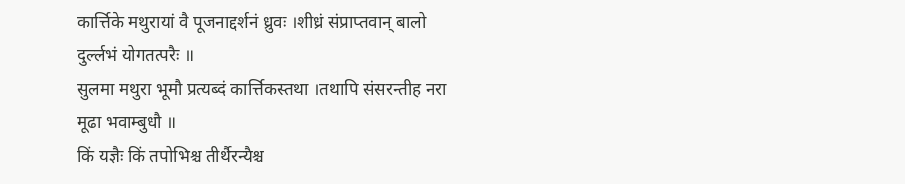कार्त्तिके मथुरायां वै पूजनाद्दर्शनं ध्रुवः ।शीध्रं संप्राप्तवान् बालो दुर्ल्लभं योगतत्परैः ॥
सुलमा मथुरा भूमौ प्रत्यब्दं कार्त्तिकस्तथा ।तथापि संसरन्तीह नरा मूढा भवाम्बुधौ ॥
किं यज्ञैः किं तपोभिश्च तीर्थैरन्यैश्च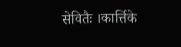सेवितैः ।कार्त्तिके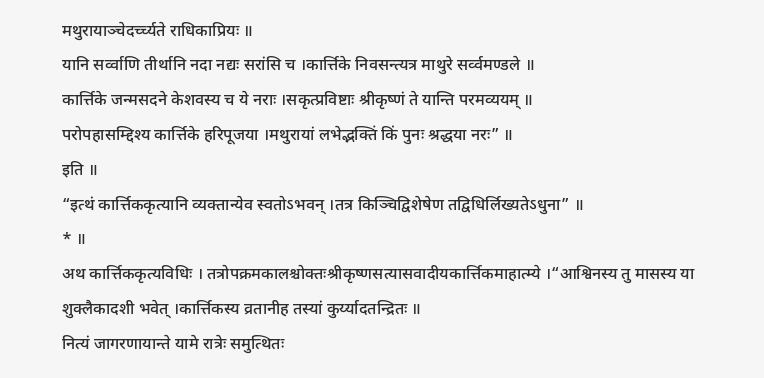मथुरायाञ्चेदर्च्च्यते राधिकाप्रियः ॥
यानि सर्व्वाणि तीर्थानि नदा नद्यः सरांसि च ।कार्त्तिके निवसन्त्यत्र माथुरे सर्व्वमण्डले ॥
कार्त्तिके जन्मसदने केशवस्य च ये नराः ।सकृत्प्रविष्टाः श्रीकृष्णं ते यान्ति परमव्ययम् ॥
परोपहासम्द्दिश्य कार्त्तिके हरिपूजया ।मथुरायां लभेद्भक्तिं किं पुनः श्रद्धया नरः” ॥
इति ॥
“इत्थं कार्त्तिककृत्यानि व्यक्तान्येव स्वतोऽभवन् ।तत्र किञ्चिद्विशेषेण तद्विधिर्लिख्यतेऽधुना” ॥
* ॥
अथ कार्त्तिककृत्यविधिः । तत्रोपक्रमकालश्चोक्तःश्रीकृष्णसत्यासवादीयकार्त्तिकमाहात्म्ये ।“आश्विनस्य तु मासस्य या शुक्लैकादशी भवेत् ।कार्त्तिकस्य व्रतानीह तस्यां कुर्य्यादतन्द्रितः ॥
नित्यं जागरणायान्ते यामे रात्रेः समुत्थितः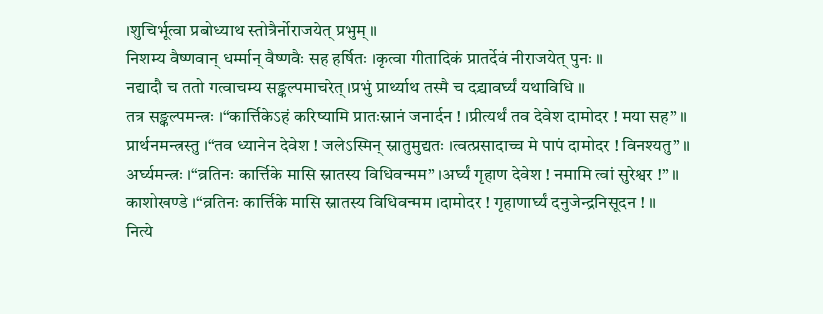।शुचिर्भूत्वा प्रबोध्याथ स्तोत्रैर्नोराजयेत् प्रभुम् ॥
निशम्य वैष्णवान् धर्म्मान् वैष्णवैः सह हर्षितः ।कृत्वा गीतादिकं प्रातर्देवं नीराजयेत् पुनः ॥
नद्यादौ च ततो गत्वाचम्य सङ्कल्पमाचरेत् ।प्रभुं प्रार्थ्याथ तस्मै च दद्र्यावर्घ्यं यथाविधि ॥
तत्र सङ्कल्पमन्त्रः ।“कार्त्तिकेऽहं करिष्यामि प्रातःस्नानं जनार्दन ! ।प्रीत्यर्थं तव देवेश दामोदर ! मया सह” ॥
प्रार्थनमन्त्रस्तु ।“तव ध्यानेन देवेश ! जलेऽस्मिन् स्नातुमुद्यतः ।त्वत्प्रसादाच्च मे पापं दामोदर ! विनश्यतु” ॥
अर्घ्यमन्त्रः ।“व्रतिनः कार्त्तिके मासि स्नातस्य विधिवन्मम” ।अर्घ्यं गृहाण देवेश ! नमामि त्वां सुरेश्वर !” ॥
काशोखण्डे ।“व्रतिनः कार्त्तिके मासि स्नातस्य विधिवन्मम ।दामोदर ! गृहाणार्घ्यं दनुजेन्द्रनिसूदन ! ॥
नित्ये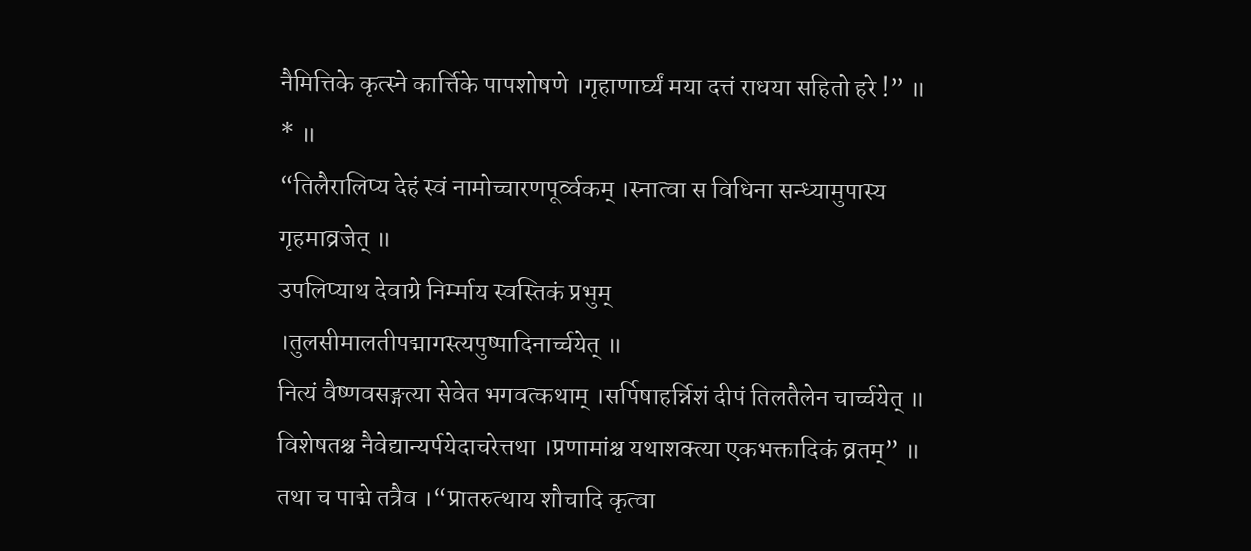नैमित्तिके कृत्स्ने कार्त्तिके पापशोषणे ।गृहाणार्घ्यं मया दत्तं राधया सहितो हरे !” ॥
* ॥
“तिलैरालिप्य देहं स्वं नामोच्चारणपूर्व्वकम् ।स्नात्वा स विधिना सन्ध्यामुपास्य गृहमाव्रजेत् ॥
उपलिप्याथ देवाग्रे निर्म्माय स्वस्तिकं प्रभुम् ।तुलसीमालतीपद्मागस्त्यपुष्पादिनार्च्चयेत् ॥
नित्यं वैष्णवसङ्गत्या सेवेत भगवत्कथाम् ।सर्पिषाहर्न्निशं दीपं तिलतैलेन चार्च्चयेत् ॥
विशेषतश्च नैवेद्यान्यर्पयेदाचरेत्तथा ।प्रणामांश्च यथाशक्त्या एकभक्तादिकं व्रतम्” ॥
तथा च पाद्मे तत्रैव ।“प्रातरुत्थाय शौचादि कृत्वा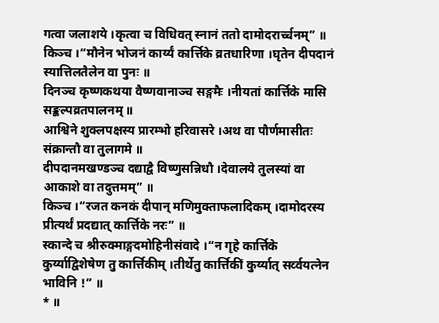गत्वा जलाशये ।कृत्वा च विधिवत् स्नानं ततो दामोदरार्च्चनम्” ॥
किञ्च ।“मौनेन भोजनं कार्य्यं कार्त्तिके व्रतधारिणा ।घृतेन दीपदानं स्यात्तिलतैलेन वा पुनः ॥
दिनञ्च कृष्णकथया वैष्णवानाञ्च सङ्गमैः ।नीयतां कार्त्तिके मासि सङ्कल्पव्रतपालनम् ॥
आश्विने शुक्लपक्षस्य प्रारम्भो हरिवासरे ।अथ वा पौर्णमासीतः संक्रान्तौ वा तुलागमे ॥
दीपदानमखण्डञ्च दद्याद्वै विष्णुसन्निधौ ।देवालये तुलस्यां वा आकाशे वा तदुत्तमम्” ॥
किञ्च ।“रजत कनकं दीपान् मणिमुक्ताफलादिकम् ।दामोदरस्य प्रीत्यर्थं प्रदद्यात् कार्त्तिके नरः” ॥
स्कान्दे च श्रीरुक्माङ्गदमोहिनीसंवादे ।“न गृहे कार्त्तिके कुर्य्याद्विशेषेण तु कार्त्तिकीम् ।तीर्थेतु कार्त्तिकीं कुर्य्यात् सर्व्वयत्नेन भाविनि !” ॥
* ॥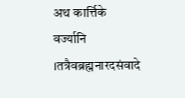अथ कार्त्तिके वर्ज्यानि ।तत्रैवब्रह्मनारदसंवादे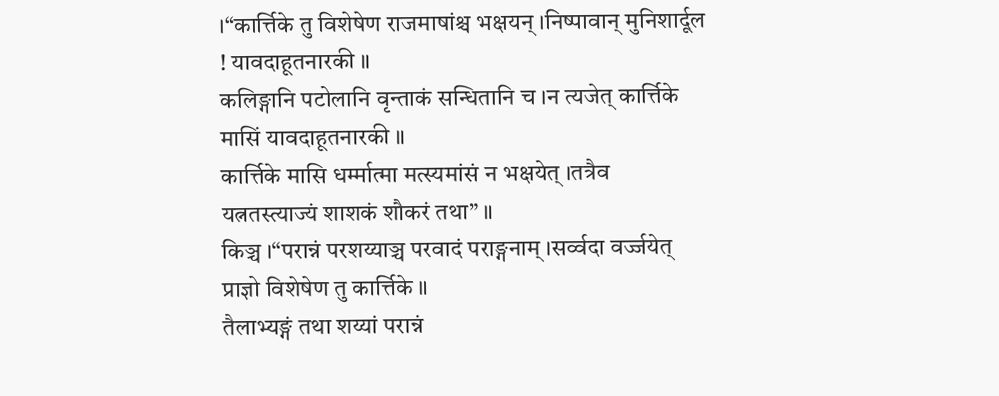।“कार्त्तिके तु विशेषेण राजमाषांश्च भक्षयन् ।निष्पावान् मुनिशार्दूल ! यावदाहूतनारकी ॥
कलिङ्गानि पटोलानि वृन्ताकं सन्धितानि च ।न त्यजेत् कार्त्तिके मासिं यावदाहूतनारकी ॥
कार्त्तिके मासि धर्म्मात्मा मत्स्यमांसं न भक्षयेत् ।तत्रैव यत्नतस्त्याज्यं शाशकं शौकरं तथा” ॥
किञ्च ।“परान्नं परशय्याञ्च परवादं पराङ्गनाम् ।सर्व्वदा वर्ज्जयेत् प्राज्ञो विशेषेण तु कार्त्तिके ॥
तैलाभ्यङ्गं तथा शय्यां परान्नं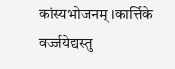कांस्यभोजनम् ।कार्त्तिके वर्ज्जयेद्यस्तु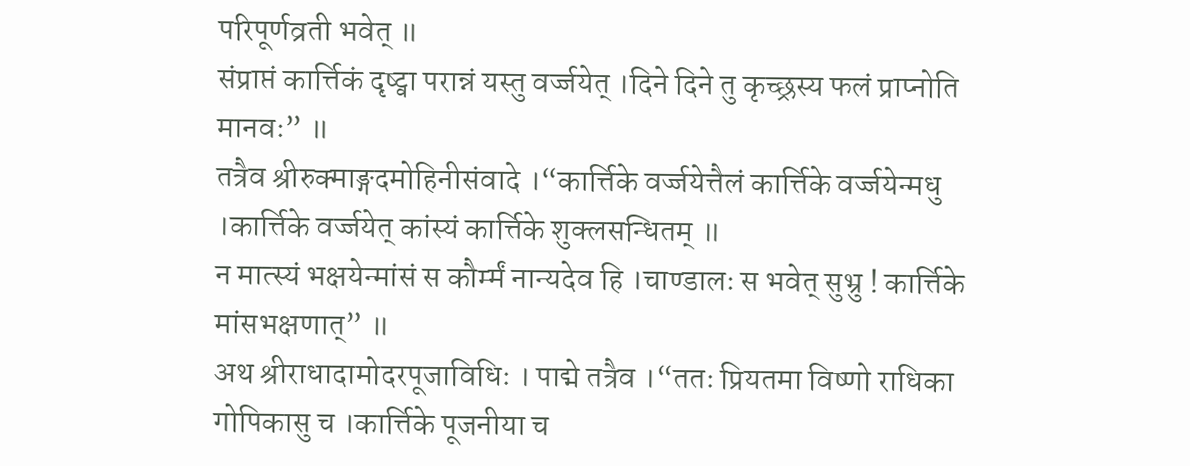परिपूर्णव्रती भवेत् ॥
संप्राप्तं कार्त्तिकं दृष्ट्वा परान्नं यस्तु वर्ज्जयेत् ।दिने दिने तु कृच्छ्रस्य फलं प्राप्नोति मानवः” ॥
तत्रैव श्रीरुक्माङ्गदमोहिनीसंवादे ।“कार्त्तिके वर्ज्जयेत्तैलं कार्त्तिके वर्ज्जयेन्मधु ।कार्त्तिके वर्ज्जयेत् कांस्यं कार्त्तिके शुक्लसन्धितम् ॥
न मात्स्यं भक्षयेन्मांसं स कौर्म्मं नान्यदेव हि ।चाण्डालः स भवेत् सुभ्रु ! कार्त्तिके मांसभक्षणात्” ॥
अथ श्रीराधादामोदरपूजाविधिः । पाद्मे तत्रैव ।“ततः प्रियतमा विष्णो राधिका गोपिकासु च ।कार्त्तिके पूजनीया च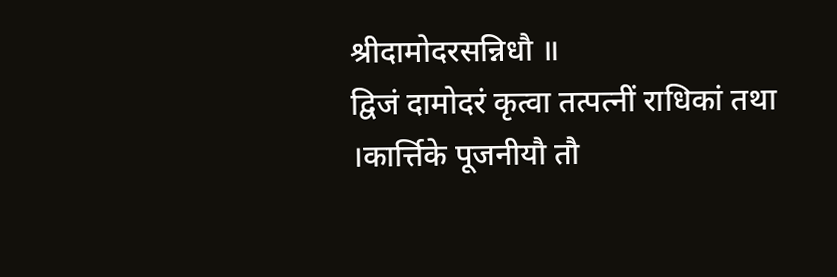श्रीदामोदरसन्निधौ ॥
द्विजं दामोदरं कृत्वा तत्पत्नीं राधिकां तथा ।कार्त्तिके पूजनीयौ तौ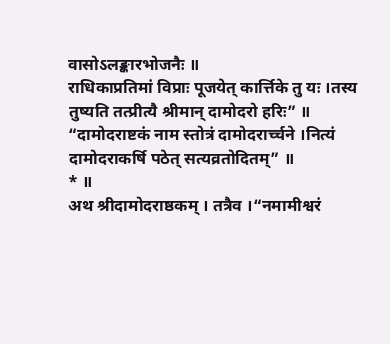वासोऽलङ्कारभोजनैः ॥
राधिकाप्रतिमां विप्राः पूजयेत् कार्त्तिके तु यः ।तस्य तुष्यति तत्प्रीत्यै श्रीमान् दामोदरो हरिः” ॥
“दामोदराष्टकं नाम स्तोत्रं दामोदरार्च्चने ।नित्यं दामोदराकर्षि पठेत् सत्यव्रतोदितम्” ॥
* ॥
अथ श्रीदामोदराष्ठकम् । तत्रैव ।“नमामीश्वरं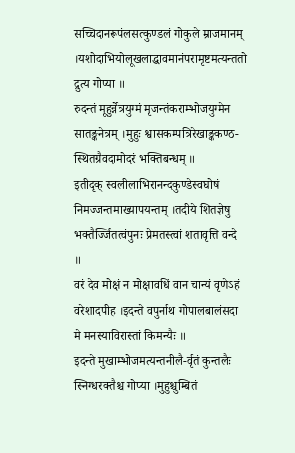सच्चिदानरूपंलसत्कुण्डलं गोकुले म्राजमानम् ।यशोदाभियोलूखलाद्धावमानंपरामृष्टमत्यन्ततो द्रुत्य गोप्या ॥
रुदन्तं मूहुर्न्नेत्रयुग्मं मृजन्तंकराम्भोजयुग्मेन सातङ्कनेत्रम् ।मुहुः श्वासकम्पत्रिरेखाङ्ककण्ठ-स्थितग्रैवदामोदरं भक्तिबन्धम् ॥
इतीदृक् स्वलीलाभिरानन्दकुण्डेस्वघोषं निमज्जन्तमाख्यापयन्तम् ।तदीये शितज्ञेषु भक्तैर्ज्जितत्वंपुनः प्रेमतस्त्वां शतावृत्ति वन्दे ॥
वरं देव मोक्षं न मोक्षावधिं वान चान्यं वृणेऽहं वरेशादपीह ।इदन्ते वपुर्नाथ गोपालबालंसदा मे मनस्याविरास्तां किमन्यैः ॥
इदन्ते मुखाम्भोजमत्यन्तनीलै-र्वृतं कुन्तलैः स्निग्धरक्तैश्च गोप्या ।मुहुश्चुम्बितं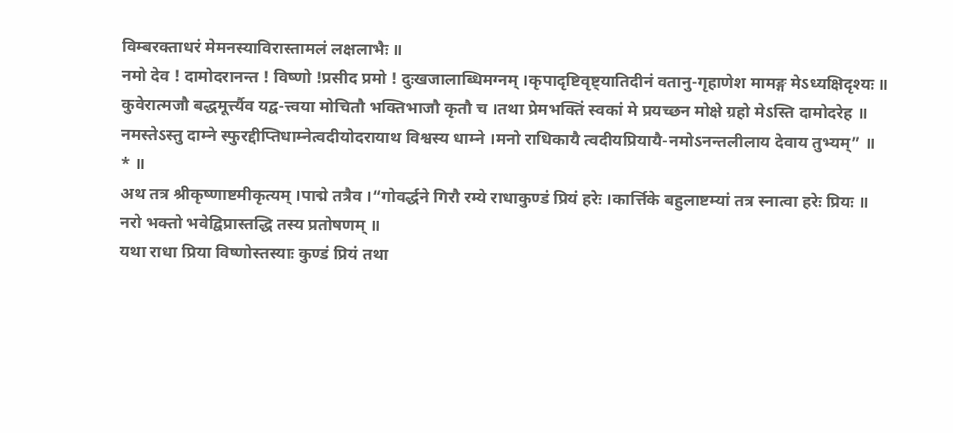विम्बरक्ताधरं मेमनस्याविरास्तामलं लक्षलाभैः ॥
नमो देव ! दामोदरानन्त ! विष्णो !प्रसीद प्रमो ! दुःखजालाब्धिमग्नम् ।कृपादृष्टिवृष्ट्यातिदीनं वतानु-गृहाणेश मामङ्ग मेऽध्यक्षिदृश्यः ॥
कुवेरात्मजौ बद्धमूर्त्त्यैव यद्व-त्त्वया मोचितौ भक्तिभाजौ कृतौ च ।तथा प्रेमभक्तिं स्वकां मे प्रयच्छन मोक्षे ग्रहो मेऽस्ति दामोदरेह ॥
नमस्तेऽस्तु दाम्ने स्फुरद्दीप्तिधाम्नेत्वदीयोदरायाथ विश्वस्य धाम्ने ।मनो राधिकायै त्वदीयप्रियायै-नमोऽनन्तलीलाय देवाय तुभ्यम्” ॥
* ॥
अथ तत्र श्रीकृष्णाष्टमीकृत्यम् ।पाद्मे तत्रैव ।“गोवर्द्धने गिरौ रम्ये राधाकुण्डं प्रियं हरेः ।कार्त्तिके बहुलाष्टम्यां तत्र स्नात्वा हरेः प्रियः ॥
नरो भक्तो भवेद्विप्रास्तद्धि तस्य प्रतोषणम् ॥
यथा राधा प्रिया विष्णोस्तस्याः कुण्डं प्रियं तथा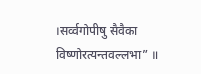।सर्व्वगोपीषु सैवैका विष्णोरत्यन्तवल्लभा” ॥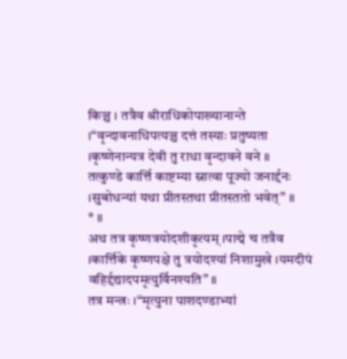किञ्च । तत्रैव श्रीराधिकोपाख्यानान्ते ।“वृन्दावनाधिपत्यञ्च दत्तं तस्याः प्रतुष्यता ।कृष्णेनान्यत्र देवी तु राधा वृन्दावने वने ॥
तत्कुण्डे कार्त्ति काष्टम्या स्नात्वा पूज्यो जनार्द्दनः ।सुबोधन्यां यथा प्रीतस्तथा प्रीतस्ततो भवेत्” ॥
* ॥
अथ तत्र कृष्णत्रयोदशीकृत्यम् ।पाद्मे च तत्रैव ।कार्त्तिके कृष्णपक्षे तु त्रयोदश्यां निशामुखे ।यमदीपं वहिर्द्दद्यादपमृत्युर्विनश्यति” ॥
तत्र मन्त्रः ।“मृत्युना पाशदण्डाभ्यां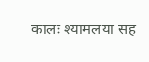कालः श्यामलया सह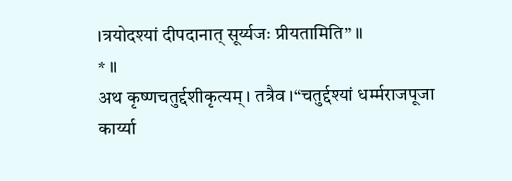।त्रयोदश्यां दीपदानात् सूर्य्यजः प्रीयतामिति” ॥
* ॥
अथ कृष्णचतुर्द्दशीकृत्यम् । तत्रैव ।“चतुर्द्दश्यां धर्म्मराजपूजा कार्य्या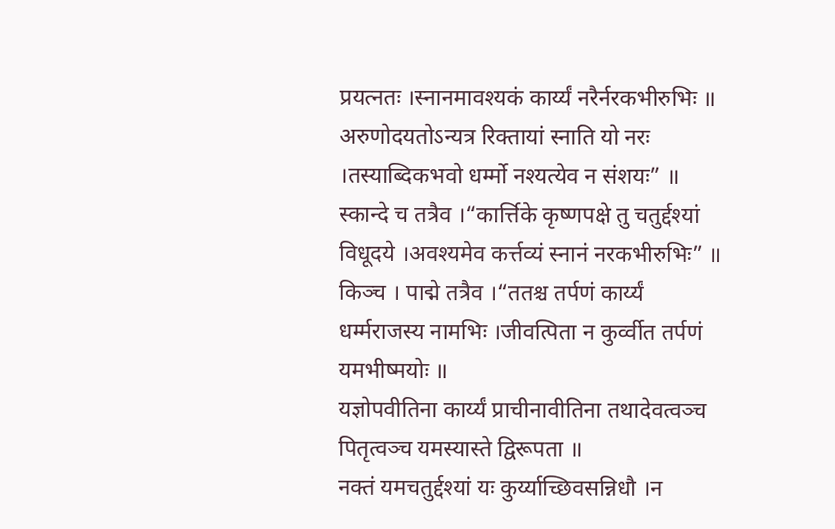प्रयत्नतः ।स्नानमावश्यकं कार्य्यं नरैर्नरकभीरुभिः ॥
अरुणोदयतोऽन्यत्र रिक्तायां स्नाति यो नरः ।तस्याब्दिकभवो धर्म्मो नश्यत्येव न संशयः” ॥
स्कान्दे च तत्रैव ।“कार्त्तिके कृष्णपक्षे तु चतुर्द्दश्यां विधूदये ।अवश्यमेव कर्त्तव्यं स्नानं नरकभीरुभिः” ॥
किञ्च । पाद्मे तत्रैव ।“ततश्च तर्पणं कार्य्यं धर्म्मराजस्य नामभिः ।जीवत्पिता न कुर्व्वीत तर्पणं यमभीष्मयोः ॥
यज्ञोपवीतिना कार्य्यं प्राचीनावीतिना तथादेवत्वञ्च पितृत्वञ्च यमस्यास्ते द्विरूपता ॥
नक्तं यमचतुर्द्दश्यां यः कुर्य्याच्छिवसन्निधौ ।न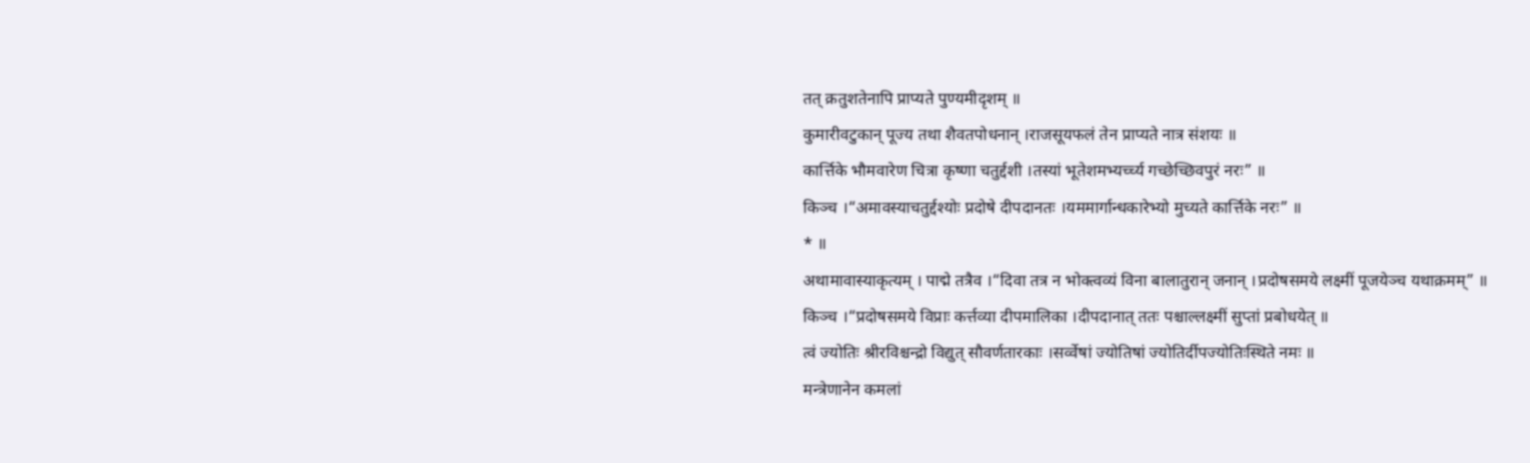तत् क्रतुशतेनापि प्राप्यते पुण्यमीदृशम् ॥
कुमारीवटुकान् पूज्य तथा शैवतपोधनान् ।राजसूयफलं तेन प्राप्यते नात्र संशयः ॥
कार्त्तिके भौमवारेण चित्रा कृष्णा चतुर्द्दशी ।तस्यां भूतेशमभ्यर्च्च्य गच्छेच्छिवपुरं नरः” ॥
किञ्च ।“अमावस्याचतुर्द्दश्योः प्रदोषे दीपदानतः ।यममार्गान्धकारेभ्यो मुच्यते कार्त्तिके नरः” ॥
* ॥
अथामावास्याकृत्यम् । पाद्मे तत्रैव ।“दिवा तत्र न भोक्त्वव्यं विना बालातुरान् जनान् ।प्रदोषसमये लक्ष्मीं पूजयेञ्च यथाक्रमम्” ॥
किञ्च ।“प्रदोषसमये विप्राः कर्त्तव्या दीपमालिका ।दीपदानात् ततः पश्चाल्लक्ष्मीं सुप्तां प्रबोधयेत् ॥
त्वं ज्योतिः श्रीरविश्चन्द्रो विद्युत् सौवर्णतारकाः ।सर्व्वेषां ज्योतिषां ज्योतिर्दीपज्योतिःस्थिते नमः ॥
मन्त्रेणानेन कमलां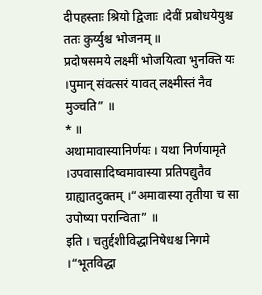दीपहस्ताः श्रियो द्विजाः ।देवीं प्रबोधयेयुश्च ततः कुर्य्युश्च भोजनम् ॥
प्रदोषसमये लक्ष्मीं भोजयित्वा भुनक्ति यः ।पुमान् संवत्सरं यावत् लक्ष्मीस्तं नैव मुञ्चति” ॥
* ॥
अथामावास्यानिर्णयः । यथा निर्णयामृते ।उपवासादिष्वमावास्या प्रतिपद्युतैव ग्राह्यातदुक्तम् ।“अमावास्या तृतीया च सा उपोष्या परान्विता” ॥
इति । चतुर्द्दशीविद्धानिषेधश्च निगमे ।“भूतविद्धा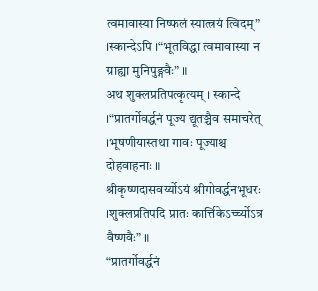त्वमावास्या निष्फलं स्यात्त्रयं त्विदम्” ।स्कान्देऽपि ।“भूतविद्धा त्वमावास्या न ग्राह्या मुनिपुङ्गवैः” ॥
अथ शुक्लप्रतिपत्कृत्यम् । स्कान्दे ।“प्रातर्गोवर्द्धनं पूज्य द्यूतञ्चैव समाचरेत् ।भूषणीयास्तथा गावः पूज्याश्च दोहवाहनाः ॥
श्रीकृष्णदासवर्य्योऽयं श्रीगोवर्द्धनभूधरः ।शुक्लप्रतिपदि प्रातः कार्त्तिकेऽर्च्च्योऽत्र वैष्णवैः” ॥
“प्रातर्गोवर्द्धनं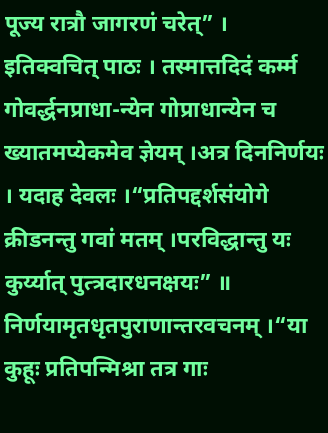पूज्य रात्रौ जागरणं चरेत्” । इतिक्वचित् पाठः । तस्मात्तदिदं कर्म्म गोवर्द्धनप्राधा-न्येन गोप्राधान्येन च ख्यातमप्येकमेव ज्ञेयम् ।अत्र दिननिर्णयः । यदाह देवलः ।“प्रतिपद्दर्शसंयोगे क्रीडनन्तु गवां मतम् ।परविद्धान्तु यः कुर्य्यात् पुत्त्रदारधनक्षयः” ॥
निर्णयामृतधृतपुराणान्तरवचनम् ।“या कुहूः प्रतिपन्मिश्रा तत्र गाः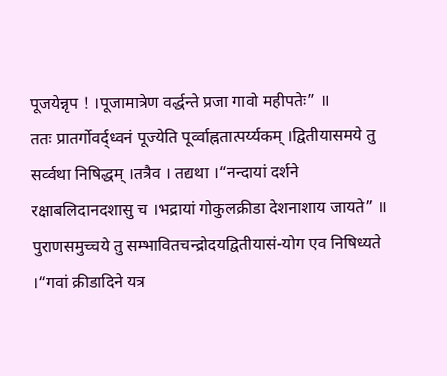पूजयेन्नृप ! ।पूजामात्रेण वर्द्धन्ते प्रजा गावो महीपतेः” ॥
ततः प्रातर्गोवर्द्ध्वनं पूज्येति पूर्व्वाह्नतात्पर्य्यकम् ।द्वितीयासमये तु सर्व्वथा निषिद्धम् ।तत्रैव । तद्यथा ।“नन्दायां दर्शने रक्षाबलिदानदशासु च ।भद्रायां गोकुलक्रीडा देशनाशाय जायते” ॥
पुराणसमुच्चये तु सम्भावितचन्द्रोदयद्वितीयासं-योग एव निषिध्यते ।“गवां क्रीडादिने यत्र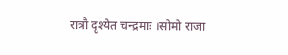रात्रौ दृश्येत चन्द्रमाः ।सोमो राजा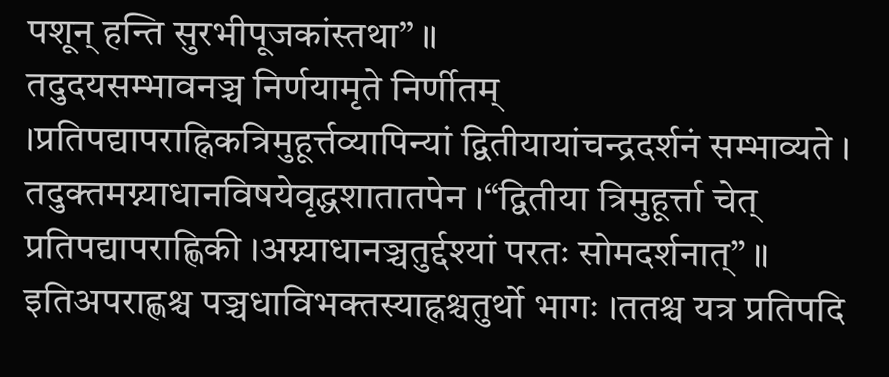पशून् हन्ति सुरभीपूजकांस्तथा” ॥
तदुदयसम्भावनञ्च निर्णयामृते निर्णीतम् ।प्रतिपद्यापराह्निकत्रिमुहूर्त्तव्यापिन्यां द्वितीयायांचन्द्रदर्शनं सम्भाव्यते । तदुक्तमग्न्याधानविषयेवृद्धशातातपेन ।“द्वितीया त्रिमुहूर्त्ता चेत् प्रतिपद्यापराह्णिकी ।अग्न्याधानञ्चतुर्द्दश्यां परतः सोमदर्शनात्” ॥
इतिअपराह्णश्च पञ्चधाविभक्तस्याह्नश्चतुर्थो भागः ।ततश्च यत्र प्रतिपदि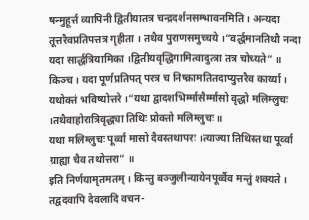षन्मुहूर्त्त व्यापिनी द्वितीयातत्र चन्द्रदर्शनसम्भावनमिति । अन्यदा तूत्तरैवप्रतिपत्तत्र गृहीता । तथैव पुराणसमुच्चये ।“वर्द्धमानतिथौ नन्दा यदा सार्द्धत्रियामिका ।द्वितीयवृद्धिगामित्वादुत्त्रा तत्र चोच्यते” ॥
किञ्च । यदा पूर्णप्रतिपत् परत्र च निष्क्रामतितदाप्युत्तरैव कार्य्या । यथोक्तं भविष्योत्तरे ।“यथा द्वादशभिर्म्मासैर्म्मासो वृद्धो मलिम्लुचः ।तथैवाहोरात्रिवृद्ध्या तिथिः प्रोक्तो मलिम्लुचः ॥
यथा मलिम्लुचः पूर्व्वा मासो दैवस्तथापरः ।त्याज्या तिथिस्तथा पूर्व्वा ग्राह्या चैव तथोत्तरा” ॥
इति निर्णयामृतमतम् । किन्तु बञ्जुलीन्यायेनपूर्व्वैव मन्तुं शक्यते । तद्वदवापि देवलादि वचन-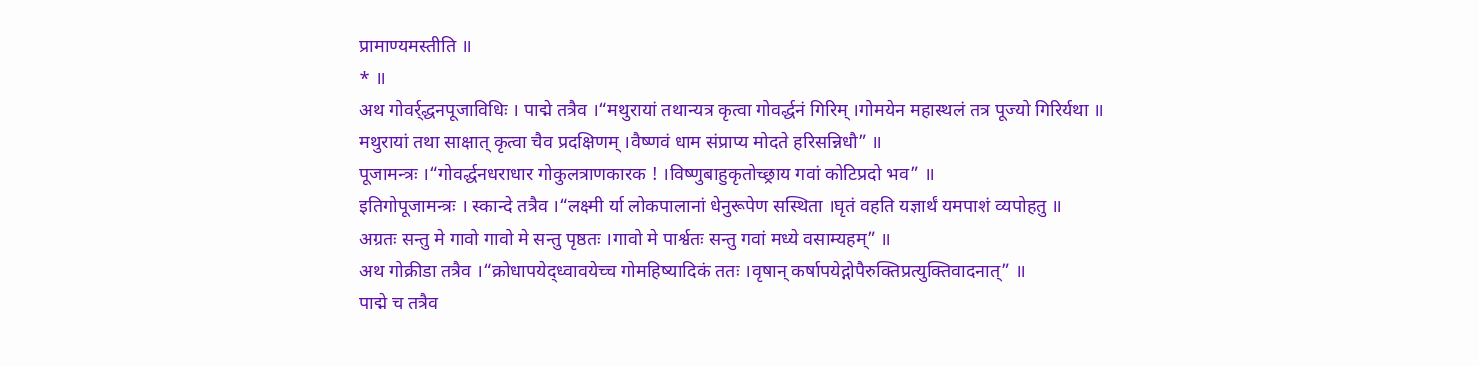प्रामाण्यमस्तीति ॥
* ॥
अथ गोवर्र्द्धनपूजाविधिः । पाद्मे तत्रैव ।“मथुरायां तथान्यत्र कृत्वा गोवर्द्धनं गिरिम् ।गोमयेन महास्थलं तत्र पूज्यो गिरिर्यथा ॥
मथुरायां तथा साक्षात् कृत्वा चैव प्रदक्षिणम् ।वैष्णवं धाम संप्राप्य मोदते हरिसन्निधौ” ॥
पूजामन्त्रः ।“गोवर्द्धनधराधार गोकुलत्राणकारक ! ।विष्णुबाहुकृतोच्छ्राय गवां कोटिप्रदो भव” ॥
इतिगोपूजामन्त्रः । स्कान्दे तत्रैव ।“लक्ष्मी र्या लोकपालानां धेनुरूपेण सस्थिता ।घृतं वहति यज्ञार्थं यमपाशं व्यपोहतु ॥
अग्रतः सन्तु मे गावो गावो मे सन्तु पृष्ठतः ।गावो मे पार्श्वतः सन्तु गवां मध्ये वसाम्यहम्” ॥
अथ गोक्रीडा तत्रैव ।“क्रोधापयेद्ध्वावयेच्च गोमहिष्यादिकं ततः ।वृषान् कर्षापयेद्गोपैरुक्तिप्रत्युक्तिवादनात्” ॥
पाद्मे च तत्रैव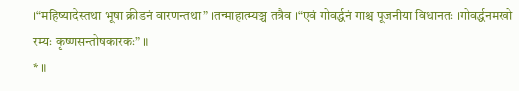।“महिष्यादेस्तथा भूषा क्रीडनं वारणन्तथा” ।तन्माहात्म्यञ्च तत्रैव ।“एवं गोवर्द्धनं गाश्च पूजनीया विधानतः ।गोवर्द्धनमखो रम्यः कृष्णसन्तोषकारकः” ॥
* ॥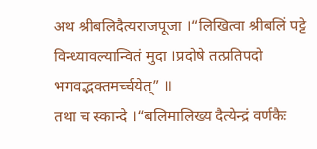अथ श्रीबलिदैत्यराजपूजा ।“लिखित्वा श्रीबलिं पट्टे विन्ध्यावल्यान्वितं मुदा ।प्रदोषे तत्प्रतिपदो भगवद्भक्तमर्च्चयेत्” ॥
तथा च स्कान्दे ।“बलिमालिख्य दैत्येन्द्रं वर्णकैः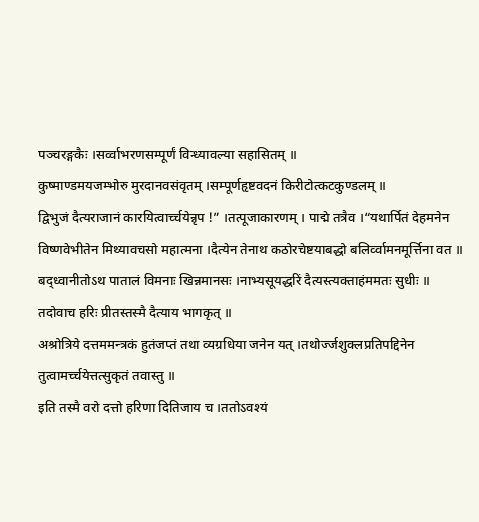पञ्चरङ्गकैः ।सर्व्वाभरणसम्पूर्णं विन्ध्यावल्या सहासितम् ॥
कुष्माण्डमयजम्भोरु मुरदानवसंवृतम् ।सम्पूर्णहृष्टवदनं किरीटोत्कटकुण्डलम् ॥
द्विभुजं दैत्यराजानं कारयित्वार्च्चयेन्नृप !” ।तत्पूजाकारणम् । पाद्मे तत्रैव ।“यथार्पितं देहमनेन विष्णवेभीतेन मिथ्यावचसो महात्मना ।दैत्येन तेनाथ कठोरचेष्टयाबद्धो बलिर्व्वामनमूर्त्तिना वत ॥
बद्ध्वानीतोऽथ पातालं विमनाः खिन्नमानसः ।नाभ्यसूयद्धरिं दैत्यस्त्यक्ताहंममतः सुधीः ॥
तदोवाच हरिः प्रीतस्तस्मै दैत्याय भागकृत् ॥
अश्रोत्रिये दत्तममन्त्रकं हुतंजप्तं तथा व्यग्रधिया जनेन यत् ।तथोर्ज्जशुक्लप्रतिपद्दिनेन तुत्वामर्च्चयेत्तत्सुकृतं तवास्तु ॥
इति तस्मै वरो दत्तो हरिणा दितिजाय च ।ततोऽवश्यं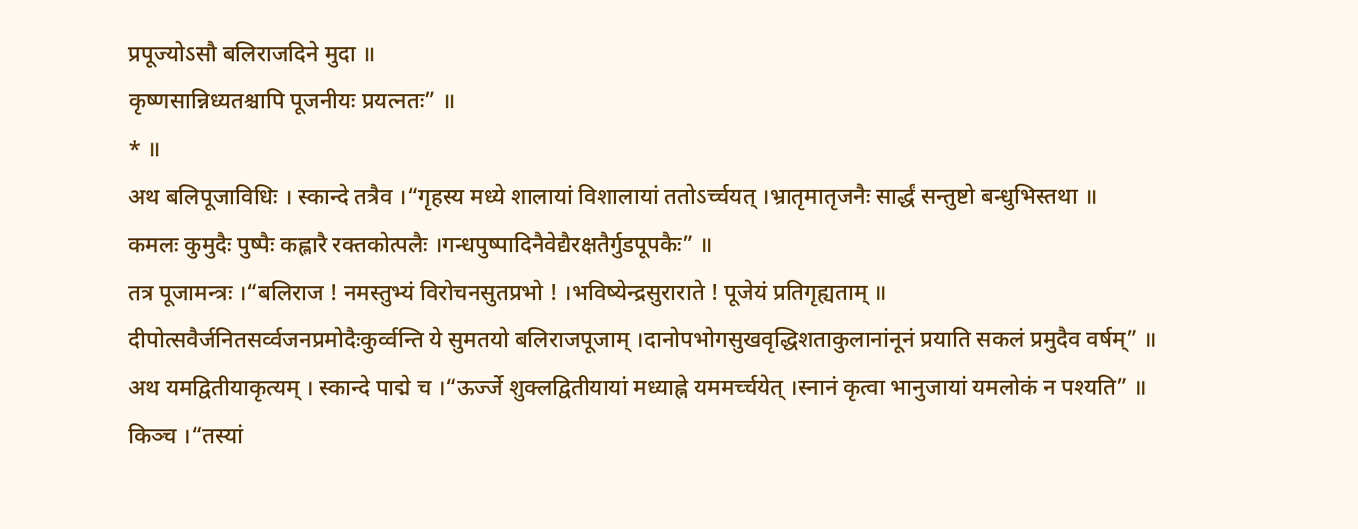प्रपूज्योऽसौ बलिराजदिने मुदा ॥
कृष्णसान्निध्यतश्चापि पूजनीयः प्रयत्नतः” ॥
* ॥
अथ बलिपूजाविधिः । स्कान्दे तत्रैव ।“गृहस्य मध्ये शालायां विशालायां ततोऽर्च्चयत् ।भ्रातृमातृजनैः सार्द्धं सन्तुष्टो बन्धुभिस्तथा ॥
कमलः कुमुदैः पुष्पैः कह्लारै रक्तकोत्पलैः ।गन्धपुष्पादिनैवेद्यैरक्षतैर्गुडपूपकैः” ॥
तत्र पूजामन्त्रः ।“बलिराज ! नमस्तुभ्यं विरोचनसुतप्रभो ! ।भविष्येन्द्रसुराराते ! पूजेयं प्रतिगृह्यताम् ॥
दीपोत्सवैर्जनितसर्व्वजनप्रमोदैःकुर्व्वन्ति ये सुमतयो बलिराजपूजाम् ।दानोपभोगसुखवृद्धिशताकुलानांनूनं प्रयाति सकलं प्रमुदैव वर्षम्” ॥
अथ यमद्वितीयाकृत्यम् । स्कान्दे पाद्मे च ।“ऊर्ज्जे शुक्लद्वितीयायां मध्याह्ने यममर्च्चयेत् ।स्नानं कृत्वा भानुजायां यमलोकं न पश्यति” ॥
किञ्च ।“तस्यां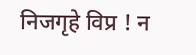निजगृहे विप्र ! न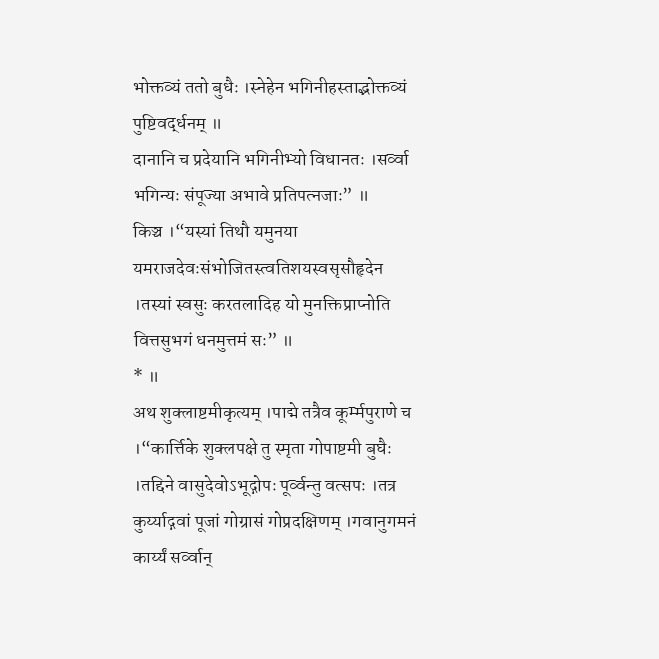भोक्तव्यं ततो बुधैः ।स्नेहेन भगिनीहस्ताद्भोक्तव्यं पुष्टिवर्द्धनम् ॥
दानानि च प्रदेयानि भगिनीभ्यो विधानतः ।सर्व्वा भगिन्यः संपूज्या अभावे प्रतिपत्नजाः” ॥
किञ्च ।“यस्यां तिथौ यमुनया यमराजदेवःसंभोजितस्त्वतिशयस्वसृसौहृदेन ।तस्यां स्वसुः करतलादिह यो मुनक्तिप्राप्नोति वित्तसुभगं धनमुत्तमं सः” ॥
* ॥
अथ शुक्लाष्टमीकृत्यम् ।पाद्मे तत्रैव कूर्म्मपुराणे च ।“कार्त्तिके शुक्लपक्षे तु स्मृता गोपाष्टमी बुघैः ।तद्दिने वासुदेवोऽभूद्गोपः पूर्व्वन्तु वत्सपः ।तत्र कुर्य्याद्गवां पूजां गोग्रासं गोप्रदक्षिणम् ।गवानुगमनं कार्य्यं सर्व्वान्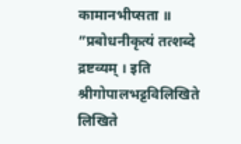कामानभीप्सता ॥
”प्रबोधनीकृत्यं तत्शब्दे द्रष्टव्यम् । इति श्रीगोपालभट्टविलिखिते लिखिते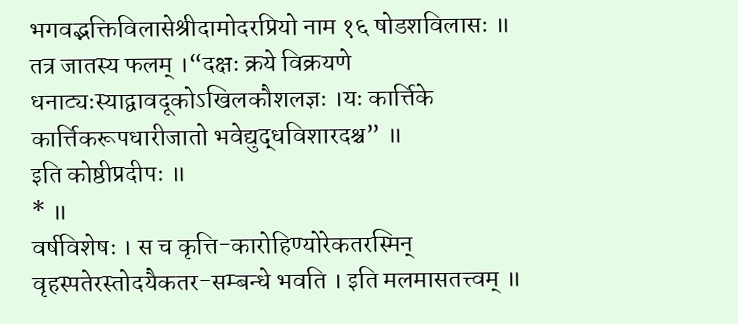भगवद्भक्तिविलासेश्रीदामोदरप्रियो नाम १६ षोडशविलासः ॥
तत्र जातस्य फलम् ।“दक्षः क्रये विक्रयणे धनाट्यःस्याद्वावदूकोऽखिलकौशलज्ञः ।यः कार्त्तिके कार्त्तिकरूपधारीजातो भवेद्युद्धविशारदश्च” ॥
इति कोष्ठीप्रदीपः ॥
* ॥
वर्षविशेषः । स च कृत्ति-कारोहिण्योरेकतरस्मिन् वृहस्पतेरस्तोदयैकतर-सम्बन्धे भवति । इति मलमासतत्त्वम् ॥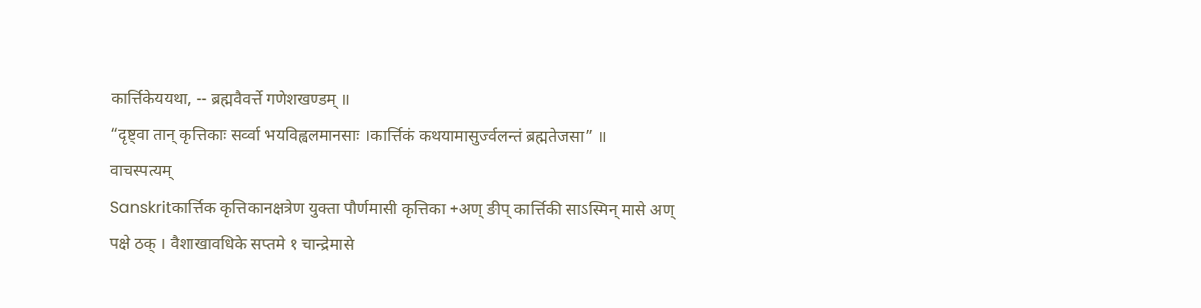कार्त्तिकेययथा, -- ब्रह्मवैवर्त्ते गणेशखण्डम् ॥
“दृष्ट्वा तान् कृत्तिकाः सर्व्वा भयविह्वलमानसाः ।कार्त्तिकं कथयामासुर्ज्वलन्तं ब्रह्मतेजसा” ॥
वाचस्पत्यम्
Sanskritकार्त्तिक कृत्तिकानक्षत्रेण युक्ता पौर्णमासी कृत्तिका +अण् ङीप् कार्त्तिकी साऽस्मिन् मासे अण् पक्षे ठक् । वैशाखावधिके सप्तमे १ चान्द्रेमासे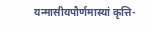यन्मासीयपौर्णमास्यां कृत्ति-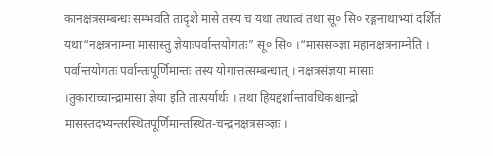कानक्षत्रसम्बन्धः सम्भवति तादृशे मासे तस्य च यथा तथात्वं तथा सू० सि० रङ्गनाथाभ्यां दर्शितं यथा“नक्षत्रनाम्ना मासास्तु ज्ञेयाःपर्वान्तयोगतः” सू० सि० ।“माससञ्ज्ञा महानक्षत्रनाम्नेति । पर्वान्तयोगतः पर्वान्तःपूर्णिमान्तः तस्य योगात्तत्सम्बन्धात् । नक्षत्रसंज्ञया मासाः ।तुकाराच्चान्द्रामासा ज्ञेया इति तात्पर्यार्थः । तथा हियद्दर्शान्तावधिकश्चान्द्रो मासस्तदभ्यन्तरस्थितपूर्णिमान्तस्थित-चन्द्रनक्षत्रसञ्ज्ञः ।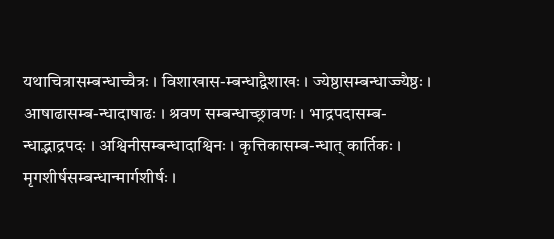यथाचित्रासम्बन्धाच्चैत्रः । विशाखास-म्बन्धाद्वैशाखः । ज्येष्ठासम्बन्धाज्ज्यैष्ठः । आषाढासम्ब-न्धादाषाढः । श्रवण सम्बन्धाच्छ्रावणः । भाद्रपदासम्ब-न्धाद्भाद्रपदः । अश्विनीसम्बन्धादाश्विनः । कृत्तिकासम्ब-न्धात् कार्तिकः । मृगशीर्षसम्बन्धान्मार्गशीर्षः ।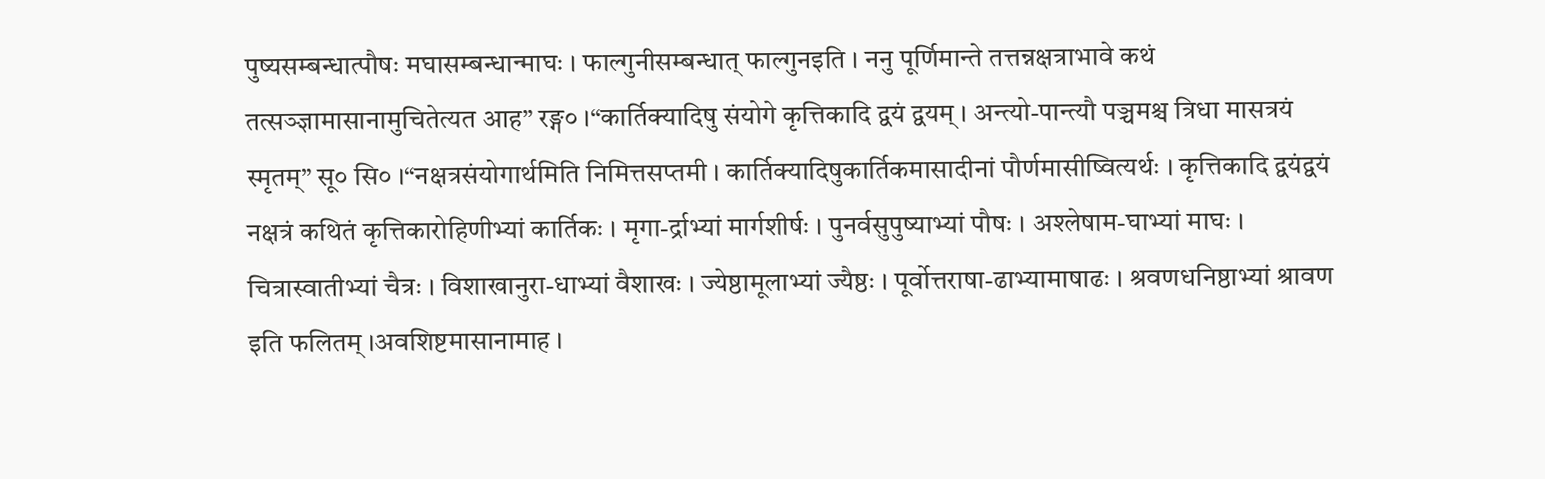पुष्यसम्बन्धात्पौषः मघासम्बन्धान्माघः । फाल्गुनीसम्बन्धात् फाल्गुनइति । ननु पूर्णिमान्ते तत्तन्नक्षत्राभावे कथं तत्सञ्ज्ञामासानामुचितेत्यत आह” रङ्ग० ।“कार्तिक्यादिषु संयोगे कृत्तिकादि द्वयं द्वयम् । अन्त्यो-पान्त्यौ पञ्चमश्च त्रिधा मासत्रयं स्मृतम्” सू० सि० ।“नक्षत्रसंयोगार्थमिति निमित्तसप्तमी । कार्तिक्यादिषुकार्तिकमासादीनां पौर्णमासीष्वित्यर्थः । कृत्तिकादि द्वयंद्वयं नक्षत्रं कथितं कृत्तिकारोहिणीभ्यां कार्तिकः । मृगा-र्द्राभ्यां मार्गशीर्षः । पुनर्वसुपुष्याभ्यां पौषः । अश्लेषाम-घाभ्यां माघः । चित्रास्वातीभ्यां चैत्रः । विशाखानुरा-धाभ्यां वैशाखः । ज्येष्ठामूलाभ्यां ज्यैष्ठः । पूर्वोत्तराषा-ढाभ्यामाषाढः । श्रवणधनिष्ठाभ्यां श्रावण इति फलितम् ।अवशिष्टमासानामाह ।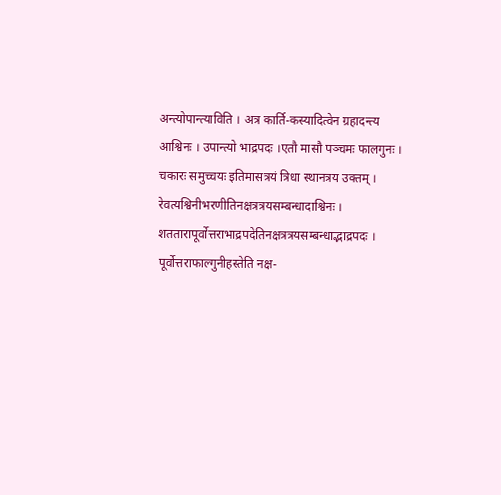अन्त्योपान्त्याविति । अत्र कार्ति-कस्यादित्वेन ग्रहादन्त्य आश्विनः । उपान्त्यो भाद्रपदः ।एतौ मासौ पञ्चमः फालगुनः । चकारः समुच्चयः इतिमासत्रयं त्रिधा स्थानत्रय उक्तम् । रेवत्यश्विनीभरणीतिनक्षत्रत्रयसम्बन्धादाश्विनः । शततारापूर्वोत्तराभाद्रपदेतिनक्षत्रत्रयसम्बन्धाद्भाद्रपदः । पूर्वोत्तराफाल्गुनीहस्तेति नक्ष-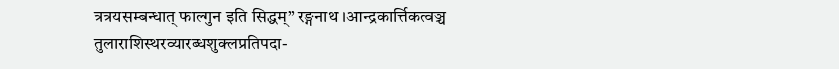त्रत्रयसम्बन्धात् फाल्गुन इति सिद्धम्” रङ्गनाथ ।आन्द्रकार्त्तिकत्वञ्च तुलाराशिस्थरव्यारब्धशुक्लप्रतिपदा-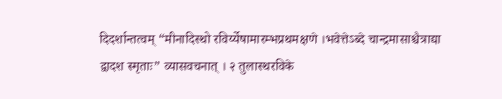दिदर्शान्तत्वम् “मीनादिस्थो रविर्य्येषामारम्भप्रथमक्षणे ।भवेत्तेऽब्दे चान्द्रमासाश्चैत्राद्या द्वादश स्मृताः” व्यासवचनात् । २ तुलास्थरविके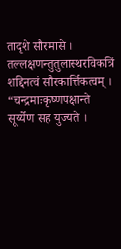तादृशे सौरमासे । तल्लक्षणन्तुतुलास्थरविकत्रिं शद्दिनत्वं सौरकार्त्तिकत्वम् । “चन्द्रमाःकृष्णपक्षान्ते सूर्य्येण सह युज्यते ।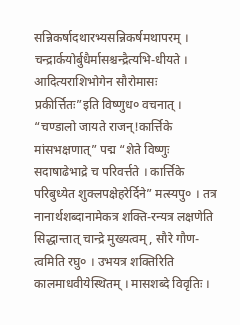सन्निकर्षादथारभ्यसन्निकर्षमथापरम् । चन्द्रार्कयोर्बुधैर्मासश्चन्द्रैत्यभि-धीयते । आदित्यराशिभोगेन सौरोमासः प्रकीर्त्तितः”इति विष्णुध० वचनात् । “चण्डालो जायते राजन्!कार्त्तिके मांसभक्षणात्” पद्म “शेते विष्णुः सदाषाढेभाद्रे च परिवर्त्तते । कार्त्तिके परिबुध्येत शुक्लपक्षेहरेर्दिने” मत्स्यपु० । तत्र नानार्थशब्दानामेकत्र शक्ति-रन्यत्र लक्षणेति सिद्धान्तात् चान्द्रे मुख्यत्वम्, सौरे गौण-त्वमिति रघु० । उभयत्र शक्तिरिति कालमाधवीयेस्थितम् । मासशब्दे विवृतिः ।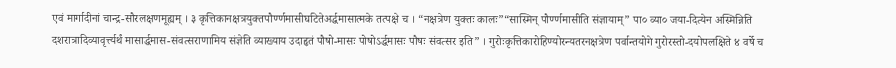एवं मार्गादीनां चान्द्र-सौरलक्षणमूह्यम् । ३ कृत्तिकानक्षत्रयुक्तपौर्ण्णमासीघटितेअर्द्धमासात्मके तत्पक्षे च । “नक्षत्रेण युक्तः कालः”“सास्मिन् पौर्ण्णमासीति संज्ञायाम्” पा० व्या० जया-दित्येन अस्मिन्निति दशरात्रादिव्यावृर्त्त्यर्थं मासार्द्धमास-संवत्सराणामिय संज्ञेति व्याख्याय उदाहृतं पौषो-मासः पोषोऽर्द्धमासः पौषः संवत्सर इति” । गुरोःकृत्तिकारोहिण्योरन्यतरनक्षत्रेण पर्वान्तयोगे गुरोरस्तो-दयोपलक्षिते ४ वर्षे च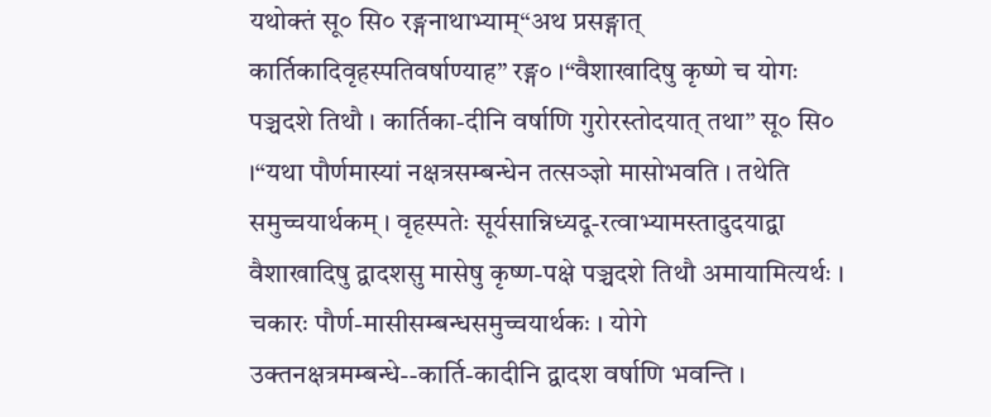यथोक्तं सू० सि० रङ्गनाथाभ्याम्“अथ प्रसङ्गात् कार्तिकादिवृहस्पतिवर्षाण्याह” रङ्ग० ।“वैशाखादिषु कृष्णे च योगः पञ्चदशे तिथौ । कार्तिका-दीनि वर्षाणि गुरोरस्तोदयात् तथा” सू० सि० ।“यथा पौर्णमास्यां नक्षत्रसम्बन्धेन तत्सञ्ज्ञो मासोभवति । तथेति समुच्चयार्थकम् । वृहस्पतेः सूर्यसान्निध्यदू-रत्वाभ्यामस्तादुदयाद्वा वैशाखादिषु द्वादशसु मासेषु कृष्ण-पक्षे पञ्चदशे तिथौ अमायामित्यर्थः । चकारः पौर्ण-मासीसम्बन्धसमुच्चयार्थकः । योगे उक्तनक्षत्रमम्बन्धे--कार्ति-कादीनि द्वादश वर्षाणि भवन्ति ।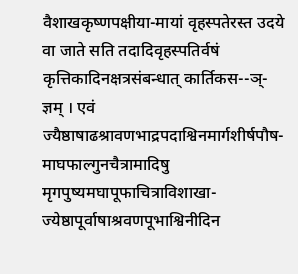वैशाखकृष्णपक्षीया-मायां वृहस्पतेरस्त उदये वा जाते सति तदादिवृहस्पतिर्वषं कृत्तिकादिनक्षत्रसंबन्धात् कार्तिकस--ञ्-ज्ञम् । एवं ज्यैष्ठाषाढश्रावणभाद्रपदाश्विनमार्गशीर्षपौष-माघफाल्गुनचैत्रामादिषु मृगपुष्यमघापूफाचित्राविशाखा-ज्येष्ठापूर्वाषाश्रवणपूभाश्विनीदिन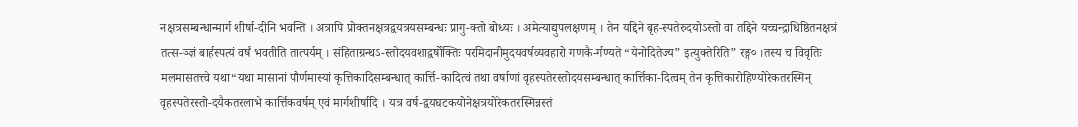नक्षत्रसम्बन्धान्मार्ग शीर्षा-दीनि भवन्ति । अत्रापि प्रोक्तनक्षत्रद्वयत्रयसम्बन्धः प्रागु-क्तो बोध्यः । अमेत्याद्युपलक्षणम् । तेन यद्दिने बृह-स्पतेरुदयोऽस्तो वा तद्दिने यच्चन्द्राधिष्ठितनक्षत्रं तत्स-ञ्ज्ञं बार्हस्पत्यं वर्षं भवतीति तात्पर्यम् । संहिताग्रन्थऽ-स्तोदयवशाद्वर्षोक्तिः परमिदानीमुदयवर्षव्यवहारो गणकै-र्गण्यते “येनोदितेज्य” इत्युक्तेरिति” रङ्ग० ।तस्य च विवृतिः मलमासतत्त्वे यथा“यथा मासानां पौर्णमास्यां कृत्तिकादिसम्बन्धात् कार्त्ति-कादित्वं तथा वर्षाणां वृहस्पतेरस्तोदयसम्बन्धात् कार्त्तिका-दित्वम् तेन कृत्तिकारोहिण्योरेकतरस्मिन् वृहस्पतेरस्तो-दयैकतरलाभे कार्त्तिकवर्षम् एवं मार्गशीर्षादि । यत्र वर्ष-द्वयघटकयोनेक्षत्रयोरेकतरस्मिन्नस्तं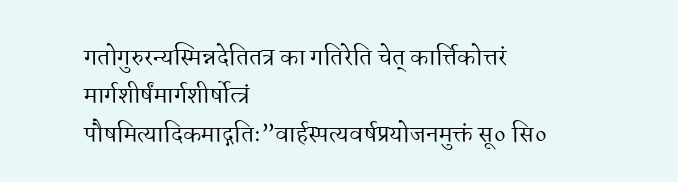गतोगुरुरन्यस्मिन्नदेतितत्र का गतिरेति चेत् कार्त्तिकोत्तरं मार्गशीर्षंमार्गशीर्षोत्त्रं पौषमित्यादिकमाद्गतिः”वार्हस्पत्यवर्षप्रयोजनमुक्तं सू० सि०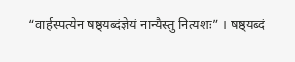“वार्हस्पत्येन षष्ठ्यब्दंज्ञेयं नान्यैस्तु नित्यशः” । षष्ठ्यब्दं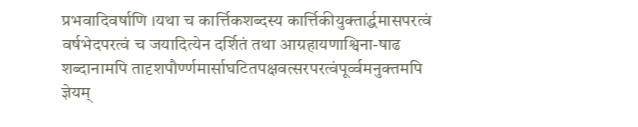प्रभवादिवर्षाणि ।यथा च कार्त्तिकशब्दस्य कार्त्तिकीयुक्तार्द्धमासपरत्वं वर्षभेदपरत्वं च जयादित्येन दर्शितं तथा आग्रहायणाश्विना-षाढ शब्दानामपि तादृशपौर्ण्णमार्साघटितपक्षवत्सरपरत्वंपूर्व्वमनुक्तमपि ज्ञेयम्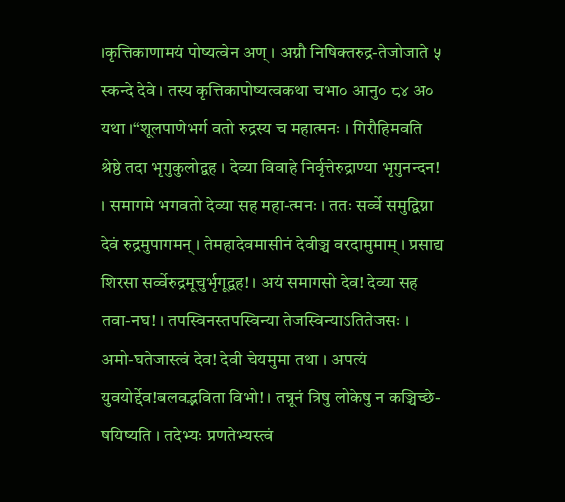।कृत्तिकाणामयं पोष्यत्वेन अण् । अग्नौ निषिक्तरुद्र-तेजोजाते ५ स्कन्दे देवे । तस्य कृत्तिकापोष्यत्वकथा चभा० आनु० ८४ अ० यथा ।“शूलपाणेभर्ग वतो रुद्रस्य च महात्मनः । गिरौहिमवति श्रेष्ठे तदा भृगुकुलोद्वह । देव्या विवाहे निर्वृत्तेरुद्राण्या भृगुनन्दन! । समागमे भगवतो देव्या सह महा-त्मनः । ततः सर्व्वे समुद्विग्ना देवं रुद्रमुपागमन् । तेमहादेवमासीनं देवीञ्च वरदामुमाम् । प्रसाद्य शिरसा सर्व्वेरुद्रमूचुर्भृगूद्वह! । अयं समागसो देव! देव्या सह तवा-नघ! । तपस्विनस्तपस्विन्या तेजस्विन्याऽतितेजसः । अमो-घतेजास्त्वं देव! देवी चेयमुमा तथा । अपत्यं युवयोर्द्देव!बलवद्भविता विभो! । तन्नूनं त्रिषु लोकेषु न कञ्चिच्छे-षयिष्यति । तदेभ्यः प्रणतेभ्यस्त्वं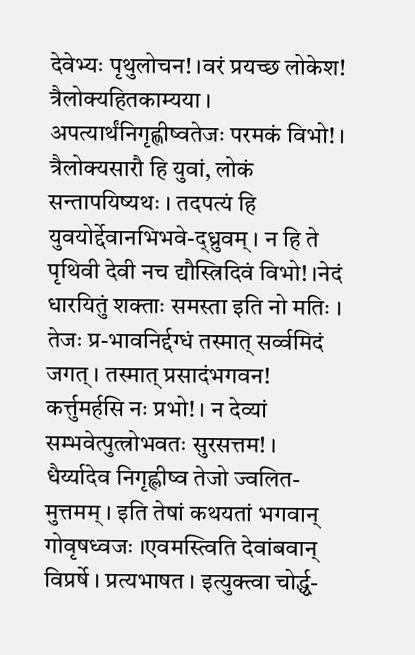देवेभ्यः पृथुलोचन! ।वरं प्रयच्छ लोकेश! त्रैलोक्यहितकाम्यया । अपत्यार्थंनिगृह्णीष्वतेजः परमकं विभो! । त्रैलोक्यसारौ हि युवां, लोकं सन्तापयिष्यथः । तदपत्यं हि युवयोर्द्देवानभिभवे-द्ध्रुवम् । न हि ते पृथिवी देवी नच द्यौस्त्रिदिवं विभो! ।नेदं धारयितुं शक्ताः समस्ता इति नो मतिः । तेजः प्र-भावनिर्द्दग्धं तस्मात् सर्व्वमिदं जगत् । तस्मात् प्रसादंभगवन! कर्त्तुमर्हसि नः प्रभो! । न देव्यां सम्भवेत्पुत्त्रोभवतः सुरसत्तम! । धैर्य्यादेव निगृह्लीष्व तेजो ज्वलित-मुत्तमम् । इति तेषां कथयतां भगवान् गोवृषध्वजः ।एवमस्त्विति देवांबवान् विप्रर्षे । प्रत्यभाषत । इत्युक्त्वा चोर्द्ध्व-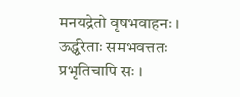मनयद्रेतो वृषभवाहनः । ऊर्द्ध्वरेताः समभवत्ततः प्रभृतिचापि सः ।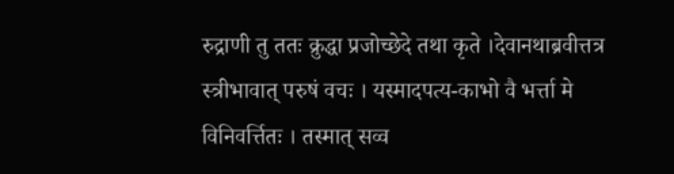रुद्राणी तु ततः क्रुद्धा प्रजोच्छेदे तथा कृते ।देवानथाब्रवीत्तत्र स्त्रीभावात् परुषं वचः । यस्मादपत्य-काभो वै भर्त्ता मे विनिवर्त्तितः । तस्मात् सव्व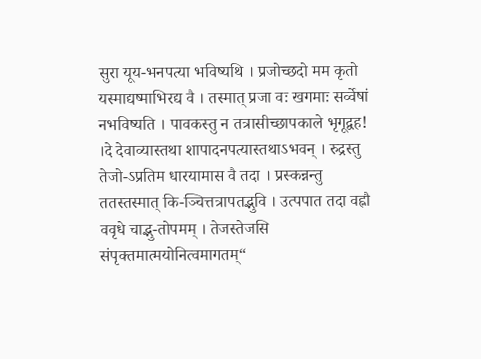सुरा यूय-भनपत्या भविष्यथि । प्रजोच्छदो मम कृतो यस्माद्यष्माभिरद्य वै । तस्मात् प्रजा वः खगमाः सर्व्वेषां नभविष्यति । पावकस्तु न तत्रासीच्छापकाले भृगूद्वह! ।दे देवाव्यास्तथा शापादनपत्यास्तथाऽभवन् । रुद्रस्तु तेजो-ऽप्रतिम धारयामास वै तदा । प्रस्कन्नन्तु ततस्तस्मात् कि-ञ्चित्तत्रापतद्भुवि । उत्पपात तदा वह्नौ ववृधे चाद्भु-तोपमम् । तेजस्तेजसि संपृक्तमात्मयोनित्वमागतम्“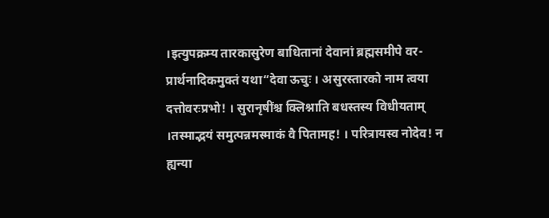।इत्युपक्रम्य तारकासुरेण बाधितानां देवानां ब्रह्मसमीपे वर-प्रार्थनादिकमुक्तं यथा“देवा ऊचुः । असुरस्तारको नाम त्वया दत्तोवरःप्रभो! । सुरानृषींश्च क्लिश्नाति बधस्तस्य विधीयताम् ।तस्माद्भयं समुत्पन्नमस्माकं वै पितामह! । परित्रायस्व नोदेव! न ह्यन्या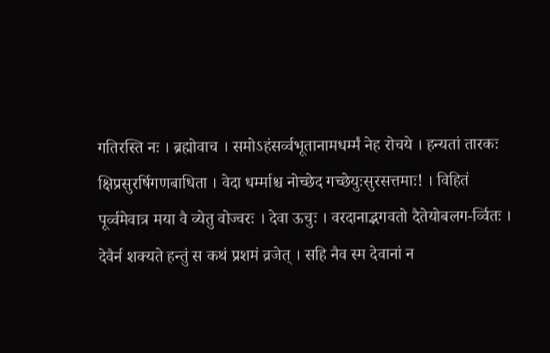गतिरस्ति नः । ब्रह्मोवाच । समोऽहंसर्व्वभूतानामधर्म्मं नेह रोचये । हन्यतां तारकः क्षिप्रसुरर्षिगणबाधिता । वेदा धर्म्माश्च नोच्छेद गच्छेयुःसुरसत्तमाः! । विहितं पूर्व्वमेवात्र मया वै व्येतु वोज्वरः । देवा ऊचुः । वरदानाद्भगवतो दैतेयोबलग-र्व्वितः । देवैर्न शक्यते हन्तुं स कथं प्रशमं व्रजेत् । सहि नैव स्म देवानां न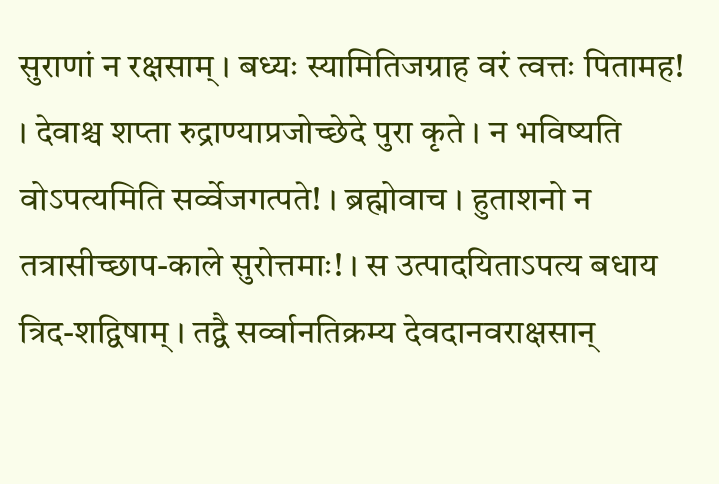सुराणां न रक्षसाम् । बध्यः स्यामितिजग्राह वरं त्वत्तः पितामह! । देवाश्च शप्ता रुद्राण्याप्रजोच्छेदे पुरा कृते । न भविष्यति वोऽपत्यमिति सर्व्वेजगत्पते! । ब्रह्मोवाच । हुताशनो न तत्रासीच्छाप-काले सुरोत्तमाः! । स उत्पादयिताऽपत्य बधाय त्रिद-शद्विषाम् । तद्वै सर्व्वानतिक्रम्य देवदानवराक्षसान्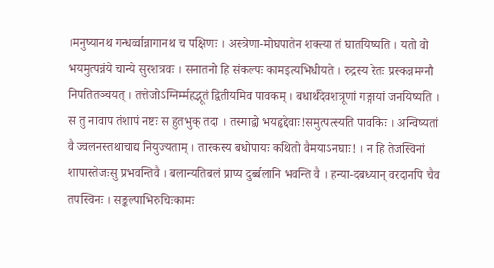।मनुष्यानथ गन्धर्व्वान्नागानथ च पक्षिणः । अस्त्रेणा-मोघपातेन शक्त्या तं घातयिष्यति । यतो वो भयमुत्पन्नंये चान्ये सुरशत्रवः । सनातनो हि संकल्पः कामइत्यभिधीयते । रुद्रस्य रेतः प्रस्कन्नमग्नौ निपतितञ्चयत् । तत्तेजोऽग्निर्म्महद्भूतं द्वितीयमिव पावकम् । बधार्थंदेवशत्रूणां गङ्गायां जनयिष्यति । स तु नावाप तंशापं नष्टः स हुतभुक् तदा । तस्माद्वो भयहृद्देवाः!समुत्पत्स्यति पावकिः । अन्विष्यतां वै ज्वलनस्तथाचाद्य नियुज्यताम् । तारकस्य बधोपायः कथितो वैमयाऽनघाः! । न हि तेजस्विनां शापास्तेजःसु प्रभवन्तिवै । बलान्यतिबलं प्राप्य दुर्ब्बलानि भवन्ति वै । हन्या-दबध्यान् वरदानपि चैव तपस्विनः । सङ्कल्पाभिरुचिःकामः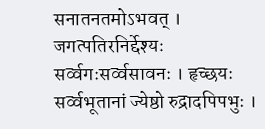सनातनतमोऽभवत् । जगत्पतिरनिर्द्देश्यः सर्व्वगःसर्व्वसावनः । हृच्छयः सर्व्वभूतानां ज्येष्ठो रुद्रादपिपभुः ।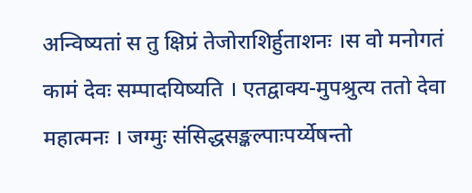अन्विष्यतां स तु क्षिप्रं तेजोराशिर्हुताशनः ।स वो मनोगतं कामं देवः सम्पादयिष्यति । एतद्वाक्य-मुपश्रुत्य ततो देवा महात्मनः । जग्मुः संसिद्धसङ्कल्पाःपर्य्येषन्तो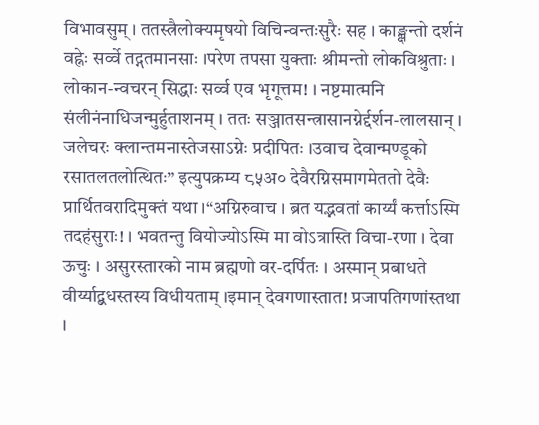विभावसुम् । ततस्त्रैलोक्यमृषयो विचिन्वन्तःसुरैः सह । काङ्क्षन्तो दर्शनं वह्नेः सर्व्वे तद्गतमानसाः ।परेण तपसा युक्ताः श्रीमन्तो लोकविश्रुताः । लोकान-न्वचरन् सिद्धाः सर्व्व एव भृगूत्तम! । नष्टमात्मनि संलीनंनाधिजन्मुर्हुताशनम् । ततः सञ्जातसन्त्रासानग्नेर्द्दर्शन-लालसान् । जलेचरः क्लान्तमनास्तेजसाऽग्नेः प्रदीपितः ।उवाच देवान्मण्डूको रसातलतलोत्थितः” इत्युपक्रम्य ८५अ० देवैरग्निसमागमेततो देवैः प्रार्थितवरादिमुक्तं यथा ।“अग्निरुवाच । ब्रत यद्भवतां कार्य्यं कर्त्ताऽस्मि तदहंसुराः! । भवतन्तु वियोज्योऽस्मि मा वोऽत्रास्ति विचा-रणा । देवा ऊचुः । असुरस्तारको नाम ब्रह्मणो वर-दर्पितः । अस्मान् प्रबाधते वीर्य्याद्बधस्तस्य विधीयताम् ।इमान् देवगणास्तात! प्रजापतिगणांस्तथा ।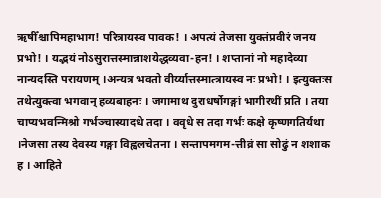ऋषीँश्चापिमहाभाग! परित्रायस्व पावक! । अपत्यं तेजसा युक्तंप्रवीरं जनय प्रभो! । यद्भयं नोऽसुरात्तस्मान्नाशयेद्धव्यवा-हन! । शप्तानां नो महादेव्या नान्यदस्ति परायणम् ।अन्यत्र भवतो वीर्य्यात्तस्मात्त्रायस्व नः प्रभो! । इत्युक्तःस तथेत्युक्त्वा भगवान् हव्यबाहनः । जगामाथ दुराधर्षोगङ्गां भागीरथीं प्रति । तया चाप्यभवन्मिश्रो गर्भञ्चास्यादधे तदा । ववृधे स तदा गर्भः कक्षे कृष्णगतिर्यथा ।नेजसा तस्य देवस्य गङ्गा विह्वलचेतना । सन्तापमगम-त्तीव्रं सा सोढुं न शशाक ह । आहिते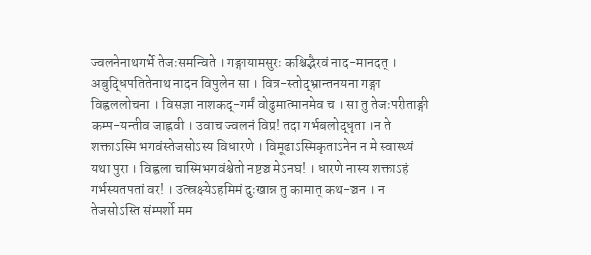ज्वलनेनाथगर्भे तेजःसमन्विते । गङ्गायामसुरः कश्चिद्भैरवं नाद-मानदत् । अबुद्धिपतितेनाथ नादन विपुलेन सा । वित्र-स्तोद्भ्रान्तनयना गङ्गा विह्वललोचना । विसज्ञा नाशकद्-गर्मं वोढुमात्मानमेव च । सा तु तेजःपरीताङ्गी कम्प-यन्तीव जाह्नवी । उवाच ज्वलनं विप्र! तदा गर्भबलोद्धृता ।न ते शक्ताऽस्मि भगवंस्तेजसोऽस्य विधारणे । विमूढाऽस्मिकृताऽनेन न मे स्वास्थ्यं यथा पुरा । विह्वला चास्मिभगवंश्चेतो नष्टञ्च मेऽनघ! । धारणे नास्य शक्ताऽहं गर्भस्यतपतां वर! । उत्स्रक्ष्येऽहमिमं दुःखान्न तु कामात् कथ-ञ्चन । न तेजसोऽस्ति संम्पर्शो मम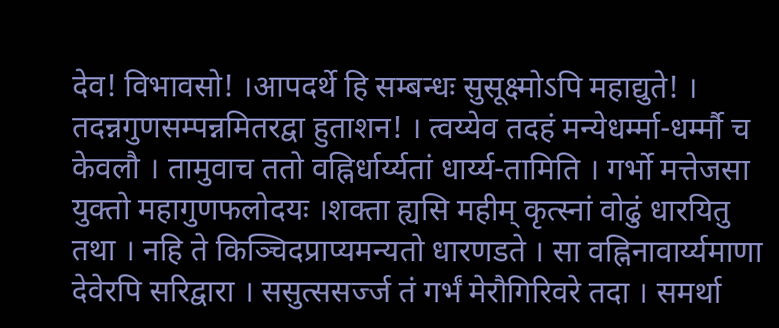देव! विभावसो! ।आपदर्थे हि सम्बन्धः सुसूक्ष्मोऽपि महाद्युते! । तदन्नगुणसम्पन्नमितरद्वा हुताशन! । त्वय्येव तदहं मन्येधर्म्मा-धर्म्मौ च केवलौ । तामुवाच ततो वह्निर्धार्य्यतां धार्य्य-तामिति । गर्भो मत्तेजसा युक्तो महागुणफलोदयः ।शक्ता ह्यसि महीम् कृत्स्नां वोढुं धारयितु तथा । नहि ते किञ्चिदप्राप्यमन्यतो धारणडते । सा वह्निनावार्य्यमाणा देवेरपि सरिद्वारा । ससुत्ससर्ज्ज तं गर्भं मेरौगिरिवरे तदा । समर्था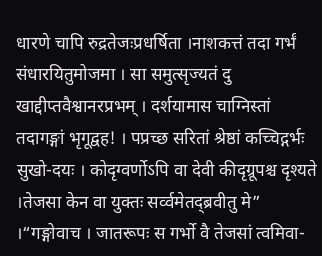धारणे चापि रुद्रतेजःप्रधर्षिता ।नाशकत्तं तदा गर्भं संधारयितुमोजमा । सा समुत्सृज्यतं दु खाद्दीप्तवैश्वानरप्रभम् । दर्शयामास चाग्निस्तां तदागङ्गां भृगूद्वह! । पप्रच्छ सरितां श्रेष्ठां कच्चिद्गर्भः सुखो-दयः । कोदृग्वर्णोऽपि वा देवी कीदृग्रूपश्च दृश्यते ।तेजसा केन वा युक्तः सर्व्वमेतद्ब्रवीतु मे” ।“गङ्गोवाच । जातरूपः स गर्भो वै तेजसां त्वमिवा-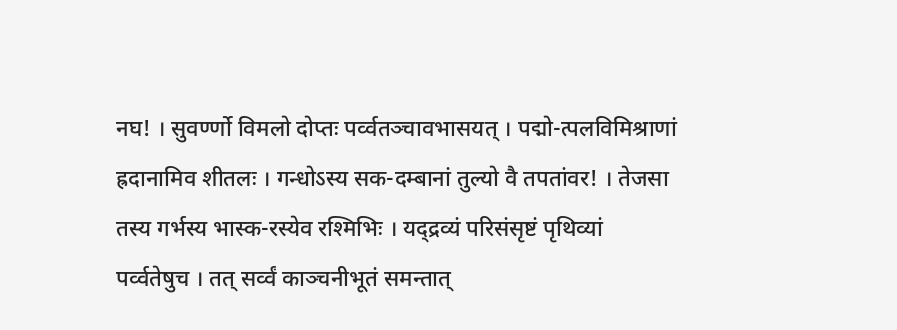नघ! । सुवर्ण्णो विमलो दोप्तः पर्व्वतञ्चावभासयत् । पद्मो-त्पलविमिश्राणां ह्रदानामिव शीतलः । गन्धोऽस्य सक-दम्बानां तुल्यो वै तपतांवर! । तेजसा तस्य गर्भस्य भास्क-रस्येव रश्मिभिः । यद्द्रव्यं परिसंसृष्टं पृथिव्यां पर्व्वतेषुच । तत् सर्व्वं काञ्चनीभूतं समन्तात्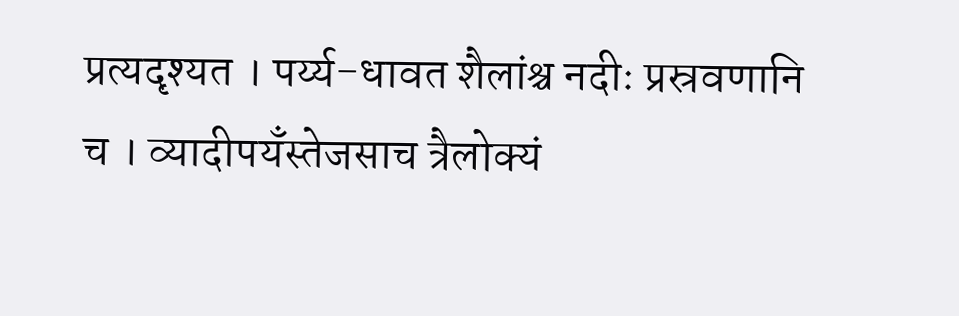प्रत्यदृश्यत । पर्य्य-धावत शैलांश्च नदीः प्रस्रवणानि च । व्यादीपयँस्तेजसाच त्रैलोक्यं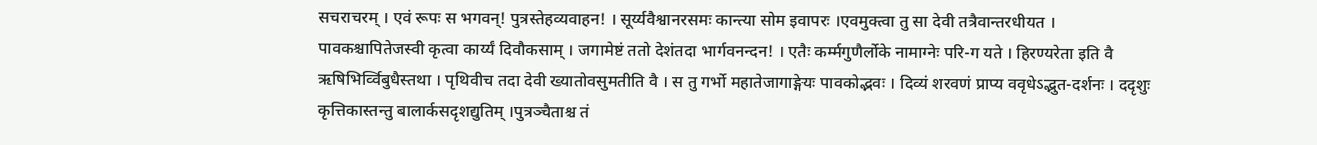सचराचरम् । एवं रूपः स भगवन्! पुत्रस्तेहव्यवाहन! । सूर्य्यवैश्वानरसमः कान्त्या सोम इवापरः ।एवमुक्त्वा तु सा देवी तत्रैवान्तरधीयत । पावकश्चापितेजस्वी कृत्वा कार्य्यं दिवौकसाम् । जगामेष्टं ततो देशंतदा भार्गवनन्दन! । एतैः कर्म्मगुणैर्लोके नामाग्नेः परि-ग यते । हिरण्यरेता इति वै ऋषिभिर्व्विबुधैस्तथा । पृथिवीच तदा देवी ख्यातोवसुमतीति वै । स तु गर्भो महातेजागाङ्गेयः पावकोद्भवः । दिव्यं शरवणं प्राप्य ववृधेऽद्भुत-दर्शनः । ददृशुः कृत्तिकास्तन्तु बालार्कसदृशद्युतिम् ।पुत्रञ्चैताश्च तं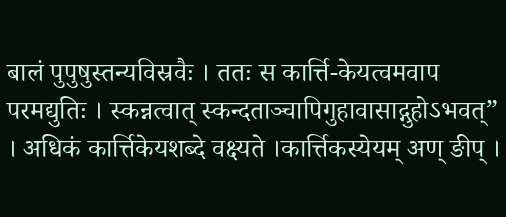बालं पुपुषुस्तन्यविस्रवैः । ततः स कार्त्ति-केयत्वमवाप परमद्युतिः । स्कन्नत्वात् स्कन्दताञ्चापिगुहावासाद्गुहोऽभवत्” । अधिकं कार्त्तिकेयशब्दे वक्ष्यते ।कार्त्तिकस्येयम् अण् ङीप् ।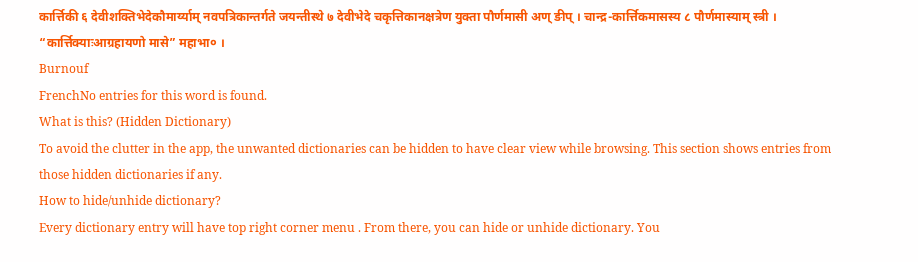कार्त्तिकी ६ देवीशक्तिभेदेकौमार्य्याम् नवपत्रिकान्तर्गते जयन्तीस्थे ७ देवीभेदे चकृत्तिकानक्षत्रेण युक्ता पौर्णमासी अण् ङीप् । चान्द्र-कार्त्तिकमासस्य ८ पौर्णमास्याम् स्त्री । “कार्त्तिक्याःआग्रहायणो मासे” महाभा० ।
Burnouf
FrenchNo entries for this word is found.
What is this? (Hidden Dictionary)
To avoid the clutter in the app, the unwanted dictionaries can be hidden to have clear view while browsing. This section shows entries from those hidden dictionaries if any.
How to hide/unhide dictionary?
Every dictionary entry will have top right corner menu . From there, you can hide or unhide dictionary. You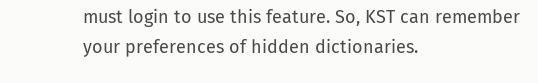must login to use this feature. So, KST can remember your preferences of hidden dictionaries.